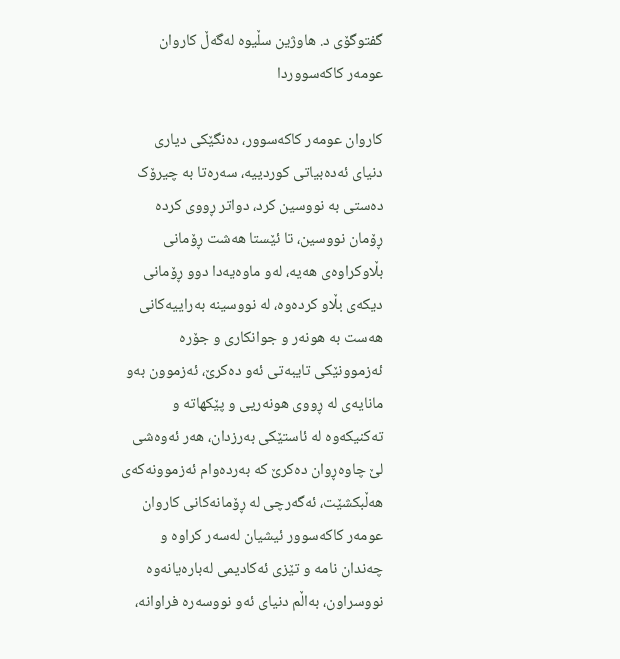گفتوگۆی د. هاوژین سڵیوە لەگەڵ کاروان عومەر کاکەسووردا

کاروان عومەر کاکەسوور، دەنگێکى دیارى دنیاى ئەدەبیاتى کوردییە، سەرەتا بە چیرۆک دەستى بە نووسین کرد، دواتر ڕووى کردە ڕۆمان نووسین، تا ئێستا هەشت ڕۆمانى بڵاوکراوەى هەیە، لەو ماوەیەدا دوو ڕۆمانى دیکەى بڵاو کردەوە، لە نووسینە بەراییەکانى هەست بە هونەر و جوانکارى و جۆرە ئەزموونێکی تایبەتی ئەو دەکرێ، ئەزموون بەو مانایەى لە ڕووى هونەریی و پێکهاتە و تەکنیکەوە لە ئاستێکی بەرزدان، هەر ئەوەشی لێ چاوەڕوان دەکرێ کە بەردەوام ئەزموونەکەى هەڵبکشێت، ئەگەرچى لە ڕۆمانەکانى کاروان عومەر کاکەسوور ئیشیان لەسەر کراوە و چەندان نامە و تێزى ئەکادیمى لەبارەیانەوە نووسراون، بەاڵم دنیاى ئەو نووسەرە فراوانە،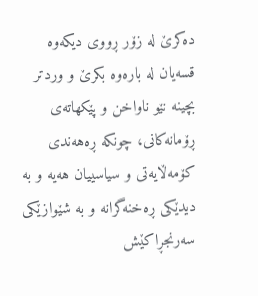دەکرێ لە زۆر ڕووى دیکەوە قسەیان لە بارەوە بکرێ و وردتر بچینە نێو ناواخن و پێکهاتەى ڕۆمانەکانی، چونکە ڕەهەندى کۆمەڵایەتى و سیاسییان هەیە و بە دیدێکى ڕەخنەگرانە و بە شێوازێکى سەرنجڕاکێش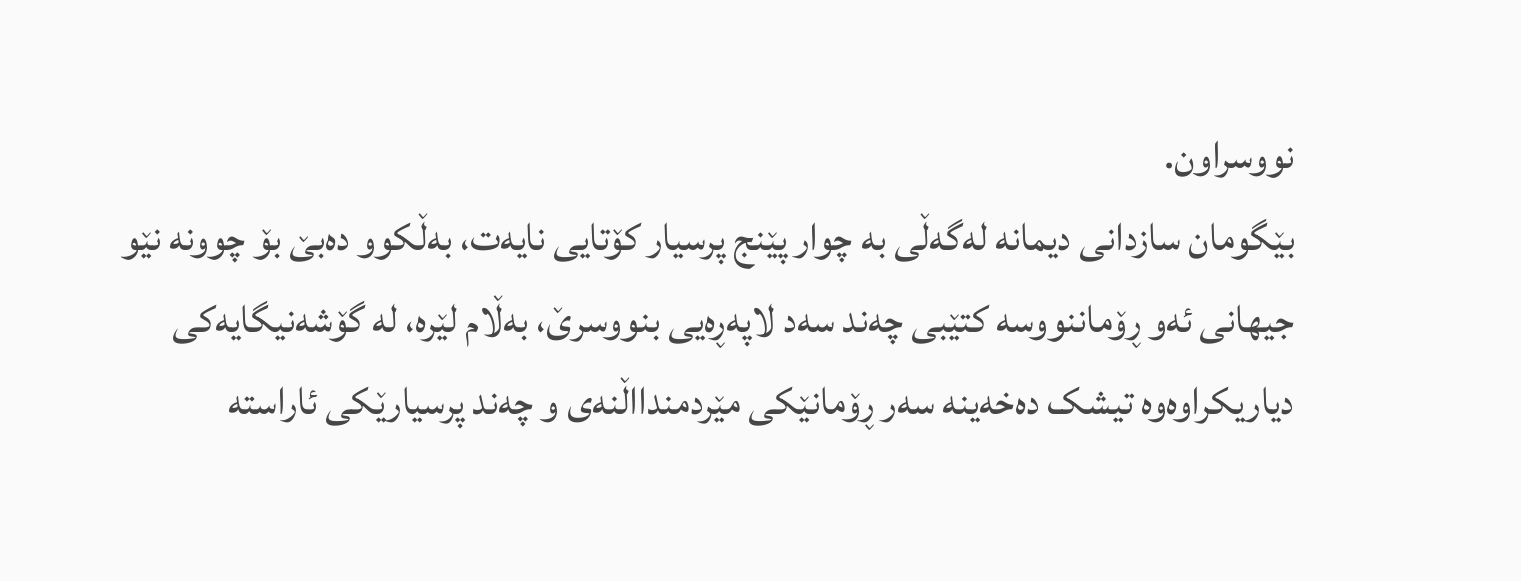نووسراون.
بێگومان سازدانی دیمانە لەگەڵی بە چوار پێنج پرسیار کۆتایى نایەت، بەڵکوو دەبێ بۆ چوونە نێو جیهانى ئەو ڕۆماننووسە کتێبى چەند سەد لاپەڕەیى بنووسرێ، بەڵام لێرە، لە گۆشەنیگایەکى دیاریکراوەوە تیشک دەخەینە سەر ڕۆمانێکى مێردمندااڵنەی و چەند پرسیارێکی ئاراستە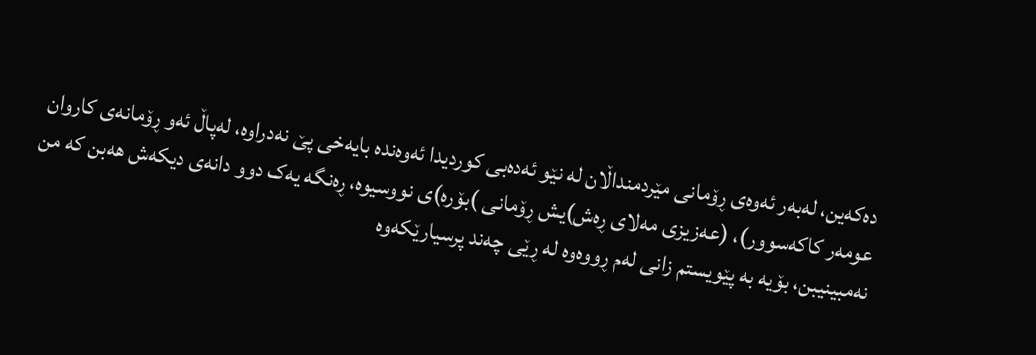دەکەین، لەبەر ئەوەی ڕۆمانى مێردمنداڵان لە نێو ئەدەبى کوردیدا ئەوەندە بایەخى پێ نەدراوە، لەپاڵ ئەو ڕۆمانەى کاروان عومەر کاکەسوور)، (عەزیزى مەلاى ڕەش)یش ڕۆمانى )بۆرە)ى نووسیوە، ڕەنگە یەک دوو دانەى دیکەش هەبن کە من نەمبینیبن، بۆیە بە پێویستم زانى لەم ڕووەوە لە ڕێى چەند پرسیارێکەوە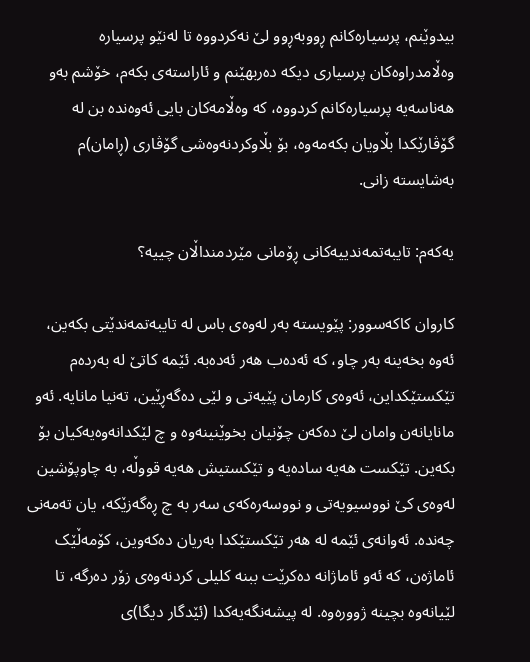بیدوێنم، پرسیارەکانم ڕووبەڕوو لێ نەکردووە تا لەنێو پرسیارە وەڵامدراوەکان پرسیارى دیکە دەربهێنم و ئاراستەى بکەم، خۆشم بەو هەناسەیە پرسیارەکانم کردووە، کە وەڵامەکان بایی ئەوەندە بن لە گۆڤارێکدا بڵاویان بکەمەوە، بۆ بڵاوکردنەوەشى گۆڤارى (ڕامان)م بەشایستە زانى.

یەکەم: تایبەتمەندییەکانی ڕۆمانی مێردمنداڵان چییە؟

کاروان کاکەسوور: پێویسته‌ به‌ر له‌وه‌ی باس له‌ تایبه‌تمه‌ندێتی بکه‌ین، ئه‌وه‌ بخه‌ینه‌ به‌ر چاو، که‌ ئه‌ده‌ب هه‌ر ئه‌ده‌به‌. ئێمه‌ کاتێ له‌ به‌رده‌م تێکستێکداین، ئه‌وه‌ی کارمان پێیه‌تی و لێی ده‌گه‌ڕێین، تەنیا مانایه‌. ئه‌و مانایانه‌ن وامان لێ ده‌که‌ن چۆنیان بخوێنینه‌وه و چ لێکدانەوەیەکیان بۆ بکەین‌. تێکست هه‌یه‌ ساده‌یه‌ و تێکستیش هه‌یه‌ قووڵه‌، به‌ چاوپۆشین له‌وه‌ی کێ نووسیویه‌تی و نووسه‌ره‌که‌ی سه‌ر به‌ چ ڕه‌گه‌زێکه‌، یان ته‌مه‌نی چه‌نده‌. ئەوانەی ئێمە لە هەر تێکستێکدا بەریان دەکەوین، کۆمەڵێک ئاماژەن، کە ئەو ئاماژانە دەکرێت ببنە کلیلی کردنەوەی زۆر دەرگە، تا لێیانەوە بچینە ژوورەوە. لە پیشەنگەیەکدا (ئێدگار دیگا)ی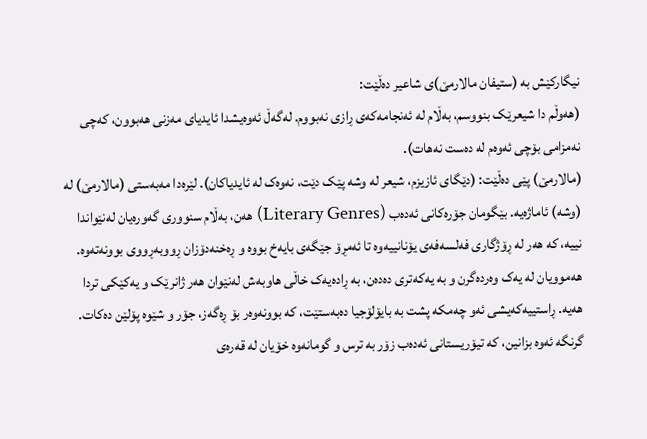نیگارکێش بە (ستیفان مالارمێ)ی شاعیر دەڵێت:
(هەوڵم دا شیعرێک بنووسم، بەڵام لە ئەنجامەکەی ڕازی نەبووم. لەگەڵ ئەوەیشدا ئایدیای مەزنی هەبوون، کەچی نەمزامی بۆچی ئەوەم لە دەست نەهات).
(مالارمێ) پێی دەڵێت: (دێگای ئازیزم، شیعر لە وشە پێک دێت، نەوەک لە ئایدیاکان). لێرەدا مەبەستی (مالارمێ) لە (وشە) ئاماژەیە. بێگومان جۆرەکانی ئەدەب (Literary Genres) هەن، بەڵام سنووری گەورەیان لەنێواندا نییە، کە هەر لە ڕۆژگاری فەلسەفەی یۆنانییەوە تا ئەمڕۆ جێگەی بایەخ بووە و ڕەخنەدۆزان ڕووبەڕووی بوونەتەوە. هەموویان لە یەک وەردەگرن و بە یەکەتری دەدەن، بە ڕادەیەک خاڵی هاوبەش لەنێوان هەر ژانرێک و یەکێکی تردا هەیە. ڕاستییەکەیشی ئەو چەمکە پشت بە بایۆلۆجیا دەبەستێت، کە بوونەوەر بۆ ڕەگەز، جۆر و شێوە پۆلێن دەکات.
گرنگە ئەوە بزانین، کە تیۆریستانی ئەدەب زۆر بە ترس و گومانەوە خۆیان لە قەرەی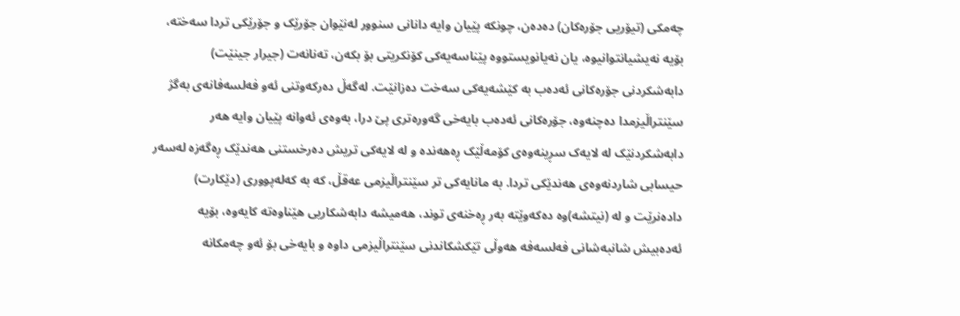چەمکی (تیۆریی جۆرەکان) دەدەن، چونکە پێیان وایە دانانی سنوور لەنێوان جۆرێک و جۆرێکی تردا سەختە، بۆیە نەیشیانتوانیوە، یان نەیانویستووە پێناسەیەکی کۆنکریتی بۆ بکەن، تەنانەت (جیرار جینێت) دابەشکردنی جۆرەکانی ئەدەب بە کێشەیەکی سەخت دەزانێت. لەگەڵ دەرکەوتنی ئەو فەلسەفانەی بەگژ سێنتراڵیزمدا دەچنەوە، جۆرەکانی ئەدەب بایەخی گەورەتری پێ درا، بەوەی ئەوانە پێیان وایە هەر دابەشکردنێک لە لایەک سڕینەوەی کۆمەڵێک ڕەهەندە و لە لایەکی تریش دەرخستنی هەندێک ڕەگەزە لەسەر حیسابی شاردنەوەی هەندێکی تردا. بە مانایەکی تر سێنتراڵیزمی عەقڵ، کە بە کەلەپووری (دێکارت) دادەنرێت و لە (نیتشە)وە دەکەوێتە بەر ڕەخنەی توند، هەمیشە دابەشکاریی هێناوەتە کایەوە، بۆیە ئەدەبیش شانبەشانی فەلسەفە هەوڵی تێکشکاندنی سێنتراڵیزمی داوە و بایەخی بۆ ئەو چەمکانە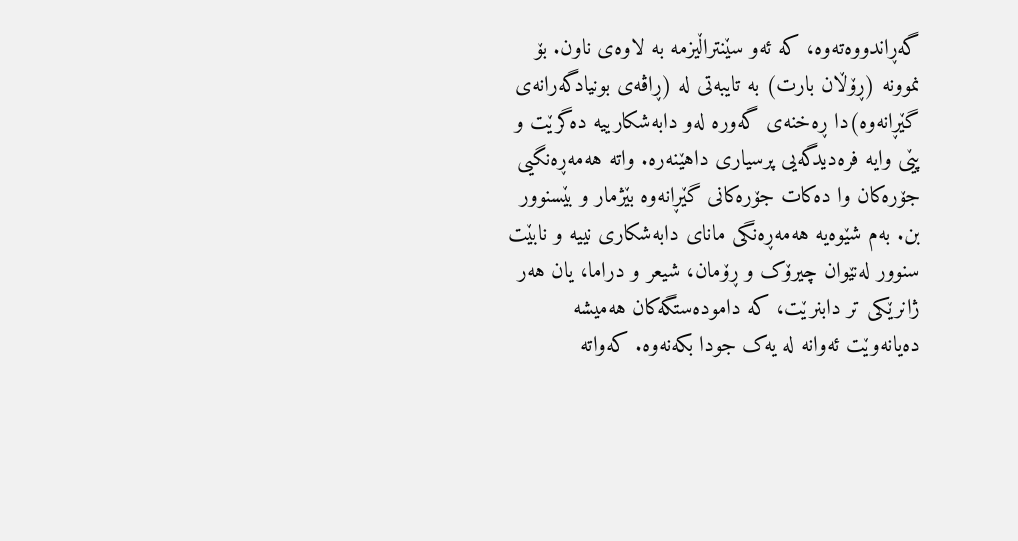گەڕاندووەتەوە، کە ئەو سێنتراڵیزمە بە لاوەی ناون. بۆ نموونە (ڕۆڵان بارت) بە تایبەتی لە (ڕاڤەی بونیادگەرانەی گێڕانەوە)دا ڕەخنەی گەورە لەو دابەشکارییە دەگرێت و پێی وایە فرەدیدگەیی پرسیاری داهێنەرە. واتە هەمەڕەنگیی جۆرەکان وا دەکات جۆرەکانی گێڕانەوە بێژمار و بێسنوور بن. بەم شێوەیە هەمەڕەنگی مانای دابەشکاری نییە و نابێت سنوور لەنێوان چیرۆک و ڕۆمان، شیعر و دراما، یان هەر ژانرێکی تر دابنرێت، کە دامودەستگەکان هەمیشە دەیانەوێت ئەوانە لە یەک جودا بکەنەوە. کەواتە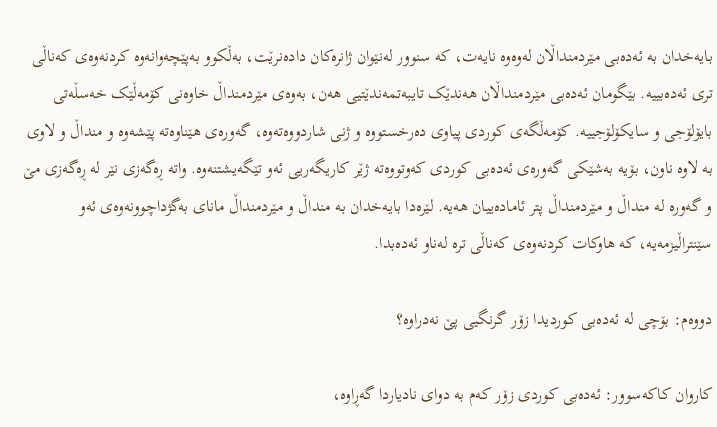بایەخدان بە ئەدەبی مێردمنداڵان لەوەوە نایەت، کە سنوور لەنێوان ژانرەکان دادەنرێت، بەڵکوو بەپێچەوانەوە کردنەوەی کەناڵی تری ئەدەبییە. بێگومان ئه‌ده‌بی مێردمنداڵان هه‌ندێک تایبه‌تمه‌ندێتیی هەن‌، به‌وه‌ی مێردمنداڵ خاوه‌نی کۆمەڵێک خه‌سڵه‌تی بایۆلۆجی و سایکۆلۆجییه‌. کۆمەڵگەی کوردی پیاوی دەرخستووە و ژنی شاردووەتەوە، گەورەی هێناوەتە پێشەوە و منداڵ و لاوی بە لاوە ناون، بۆیە بەشێکی گەورەی ئەدەبی کوردی کەوتووەتە ژێر کاریگەریی ئەو تێگەیشتنەوە. واتە ڕەگەزی نێر لە ڕەگەزی مێ و گەورە لە منداڵ و مێردمنداڵ پتر ئامادەییان هەیە. لێرەدا بایەخدان بە منداڵ و مێردمنداڵ مانای بەگژداچوونەوەی ئەو سێنتراڵیزمەیە، کە هاوکات کردنەوەی کەناڵی ترە لەناو ئەدەبدا.

دووەم: بۆچی لە ئەدەبی کوردیدا زۆر گرنگیی پێ نەدراوە؟

کاروان کاکەسوور: ئەدەبی کوردی زۆر کەم بە دوای نادیاردا گەڕاوە،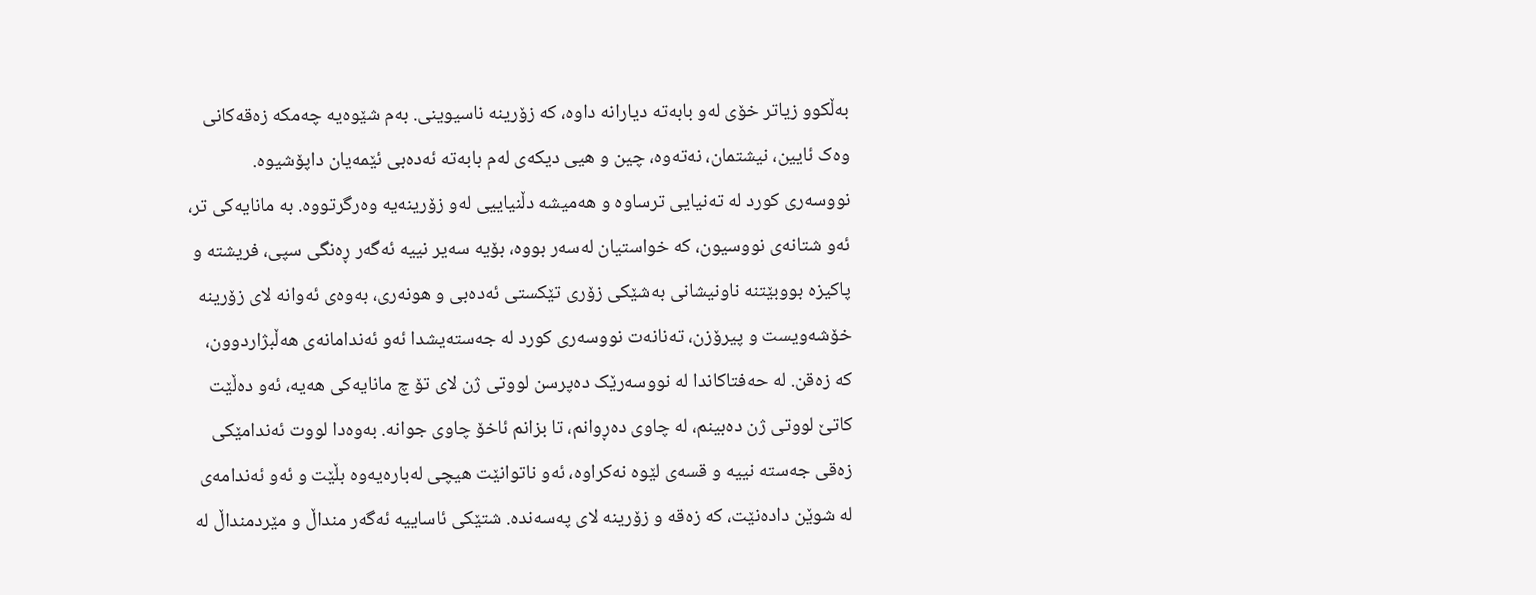بەڵکوو زیاتر خۆی لەو بابەتە دیارانە داوە، کە زۆرینە ناسیوینی. بەم شێوەیە چەمکە زەقەکانی وەک ئایین، نیشتمان، نەتەوە، چین و هیی دیکەی لەم بابەتە ئەدەبی ئێمەیان داپۆشیوە. نووسەری کورد لە تەنیایی ترساوە و هەمیشە دڵنیاییی لەو زۆرینەیە وەرگرتووە. بە مانایەکی تر، ئەو شتانەی نووسیون، کە خواستیان لەسەر بووە، بۆیە سەیر نییە ئەگەر ڕەنگی سپی، فریشتە و پاکیزە بووبێتنە ناونیشانی بەشێکی زۆری تێکستی ئەدەبی و هونەری، بەوەی ئەوانە لای زۆرینە خۆشەویست و پیرۆزن، تەنانەت نووسەری کورد لە جەستەیشدا ئەو ئەندامانەی هەڵبژاردوون، کە زەقن. لە حەفتاکاندا لە نووسەرێک دەپرسن لووتی ژن لای تۆ چ مانایەکی هەیە، ئەو دەڵێت کاتێ لووتی ژن دەبینم، لە چاوی دەڕوانم، تا بزانم ئاخۆ چاوی جوانە. بەوەدا لووت ئەندامێکی زەقی جەستە نییە و قسەی لێوە نەکراوە، ئەو ناتوانێت هیچی لەبارەیەوە بڵێت و ئەو ئەندامەی لە شوێن دادەنێت، کە زەقە و زۆرینە لای پەسەندە. شتێکی ئاساییە ئەگەر منداڵ و مێردمنداڵ لە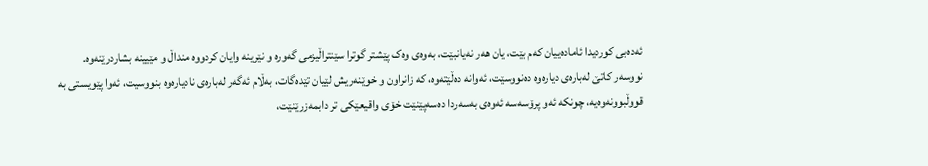ئەدەبی کوردیدا ئامادەییان کەم بێت، یان هەر نەیانبێت، بەوەی وەک پێشتر گوترا سێنتراڵیزمی گەورە و نێرینە وایان کردووە منداڵ و مێیینە بشاردرێنەوە.
نووسەر کاتێ لەبارەی دیارەوە دەنووسێت، ئەوانە دەڵێتەوە، کە زانراون و خوێنەریش لێیان تێدەگات، بەڵام ئەگەر لەبارەی نادیارەوە بنووسیت، ئەوا پێویستی بە قووڵبوونەوەیە، چونکە ئەو پرۆسەسە ئەوەی بەسەردا دەسەپێنێت خۆی واقیعێکی تر دابمەزرێنێت،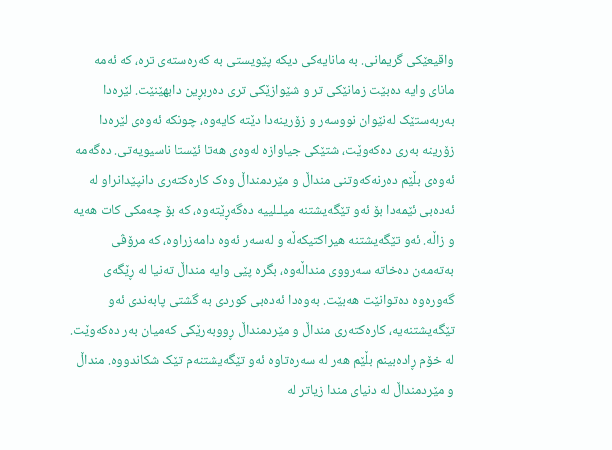واقیعێکی گریمانی. بە مانایەکی دیکە پێویستی بە کەرەستەی ترە، کە ئەمە مانای وایە دەبێت زمانێکی تر و شێوازێکی تری دەربڕین دابهێنێت. لێرەدا بەربەستێک لەنێوان نووسەر و زۆرینەدا دێتە کایەوە، چونکە ئەوەی لێرەدا زۆرینە بەری دەکەوێت، شتێکی جیاوازە لەوەی هەتا ئێستا ناسیویەتی. دەگەمە ئەوەی بڵێم دەرنەکەوتنی منداڵ و مێردمنداڵ وەک کارەکتەری دانپێدانراو لە ئەدەبی ئێمەدا بۆ ئەو تێگەیشتنە میلـلییە دەگەڕێتەوە، کە بۆ چەمکی کات هەیە و زاڵە. ئەو تێگەیشتنە هیراکتیکەڵە و لەسەر ئەوە دامەزراوە، کە مرۆڤی به‌ته‌مه‌ن دەخاتە سەرووی منداڵەوە، بگرە پێی وایە منداڵ تەنیا لە ڕێگەی گەورەوە دەتوانێت هەبێت. بەوەدا ئەدەبی کوردی بە گشتی پابەندی ئەو تێگەیشتنەیە، کارەکتەری منداڵ و مێردمنداڵ ڕووبەرێکی کەمیان بەر دەکەوێت. لە خۆم ڕادەبینم بڵێم هەر لە سەرەتاوە ئەو تێگەیشتنەم تێک شکاندووە. منداڵ و مێردمنداڵ لە دنیای مندا زیاتر لە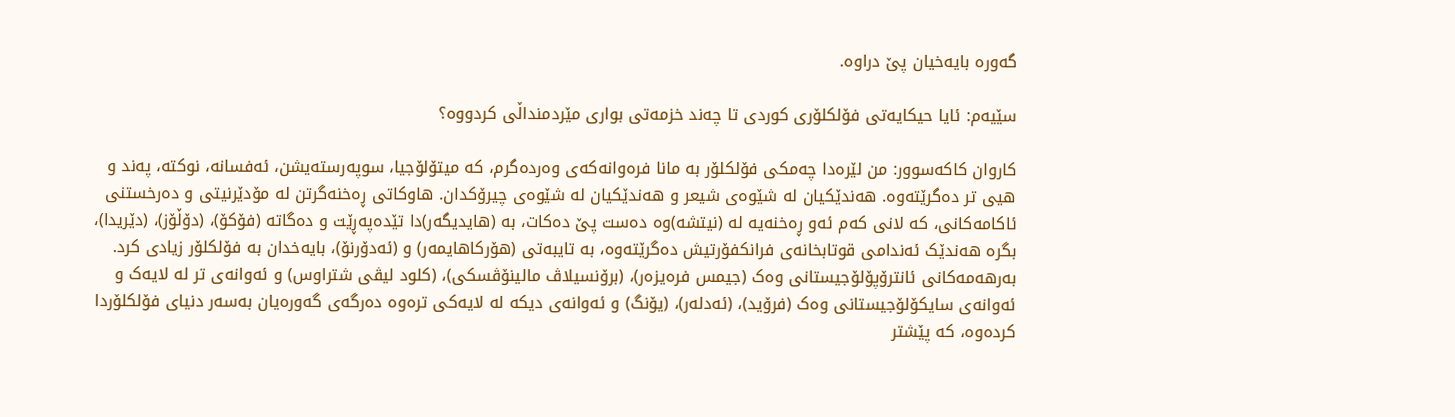گەورە بایەخیان پێ دراوە.

سێیەم: ئایا حیکایەتی فۆلکلۆری کوردی تا چەند خزمەتی بواری مێردمنداڵی کردووە؟

کاروان کاکەسوور: من لێرەدا چەمکی فۆلکلۆر بە مانا فرەوانەکەی وەردەگرم، کە میتۆلۆجیا، سوپەرستەیشن، ئەفسانە، نوکتە، پەند و هیی تر دەگرێتەوە. هەندێکیان لە شێوەی شیعر و هەندێکیان لە شێوەی چیرۆکدان. هاوکاتی ڕەخنەگرتن لە مۆدێرنیتی و دەرخستنی ئاکامەکانی، کە لانی کەم ئەو ڕەخنەیە لە (نیتشە)وە دەست پێ دەکات، بە (هایدیگەر)دا تێدەپەڕێت و دەگاتە (فۆکۆ)، (دۆڵۆز)، (دێریدا)، بگرە هەندێک ئەندامی قوتابخانەی فرانکفۆرتیش دەگرێتەوە، بە تایبەتی (هۆرکاهایمەر) و (ئەدۆرنۆ)، بایەخدان بە فۆلکلۆر زیادی کرد. بەرهەمەکانی ئانترۆپۆلۆجیستانی وەک (جیمس فرەیزەر)، (برۆنسیلاڤ مالینۆڤسکی)، (کلود لیڤی شتراوس) و ئەوانەی تر لە لایەک و ئەوانەی سایکۆلۆجیستانی وەک (فرۆید)، (ئەدلەر)، (یۆنگ) و ئەوانەی دیکە لە لایەکی ترەوە دەرگەی گەورەیان بەسەر دنیای فۆلکلۆردا کردەوە، کە پێشتر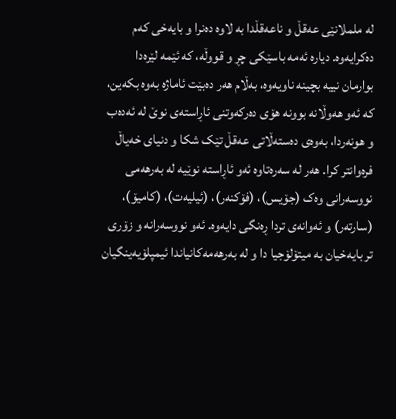لە ململانێی عەقڵ و ناعەقڵدا بە لاوە دەنرا و بایەخی کەم دەکرایەوە. دیارە ئەمە باسێکی چڕ و قووڵە، کە ئێمە لێرەدا بوارمان نییە بچینە ناویەوە، بەڵام هەر دەبێت ئاماژە بەوە بکەین، کە ئەو هەوڵانە بوونە هۆی دەرکەوتنی ئاڕاستەی نوێ لە ئەدەب و هونەردا، بەوەی دەستەڵاتی عەقڵ تێک شکا و دنیای خەیاڵ فرەوانتر کرا. هەر لە سەرەتاوە ئەو ئاڕاستە نوێیە لە بەرهەمی نووسەرانی وەک (جۆیس)، (فۆکنەر)، (ئیلیەت)، (کامیۆ)، (سارتەر) و ئەوانەی تردا ڕەنگی دایەوە. ئەو نووسەرانە و زۆری تر بایەخیان بە میتۆلۆجیا دا و لە بەرهەمەکانیاندا ئیمپلۆیەینگیان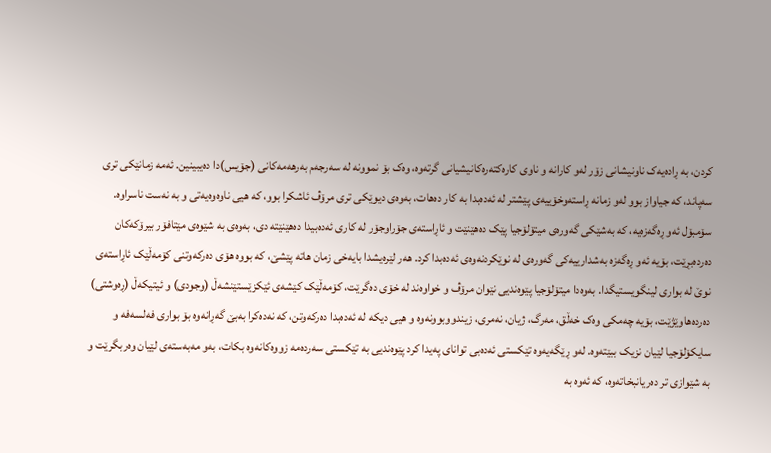کردن، بە ڕادەیەک ناونیشانی زۆر لەو کارانە و ناوی کارەکتەرەکانیشیانی گرتەوە، وەک بۆ نموونە لە سەرجەم بەرهەمەکانی (جۆیس)دا دەیبینین. ئەمە زمانێکی تری سەپاند، کە جیاواز بوو لەو زمانە ڕاستەوخۆییەی پێشتر لە ئەدەبدا بە کار دەهات، بەوەی دیوێکی تری مرۆڤ ئاشکرا بوو، کە هیی ناوەوەیەتی و بە نەست ناسراوە.
سۆمبۆل ئەو ڕەگەزەیە، کە بەشێکی گەورەی میتۆلۆجیا پێک دەهێنێت و ئاڕاستەی جۆراوجۆر لە کاری ئەدەبیدا دەهێنێتە دی، بەوەی بە شێوەی مێتافۆر بیرۆکەکان دەردەبڕێت، بۆیە ئەو ڕەگەزە بەشدارییەکی گەورەی لە نوێکردنەوەی ئەدەبدا کرد. هەر لێرەیشدا بایەخی زمان هاتە پێشێ، کە بووە هۆی دەرکەوتنی کۆمەڵێک ئاڕاستەی نوێ لە بواری لینگویستیگدا. بەوەدا میتۆلۆجیا پێوەندیی نێوان مرۆڤ و خواوەند لە خۆی دەگرێت، کۆمەڵێک کێشەی ئێکزێستێنشەڵ (وجودی) و ئیتیکەڵ (ڕەوشتی) دەردەهاوێژێت، بۆیە چەمکی وەک خەڵق، مەرگ، ژیان، نەمری، زیندووبوونەوە و هیی دیکە لە ئەدەبدا دەرکەوتن، کە نەدەکرا بەبێ گەڕانەوە بۆ بواری فەلسەفە و سایکۆلۆجیا لێیان نزیک ببێتەوە. لەو ڕێگەیەوە تێکستی ئەدەبی توانای پەیدا کرد پێوەندیی بە تێکستی سەردەمە زووەکانەوە بکات، بەو مەبەستەی لێیان وەربگرێت و بە شێوازی تر دەریانبخاتەوە، کە ئەوە بە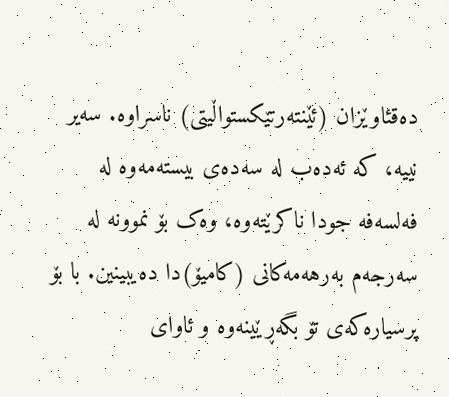دەقئاوێزان (ئێنتەرتێکستواڵیتی) ناسراوە. سەیر نییە، کە ئەدەب لە سەدەی بیستەمەوە لە فەلسەفە جودا ناکرێتەوە، وەک بۆ نموونە لە سەرجەم بەرهەمەکانی (کامیۆ)دا دەیبینین. با بۆ پرسیارەکەی تۆ بگەڕێینەوە و ئاوای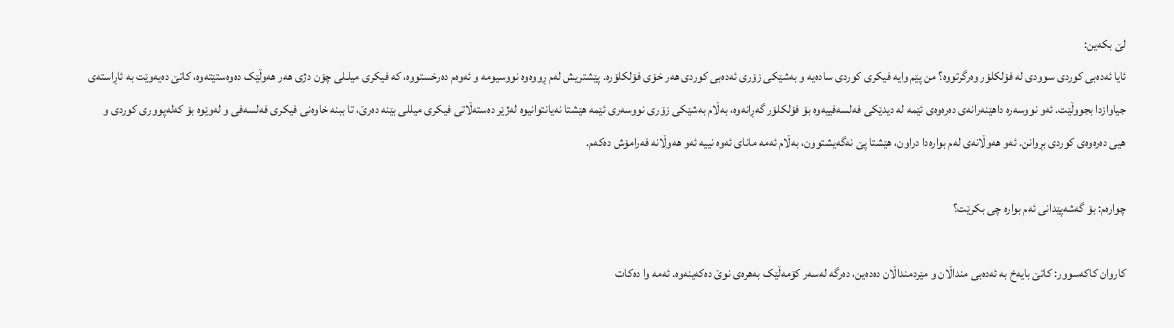لێ بکەین:
ئایا ئەدەبی کوردی سوودی لە فۆلکلۆر وەرگرتووە؟ من پێم وایە فیکری کوردی سادەیە و بەشێکی زۆری ئەدەبی کوردی هەر خۆی فۆلکلۆرە. پێشتریش لەم ڕووەوە نووسیومە و ئەوەم دەرخستووە، کە فیکری میلـلی چۆن دژی هەر هەوڵێک دەوەستێتەوە، کاتێ دەیەوێت بە ئاڕاستەی جیاوازدا بجووڵێت. ئەو نووسەرە داهێنەرانەی دەرەوەی ئێمە لە دیدێکی فەلسەفییەوە بۆ فۆلکلۆر گەڕانەوە، بەڵام بەشێکی زۆری نووسەری ئێمە هێشتا نەیانتوانیوە لەژێر دەستەڵاتی فیکری میللی بێنە دەرێ، تا ببنە خاوەنی فیکری فەلسەفی و لەوێوە بۆ کەلەپووری کوردی و هیی دەرەوەی کوردی بڕوانن. ئەو هەوڵانەی لەم بوارەدا دراون، هێشتا پێ نەگەیشتوون، بەڵام ئەمە مانای ئەوە نییە ئەو هەوڵانە فەرامۆش دەکەم.

چوارەم: بۆ گەشەپێدانی ئەم بوارە چی بکرێت؟

کاروان کاکەسوور: کاتێ بایه‌خ به‌ ئه‌ده‌بی منداڵان و مێردمنداڵان ده‌ده‌ین، ده‌رگە له‌سه‌ر کۆمه‌ڵێک به‌هره‌ی نوێ ده‌که‌ینه‌وه‌. ئه‌مه‌ وا ده‌کات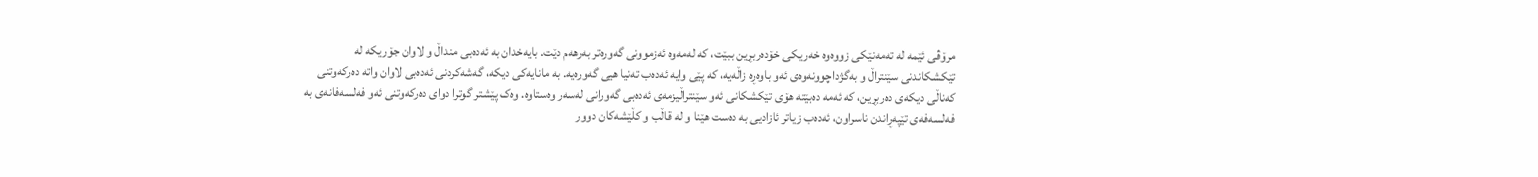مرۆڤی ئێمه‌ له‌ تەمەنێکی زووه‌وه‌ خه‌ریکی خۆده‌ربڕین ببێت، که‌ لەمەوە‌ ئه‌زموونی گەورەتر بەرهەم دێت. بایه‌خدان به‌ ئه‌ده‌بی منداڵ و لاوان جۆریکه‌ له‌ تێکشکاندنی سێنتراڵ و به‌گژداچوونه‌وه‌ی ئه‌و باوه‌ڕه‌ زاڵه‌یه‌، که‌ پێی وایه‌ ئه‌ده‌ب ته‌نیا هیی گه‌وره‌یه‌. بە مانایەکی دیکە، گەشەکردنی ئه‌ده‌بی لاوان واته‌ ده‌رکه‌وتنی که‌ناڵی دیکه‌ی ده‌ربڕین، که‌ ئه‌مه‌ ده‌بێته‌ هۆی تێکشکانی ئه‌و سێنتراڵیزمه‌ی ئه‌ده‌بی گه‌ورانی له‌سه‌ر وه‌ستاوه‌. وەک پێشتر گوترا دوای ده‌رکه‌وتنی ئه‌و فه‌لسه‌فانه‌ی به‌ فه‌لسه‌فه‌ی تێپه‌ڕاندن ناسراون، ئه‌ده‌ب زیاتر ئازادیی به‌ ده‌ست هێنا و له‌ قاڵب و کڵێشه‌کان دوور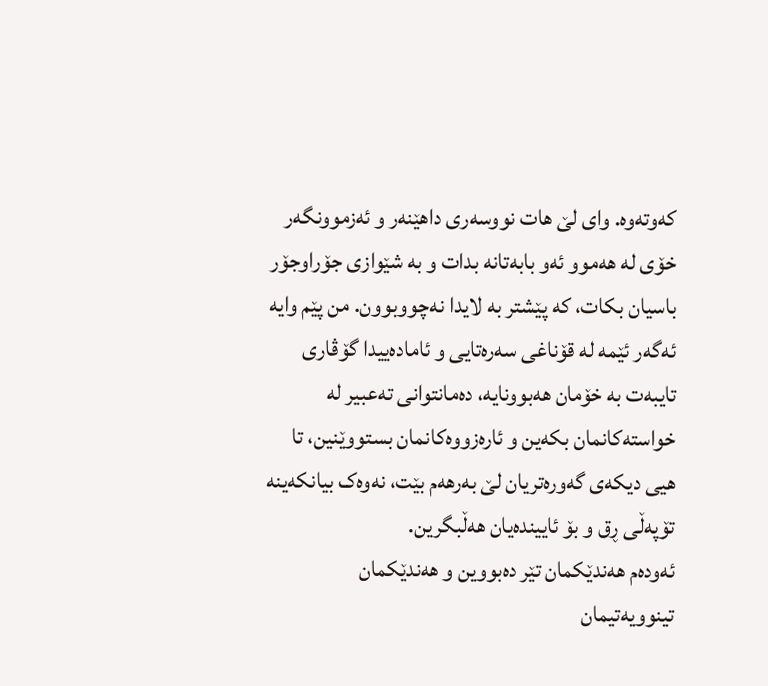که‌وته‌وه‌. وای لێ هات نووسه‌ری داهێنه‌ر و ئه‌زموونگه‌ر خۆی له‌ هه‌موو ئه‌و بابه‌تانه‌ بدات و به‌ شێوازی جۆراوجۆر باسیان بکات، که‌ پێشتر به‌ لایدا نه‌چووبوون. من پێم وایه‌ ئه‌گه‌ر ئێمه‌ له‌ قۆناغی سه‌ره‌تایی و ئاماده‌ییدا گۆڤاری تایبه‌ت به‌ خۆمان هه‌بوونایه‌، ده‌مانتوانی ته‌عبیر له‌ خواسته‌کانمان بکه‌ین و ئارەزووەکانمان بستووێنین، تا هیی دیکەی گەورەتریان لێ بەرهەم بێت، نه‌وه‌ک بیانکه‌ینه‌ تۆپەڵی ڕق و بۆ ئایینده‌یان هه‌ڵبگرین.
ئەودەم هه‌ندێکمان تێر ده‌بووین و هه‌ندێکمان تینوویه‌تیمان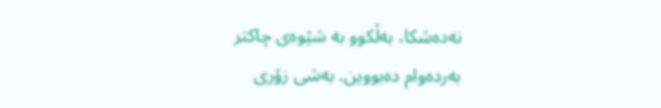نه‌ده‌شکا، بەڵکوو به‌ شێوه‌ی چاکتر به‌رده‌وام ده‌بووین. به‌شی زۆری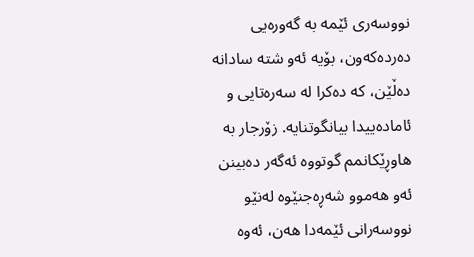نووسه‌ری ئێمه‌ به‌ گه‌وره‌یی دەردەکەون، بۆیه‌ ئه‌و شتە سادانه‌ ده‌ڵێن، که‌ ده‌کرا له‌ سه‌ره‌تایی و ئاماده‌ییدا بیانگوتنایه‌. زۆرجار به‌ هاوڕێکانمم گوتووه‌ ئه‌گه‌ر ده‌بینن ئه‌و هه‌موو شه‌ڕه‌جنێوه‌ له‌نێو نووسه‌رانی ئێمه‌دا هه‌ن‌، ئه‌وه‌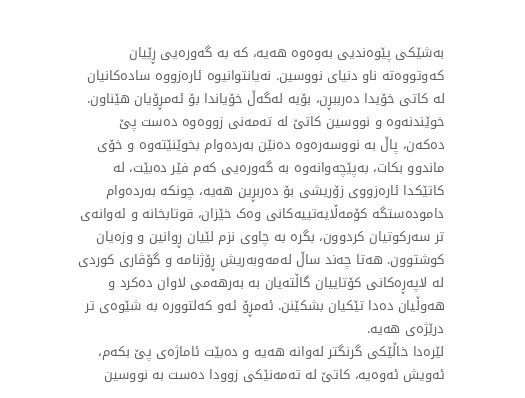به‌شێکی پێوه‌ندیی به‌وه‌وه‌ هه‌یه‌، که‌ به‌ گه‌وره‌یی ڕێیان کەوتووەتە ناو دنیای نووسین. نه‌یانتوانیوه ئاره‌زووه‌ ساده‌کانیان لە کاتی خۆیدا دەرببڕن، بۆیه‌ له‌گه‌ڵ خۆیاندا بۆ ئەمڕۆ‌یان هێناون. خوێندنه‌وه‌ و نووسین کاتێ له‌ ته‌مه‌نی زووه‌وه‌ ده‌ست پێ ده‌که‌ن، پاڵ به‌ نووسه‌ره‌وه‌ ده‌نێن به‌رده‌وام بخوێنێته‌وه‌ و خۆی ماندوو بکات، به‌پێچه‌وانه‌وه‌ به‌ گه‌وره‌یی که‌م فێر ده‌بێت، لە کاتێکدا ئاره‌زووی زۆریشی بۆ ده‌ربڕین هه‌یه‌، چونکە بەردەوام دامودەستگە کۆمەڵایەتییەکانی وەک خێزان، قوتابخانە و ئەوانەی تر سەرکوتیان کردوون، بگرە بە چاوی نزم لێیان ڕوانین و وزەیان کوشتوون. هەتا چەند ساڵ لەمەوبەریش ڕۆژنامە و گۆڤاری کوردی لە لاپەڕەکانی کۆتاییان گاڵتەیان بە بەرهەمی لاوان دەکرد و هەوڵیان دەدا تێکیان بشکێنن. ئەمڕۆ ئەو کەلتوورە بە شێوەی تر درێژەی هەیە.
لێره‌دا خاڵێکی گرنگتر له‌وانه‌ هه‌یه‌ و ده‌بێت ئاماژه‌ی پێ بکه‌م، ئه‌ویش ئه‌وه‌یه‌، کاتێ له‌ ته‌مه‌نێکی زوودا ده‌ست به‌ نووسین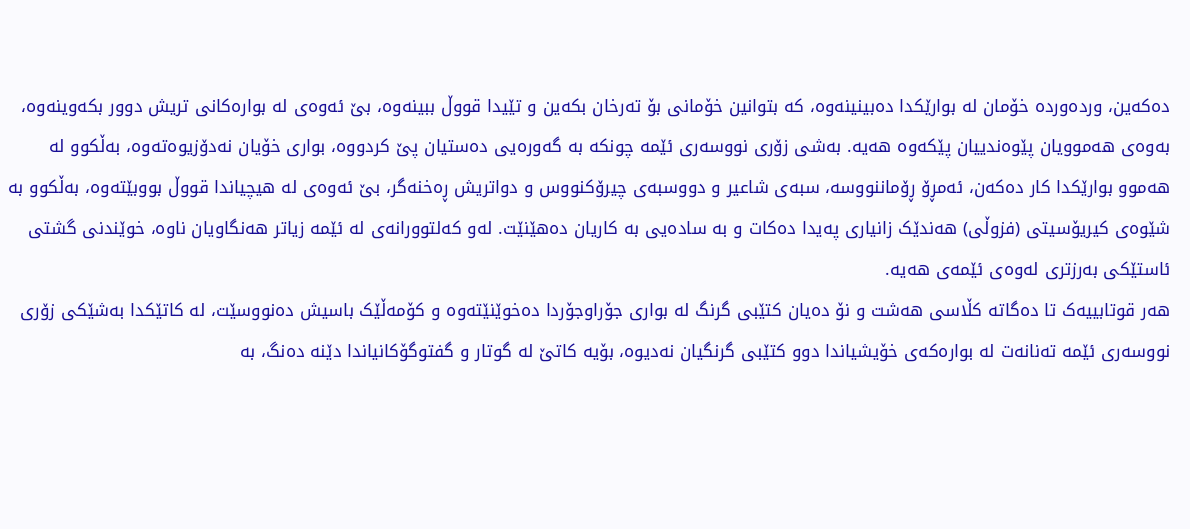ده‌که‌ین، ورده‌ورده‌ خۆمان له‌ بوارێکدا ده‌بینینه‌وه‌، که‌ بتوانین خۆمانی بۆ ته‌رخان بکه‌ین و تێیدا قووڵ ببینه‌وه‌، بێ ئەوەی لە بوارەکانی تریش دوور بکەوینەوە، بەوەی هەموویان پێوەندییان پێکەوە هەیە. به‌شی زۆری نووسه‌ری ئێمه‌ چونکه‌ به‌ گه‌وره‌یی ده‌ستیان پێ کردووه‌، بواری خۆیان نه‌دۆزیوه‌ته‌وه‌، به‌ڵکوو له‌ هه‌موو بوارێکدا کار ده‌که‌ن، ئه‌مڕۆ ڕۆماننووسه‌، سبه‌ی شاعیر و دووسبه‌ی چیرۆکنووس و دواتریش ڕه‌خنه‌گر، بێ ئه‌وه‌ی له‌ هیچیاندا قووڵ بووبێته‌وه‌، به‌ڵکوو به‌ شێوه‌ی کیریۆسیتی (فزوڵی) هه‌ندێک زانیاری په‌یدا ده‌کات و به‌ ساده‌یی به‌ کاریان ده‌هێنێت. لەو کەلتوورانەی لە ئێمە زیاتر هەنگاویان ناوە، خوێندنی گشتی ئاستێکی بەرزتری لەوەی ئێمەی هەیە.
هەر قوتابییەک تا دەگاتە کڵاسی هەشت و نۆ دەیان کتێبی گرنگ لە بواری جۆراوجۆردا دەخوێنێتەوە و کۆمەڵێک باسیش دەنووسێت، لە کاتێکدا بەشێکی زۆری نووسەری ئێمە تەنانەت لە بوارەکەی خۆیشیاندا دوو کتێبی گرنگیان نەدیوە، بۆیە کاتێ لە گوتار و گفتوگۆکانیاندا دێنە دەنگ، بە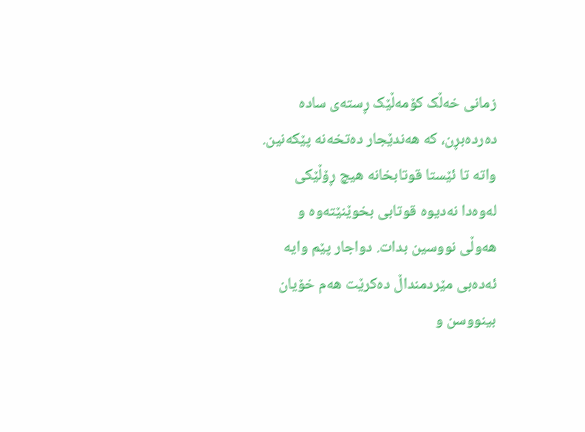زمانی خەڵک کۆمەڵێک ڕستەی سادە دەردەبڕن، کە هەندێجار دەتخەنە پێکەنین. واتە تا ئێستا قوتابخانە هیچ ڕۆڵێکی لەوەدا نەدیوە قوتابی بخوێنێتەوە و هەوڵی نووسین بدات. دواجار پێم وایە ئەدەبی مێردمنداڵ دەکرێت هەم خۆیان بینووسن و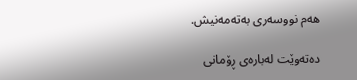هەم نووسەری بەتەمەنیش.

دەتەوێت لەبارەی ڕۆمانی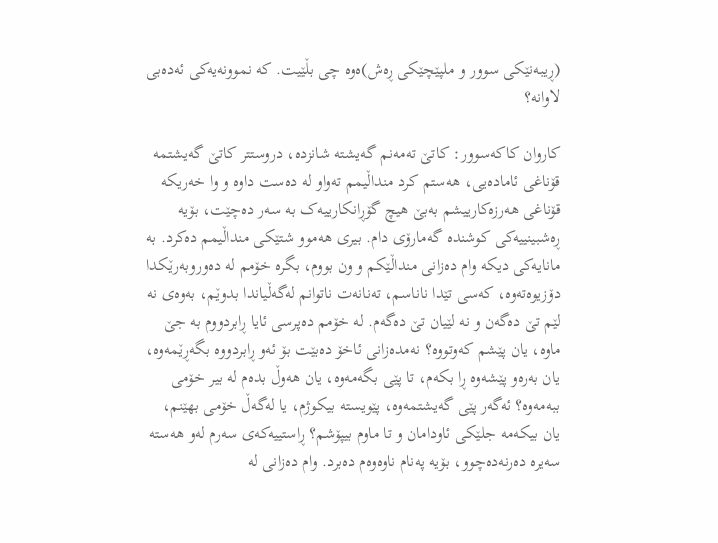(ڕیبەنێکی سوور و ملپێچێکی ڕەش)ەوە چی بڵێیت. کە نموونەیەکی ئەدەبی لاوانە؟

کاروان کاکەسوور: کاتێ تەمەنم گەیشتە شانزدە، دروستتر کاتێ گەیشتمە قۆناغی ئامادەیی، هەستم کرد منداڵیمم تەواو لە دەست داوە و وا خەریکە قۆناغی هەرزەکارییشم بەبێ هیچ گۆڕانکارییەک بە سەر دەچێت، بۆیە ڕەشبینییەکی کوشندە گەمارۆی دام. بیری هەموو شتێکی منداڵیمم دەکرد. بە مانایەکی دیکە وام دەزانی منداڵێکم و ون بووم، بگرە خۆمم لە دەوروبەرێکدا دۆزیوەتەوە، کەسی تێدا ناناسم، تەنانەت ناتوانم لەگەڵیاندا بدوێم، بەوەی نە لێم تێ دەگەن و نە لێیان تێ دەگەم. لە خۆمم دەپرسی ئایا ڕابردووم بە جێ ماوە، یان پێشم کەوتووە؟ نەمدەزانی ئاخۆ دەبێت بۆ ئەو ڕابردووە بگەڕێمەوە، یان بەرەو پێشەوە ڕا بکەم، تا پێی بگەمەوە، یان هەوڵ بدەم لە بیر خۆمی ببەمەوە؟ ئەگەر پێی گەیشتمەوە، پێویستە بیکوژم، یا لەگەڵ خۆمی بهێنم، یان بیکەمە جلێکی ئاودامان و تا ماوم بیپۆشم؟ ڕاستییەکەی سەرم لەو هەستە سەیرە دەرنەدەچوو، بۆیە پەنام ناوەوەم دەبرد. وام دەزانی لە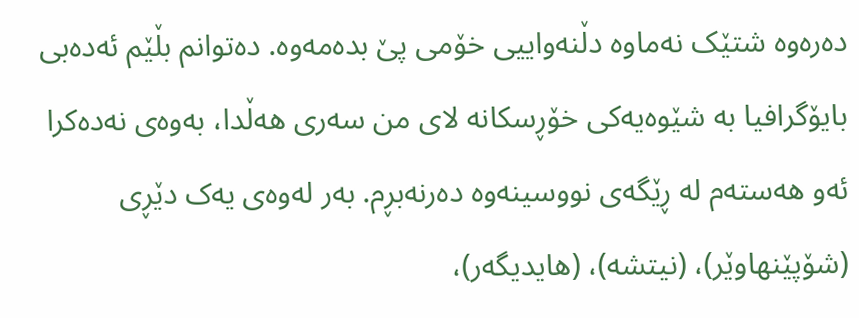دەرەوە شتێک نەماوە دڵنەواییی خۆمی پێ بدەمەوە. دەتوانم بڵێم ئەدەبی بایۆگرافیا بە شێوەیەکی خۆڕسکانە لای من سەری هەڵدا، بەوەی نەدەکرا ئەو هەستەم لە ڕێگەی نووسینەوە دەرنەبڕم. بەر لەوەی یەک دێڕی (شۆپێنهاوێر)، (نیتشە)، (هایدیگەر)،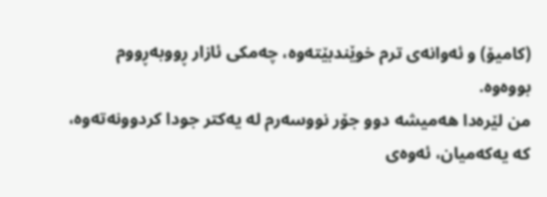(کامیۆ) و ئەوانەی ترم خوێندبێتەوە، چەمکی ئازار ڕووبەڕووم بووەوە.
من لێرەدا هەمیشە دوو جۆر نووسەرم لە یەکتر جودا کردوونەتەوە، کە یەکەمیان، ئەوەی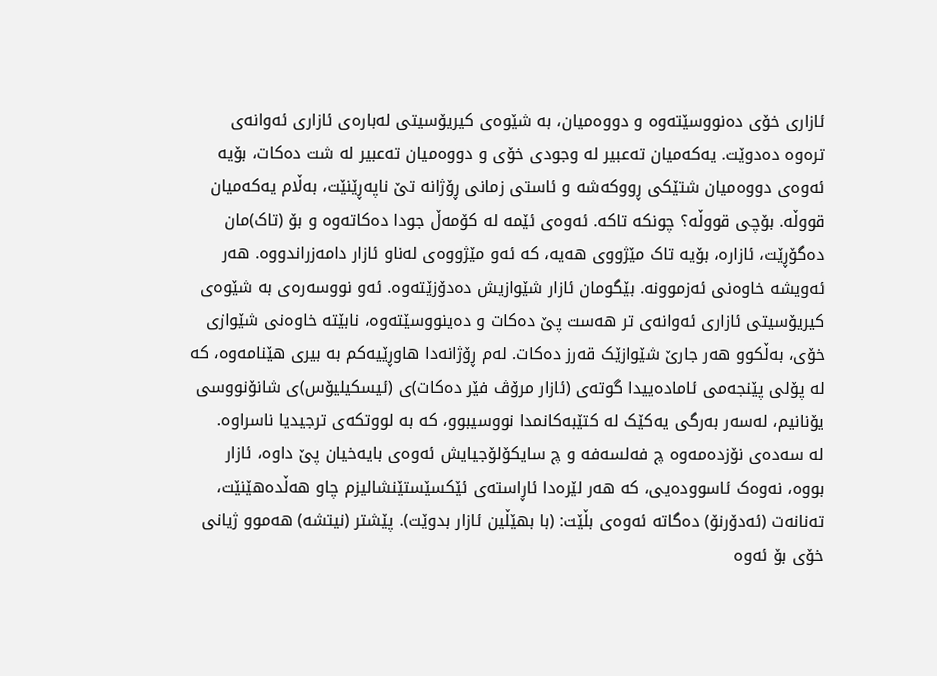ئازاری خۆی دەنووسێتەوە و دووەمیان، بە شێوەی کیریۆسیتی لەبارەی ئازاری ئەوانەی ترەوە دەدوێت. یەکەمیان تەعبیر لە وجودی خۆی و دووەمیان تەعبیر لە شت دەکات، بۆیە ئەوەی دووەمیان شتێکی ڕووکەشە و ئاستی زمانی ڕۆژانە تێ ناپەڕێنێت، بەڵام یەکەمیان قووڵە. بۆچی قووڵە؟ چونکە تاکە. ئەوەی ئێمە لە کۆمەڵ جودا دەکاتەوە و بۆ (تاک)مان دەگۆڕێت، ئازارە، بۆیە تاک مێژووی هەیە، کە ئەو مێژووەی لەناو ئازار دامەزراندووە. هەر ئەویشە خاوەنی ئەزموونە. بێگومان ئازار شێوازیش دەدۆزێتەوە. ئەو نووسەرەی بە شێوەی کیریۆسیتی ئازاری ئەوانەی تر هەست پێ دەکات و دەینووسێتەوە، نابێتە خاوەنی شێوازی خۆی، بەڵکوو هەر جارێ شێوازێک قەرز دەکات. لەم ڕۆژانەدا هاوڕێیەکم بە بیری هێنامەوە، کە لە پۆلی پێنجەمی ئامادەییدا گوتەی (ئازار مرۆڤ فێر دەکات)ی (ئیسکیلیۆس)ی شانۆنووسی یۆنانیم، لەسەر بەرگی یەکێک لە کتێبەکانمدا نووسیبوو، کە بە لووتکەی ترجیدیا ناسراوە.
لە سەدەی نۆزدەمەوە چ فەلسەفە و چ سایکۆلۆجیایش ئەوەی بایەخیان پێ داوە، ئازار بووە، نەوەک ئاسوودەیی، کە هەر لێرەدا ئاڕاستەی ئێکسێستێنشالیزم چاو هەڵدەهێنێت، تەنانەت (ئەدۆرنۆ) دەگاتە ئەوەی بڵێت: (با بهێڵین ئازار بدوێت). پێشتر (نیتشە) هەموو ژیانی خۆی بۆ ئەوە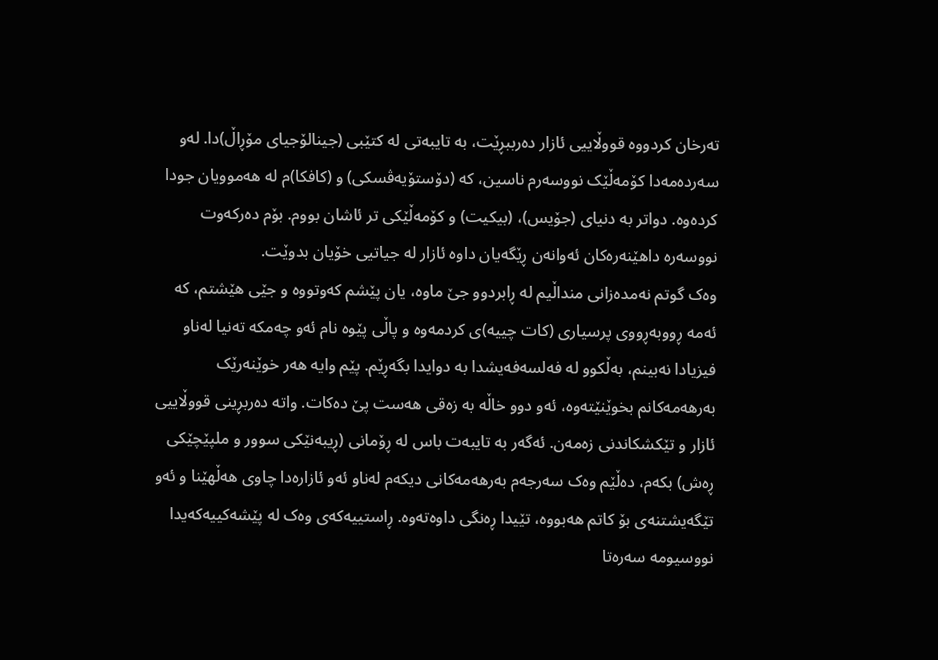تەرخان کردووە قووڵاییی ئازار دەرببڕێت، بە تایبەتی لە کتێبی (جینالۆجیای مۆڕاڵ)دا. لەو سەردەمەدا کۆمەڵێک نووسەرم ناسین، کە (دۆستۆیەڤسکی) و (کافکا)م لە هەموویان جودا کردەوە. دواتر بە دنیای (جۆیس)، (بیکیت) و کۆمەڵێکی تر ئاشان بووم. بۆم دەرکەوت نووسەرە داهێنەرەکان ئەوانەن ڕێگەیان داوە ئازار لە جیاتیی خۆیان بدوێت.
وەک گوتم نەمدەزانی منداڵیم لە ڕابردوو جێ ماوە، یان پێشم کەوتووە و جێی هێشتم، کە ئەمە ڕووبەڕووی پرسیاری (کات چییە)ی کردمەوە و پاڵی پێوە نام ئەو چەمکە تەنیا لەناو فیزیادا نەبینم، بەڵکوو لە فەلسەفەیشدا بە دوایدا بگەڕێم. پێم وایە هەر خوێنەرێک بەرهەمەکانم بخوێنێتەوە، ئەو دوو خاڵە بە زەقی هەست پێ دەکات. واتە دەربڕینی قووڵاییی ئازار و تێکشکاندنی زەمەن. ئەگەر بە تایبەت باس لە ڕۆمانی (ڕیبەنێکی سوور و ملپێچێکی ڕەش) بکەم، دەڵێم وەک سەرجەم بەرهەمەکانی دیکەم لەناو ئەو ئازارەدا چاوی هەڵهێنا و ئەو تێگەیشتنەی بۆ کاتم هەبووە، تێیدا ڕەنگی داوەتەوە. ڕاستییەکەی وەک لە پێشەکییەکەیدا نووسیومە سەرەتا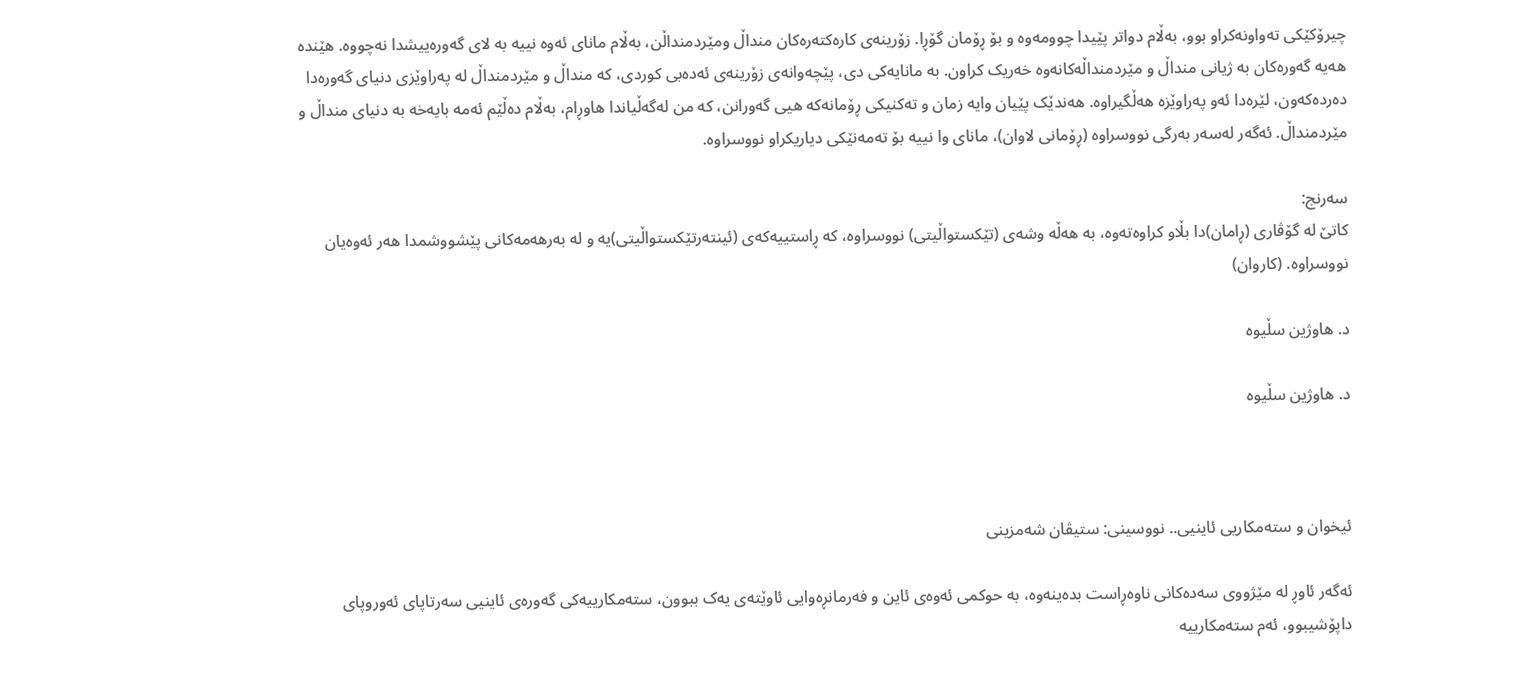چیرۆکێکی تەواونەکراو بوو، بەڵام دواتر پێیدا چوومەوە و بۆ ڕۆمان گۆڕا. زۆرینەی کارەکتەرەکان منداڵ ومێردمنداڵن، بەڵام مانای ئەوە نییە بە لای گەورەییشدا نەچووە. هێندە هەیە گەورەکان بە ژیانی منداڵ و مێردمنداڵەکانەوە خەریک کراون. بە مانایەکی دی، پێچەوانەی زۆرینەی ئەدەبی کوردی، کە منداڵ و مێردمنداڵ لە پەراوێزی دنیای گەورەدا دەردەکەون، لێرەدا ئەو پەراوێزە هەڵگیراوە. هەندێک پێیان وایە زمان و تەکنیکی ڕۆمانەکە هیی گەورانن، کە من لەگەڵیاندا هاوڕام، بەڵام دەڵێم ئەمە بایەخە بە دنیای منداڵ و مێردمنداڵ. ئەگەر لەسەر بەرگی نووسراوە (ڕۆمانی لاوان)، مانای وا نییە بۆ تەمەنێکی دیاریکراو نووسراوە.

سەرنج:
کاتێ لە گۆڤاری (ڕامان)دا بڵاو کراوەتەوە، بە هەڵە وشەی (تێکستواڵیتی) نووسراوە، کە ڕاستییەکەی (ئینتەرتێکستواڵیتی)یە و لە بەرهەمەکانی پێشووشمدا هەر ئەوەیان نووسراوە. (کاروان)

د. هاوژین سڵیوە

د. هاوژین سڵیوە



ئیخوان و ستەمکاریی ئاینیی.. نووسینی: ستیڤان شەمزینی

ئەگەر ئاوڕ لە مێژووی سەدەکانی ناوەڕاست بدەینەوە، بە حوکمی ئەوەی ئاین و فەرمانڕەوایی ئاوێتەی یەک ببوون، ستەمکارییەکی گەورەی ئاینیی سەرتاپای ئەوروپای داپۆشیبوو، ئەم ستەمکارییە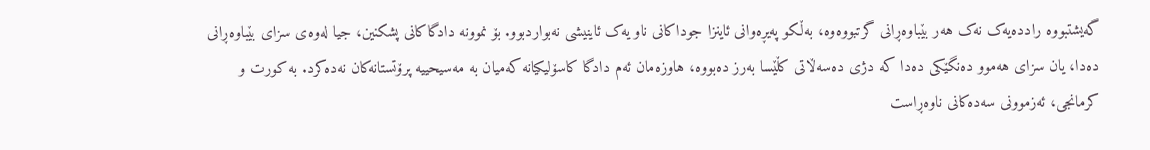گەیشتبووە راددەیەک نەک هەر بێباوەڕانی گرتبووەوە، بەڵکو پەیڕەوانی ئاینزا جوداکانی ناو یەک ئاینیشی نەبواردبوو. بۆ نموونە دادگاکانی پشکنین، جیا لەوەی سزای بێباوەڕانی دەدا، یان سزای هەموو دەنگێکی دەدا کە دژی دەسەڵاتی کڵێسا بەرز دەبووە، هاوزەمان ئەم دادگا کاسۆلیکیانە کەمیان بە مەسیحییە پرۆتستانەکان نەدەکرد. بە کورت و کرمانجی، ئەزموونی سەدەکانی ناوەڕاست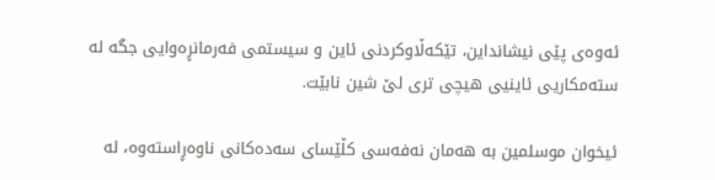ئەوەی پێی نیشانداین، تێکەڵاوکردنی ئاین و سیستمی فەرمانڕەوایی جگە لە ستەمکاریی ئاینیی هیچی تری لێ شین نابێت.

ئیخوان موسلمین بە هەمان نەفەسی کڵێسای سەدەکانی ناوەڕاستەوە، لە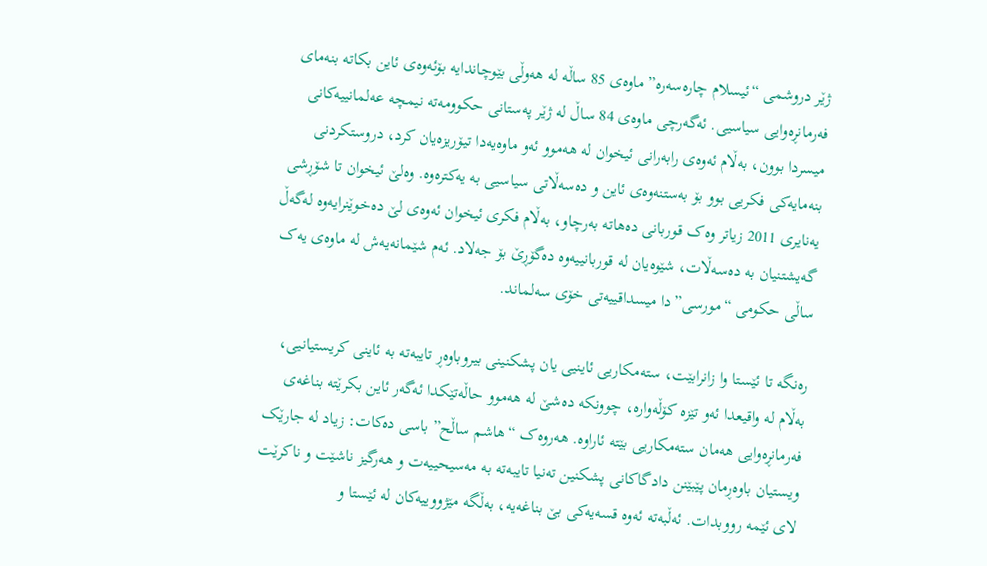ژێر دروشمی “ئیسلام چارەسەرە” ماوەی 85 ساڵە لە هەوڵی بێوچاندایە بۆئەوەی ئاین بکاتە بنەمای فەرمانڕەوایی سیاسیی. ئەگەرچی ماوەی 84 ساڵ لە ژێر پەستانی حکوومەتە نیمچە عەلمانییەکانی میسردا بوون، بەڵام ئەوەی رابەرانی ئیخوان لە هەموو ئەو ماوەیەدا تیۆریزەیان کرد، دروستکردنی بنەمایەکی فکریی بوو بۆ بەستنەوەی ئاین و دەسەڵاتی سیاسیی بە یەکترەوە. وەلێ ئیخوان تا شۆڕشی یەنایری 2011 زیاتر وەک قوربانی دەهاتە بەرچاو، بەڵام فکری ئیخوان ئەوەی لێ دەخوێنرایەوە لەگەڵ گەیشتنیان بە دەسەڵات، شێوەیان لە قوربانییەوە دەگۆڕێ بۆ جەلاد. ئەم شێمانەیەش لە ماوەی یەک ساڵی حکومی “مورسی”دا میسداقییەتی خۆی سەلماند.

رەنگە تا ئێستا وا زانرابێت، ستەمکاریی ئاینیی یان پشکنینی بیروباوەڕ تایبەتە بە ئاینی کریستیانیی، بەڵام لە واقیعدا ئەو تێزە کۆڵەوارە، چوونکە دەشێ لە هەموو حاڵەتێکدا ئەگەر ئاین بکرێتە بناغەی فەرمانڕەوایی هەمان ستەمکاریی بێتە ئاراوە. هەروەک “هاشم ساڵح” باسی دەکات: زیاد لە جارێک ویستیان باوەڕمان پێبێنن دادگاکانی پشکنین تەنیا تایبەتە بە مەسیحییەت و هەرگیز ناشێت و ناکرێت لای ئێمە رووبدات. ئەڵبەتە ئەوە قسەیەکی بێ بناغەیە، بەڵگە مێژووییەکان لە ئێستا و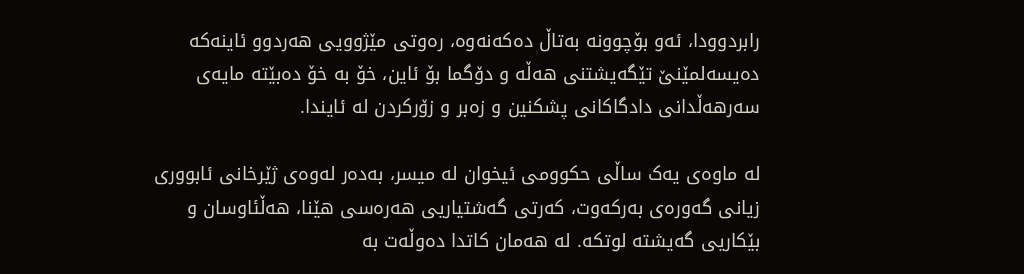رابردوودا، ئەو بۆچوونە بەتاڵ دەکەنەوە، رەوتی مێژوویی هەردوو ئاینەکە دەیسەلمێنێ تێگەیشتنی هەڵە و دۆگما بۆ ئاین، خۆ بە خۆ دەبێتە مایەی سەرهەڵدانی دادگاکانی پشکنین و زەبر و زۆرکردن لە ئایندا.

لە ماوەی یەک ساڵی حکوومی ئیخوان لە میسر، بەدەر لەوەی ژێرخانی ئابووری زیانی گەورەی بەرکەوت، کەرتی گەشتیاریی هەرەسی هێنا، هەڵئاوسان و بێکاریی گەیشتە لوتکە. لە هەمان کاتدا دەوڵەت بە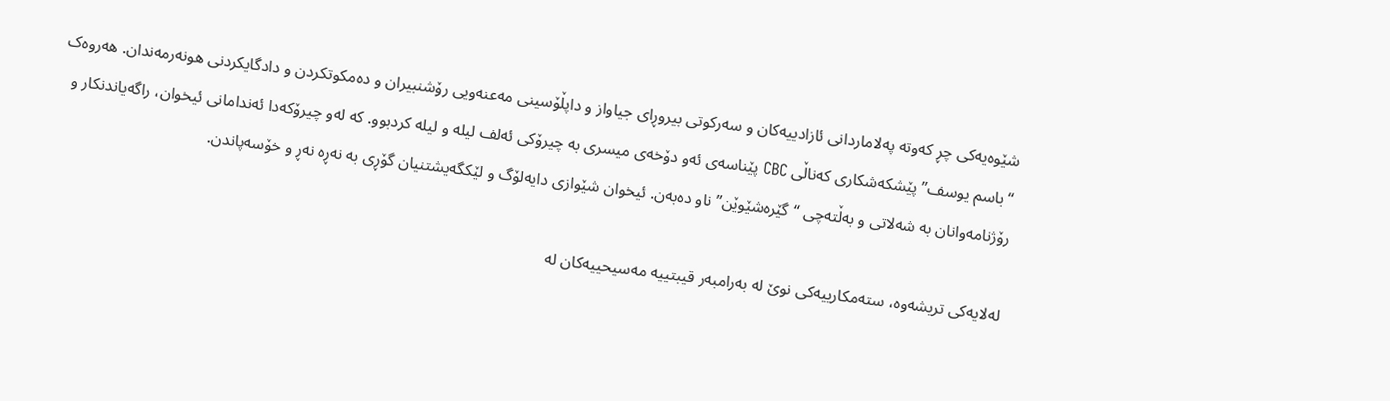شێوەیەکی چڕ کەوتە پەلاماردانی ئازادییەکان و سەرکوتی بیروڕای جیاواز و داپڵۆسینی مەعنەویی رۆشنبیران و دەمکوتکردن و دادگایکردنی هونەرمەندان. هەروەک “باسم یوسف” پێشکەشکاری کەناڵی CBC پێناسەی ئەو دۆخەی میسری بە چیرۆکی ئەلف لیلە و لیلە کردبوو. کە لەو چیرۆکەدا ئەندامانی ئیخوان، راگەیاندنکار و رۆژنامەوانان بە شەلاتی و بەڵتەچی “گێرەشێوێن” ناو دەبەن. ئیخوان شێوازی دایەلۆگ و لێکگەیشتنیان گۆڕی بە نەڕە نەڕ و خۆسەپاندن.

لەلایەکی تریشەوە، ستەمکارییەکی نوێ لە بەرامبەر قیبتییە مەسیحییەکان لە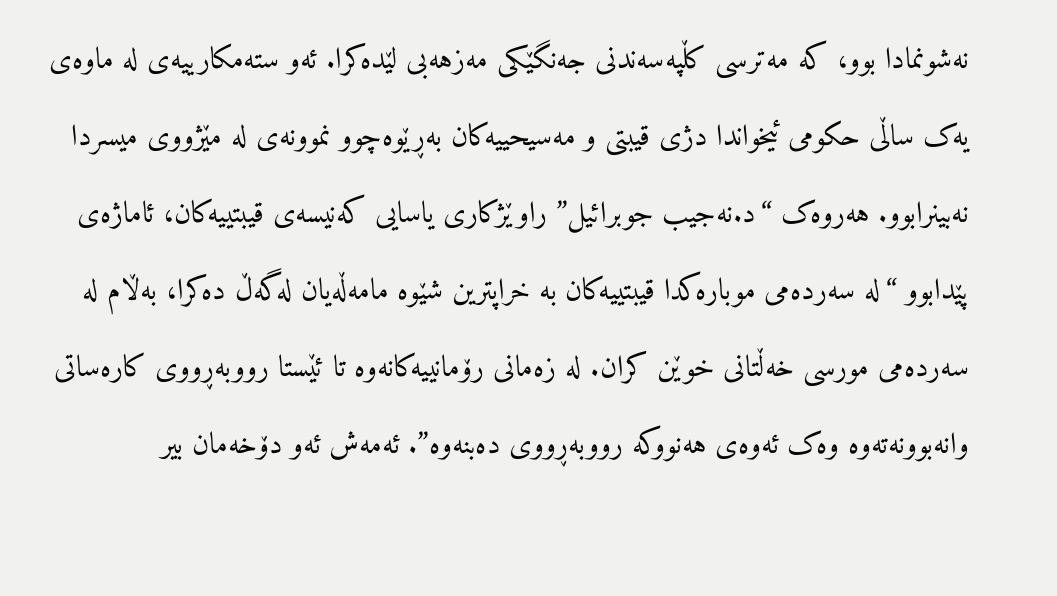نەشونمادا بوو، کە مەترسی کڵپەسەندنی جەنگێکی مەزهەبی لێدەکرا. ئەو ستەمکارییەی لە ماوەی یەک ساڵی حکومی ئیخواندا دژی قیبتی و مەسیحییەکان بەڕێوەچوو نموونەی لە مێژووی میسردا نەبینرابوو. هەروەک “د.نەجیب جوبرائیل” راوێژکاری یاسایی کەنیسەی قیبتییەکان، ئاماژەی پێدابوو “لە سەردەمی موبارەکدا قیبتییەکان بە خراپترین شێوە مامەڵەیان لەگەڵ دەکرا، بەڵام لە سەردەمی مورسی خەڵتانی خوێن کران. لە زەمانی رۆمانییەکانەوە تا ئێستا رووبەڕووی کارەساتی وانەبوونەتەوە وەک ئەوەی هەنووکە رووبەڕووی دەبنەوە”. ئەمەش ئەو دۆخەمان بیر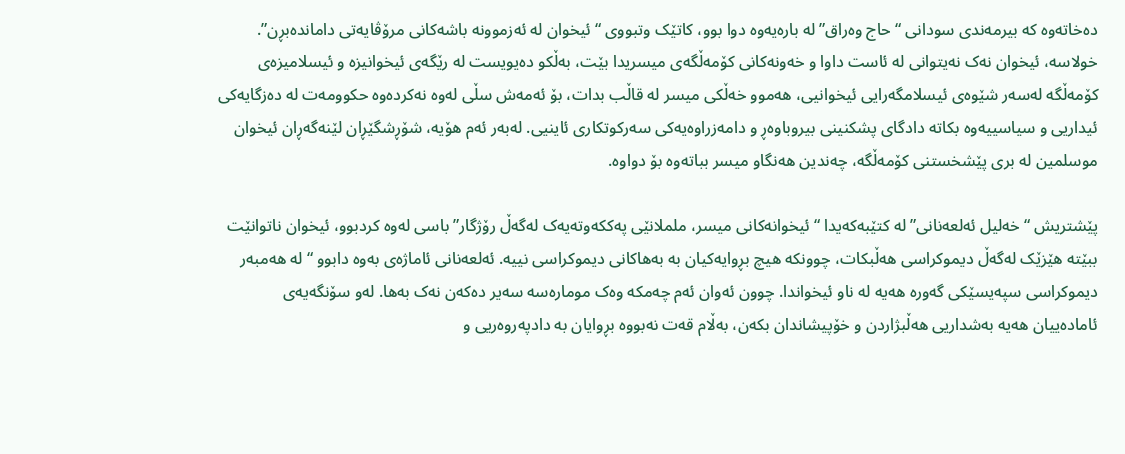دەخاتەوە کە بیرمەندی سودانی “حاج وەراق” لە بارەیەوە دوا بوو، کاتێک وتبووی “ئیخوان لە ئەزموونە باشەکانی مرۆڤایەتی داماندەبڕن”.
خولاسە، ئیخوان نەک نەیتوانی لە ئاست داوا و خەونەکانی کۆمەڵگەی میسریدا بێت، بەڵکو دەیویست لە رێگەی ئیخوانیزە و ئیسلامیزەی کۆمەڵگە لەسەر شێوەی ئیسلامگەرایی ئیخوانیی، هەموو خەڵکی میسر لە قاڵب بدات، بۆ ئەمەش سڵی لەوە نەکردەوە حکوومەت لە دەزگایەکی ئیداریی و سیاسییەوە بکاتە دادگای پشکنینی بیروباوەڕ و دامەزراوەیەکی سەرکوتکاری ئاینیی. لەبەر ئەم هۆیە، شۆڕشگێڕان لێنەگەڕان ئیخوان موسلمین لە بری پێشخستنی کۆمەڵگە، چەندین هەنگاو میسر بباتەوە بۆ دواوە.

پێشتریش “خەلیل ئەلعەنانی” لە کتێبەکەیدا “ئیخوانەکانی میسر، ململانێی پەککەوتەیەک لەگەڵ رۆژگار” باسی لەوە کردبوو، ئیخوان ناتوانێت ببێتە هێزێک لەگەڵ دیموکراسی هەڵبکات، چوونکە هیچ بڕوایەکیان بە بەهاکانی دیموکراسی نییە. ئەلعەنانی ئاماژەی بەوە دابوو “لە هەمبەر دیموکراسی سپەیسێکی گەورە هەیە لە ناو ئیخواندا. چوون ئەوان ئەم چەمکە وەک مومارەسە سەیر دەکەن نەک بەها. لەو سۆنگەیەی ئامادەییان هەیە بەشداریی هەڵبژاردن و خۆپیشاندان بکەن، بەڵام قەت نەبووە بڕوایان بە دادپەروەریی و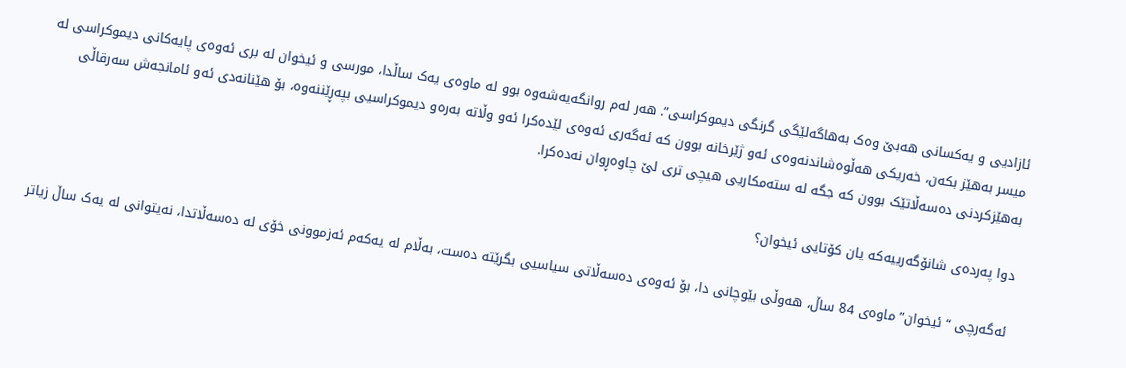ئازادیی و یەکسانی هەبێ وەک بەهاگەلێگی گرنگی دیموکراسی”. هەر لەم روانگەیەشەوە بوو لە ماوەی یەک ساڵدا، مورسی و ئیخوان لە بری ئەوەی پایەکانی دیموکراسی لە میسر بەهێز بکەن، خەریکی هەڵوەشاندنەوەی ئەو ژێرخانە بوون کە ئەگەری ئەوەی لێدەکرا ئەو وڵاتە بەرەو دیموکراسیی بپەڕێننەوە، بۆ هێنانەدی ئەو ئامانجەش سەرقاڵی بەهێزکردنی دەسەڵاتێک بوون کە جگە لە ستەمکاریی هیچی تری لێ چاوەڕوان نەدەکرا.

دوا پەردەی شانۆگەرییەکە یان کۆتایی ئیخوان؟

ئەگەرچی “ئیخوان” ماوەی 84 ساڵ، هەوڵی بێوچانی دا، بۆ ئەوەی دەسەڵاتی سیاسیی بگرێتە دەست، بەڵام لە یەکەم ئەزموونی خۆی لە دەسەڵاتدا، نەیتوانی لە یەک ساڵ زیاتر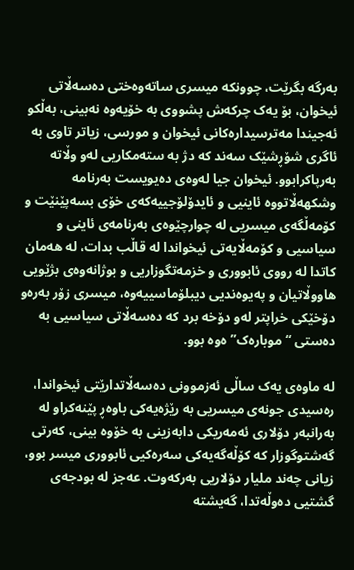بەرگە بگرێت، چوونکە میسری ساتەوەختی دەسەڵاتی ئیخوان، بۆ یەک چرکەش پشووی بە خۆیەوە نەبینی، بەڵکو ئەجیندا مەترسیدارەکانی ئیخوان و مورسی، زیاتر تاوی بە ئاگری شۆڕشێک سەند کە دژ بە ستەمکاریی لەو وڵاتە بەرپاکرابوو. ئیخوان جیا لەوەی دەیویست بەرنامە وشکهەڵاتووە ئاینیی و ئایدۆلۆجییەکەی خۆی بسەپێنێت و کۆمەڵگەی میسریی لە چوارچێوەی بەرنامەی ئاینی و سیاسیی و کۆمەڵایەتی ئیخواندا لە قاڵب بدات، لە هەمان کاتدا لە رووی ئابووری و خزمەتگوزاریی و بوژانەوەی بژێویی هاووڵاتیان و پەیوەندیی دیبلۆماسییەوە، میسری زۆر بەرەو دۆخێکی خراپتر لەو دۆخە برد کە دەسەڵاتی سیاسیی بە دەستی “موبارەک”ەوە بوو.

لە ماوەی یەک ساڵی ئەزموونی دەسەڵاتدارێتی ئیخواندا، رەسیدی جونەی میسریی بە رێژەیەکی باوەڕ پێنەکراو لە بەرانبەر دۆلاری ئەمەریکی دابەزینی بە خۆوە بینی، کەرتی گەشتوگوزار کە کۆڵەگەیەکی سەرەکیی ئابووری میسر بوو، زیانی چەند ملیار دۆلاریی بەرکەوت. عەجز لە بودجەی گشتیی دەوڵەتدا، گەیشتە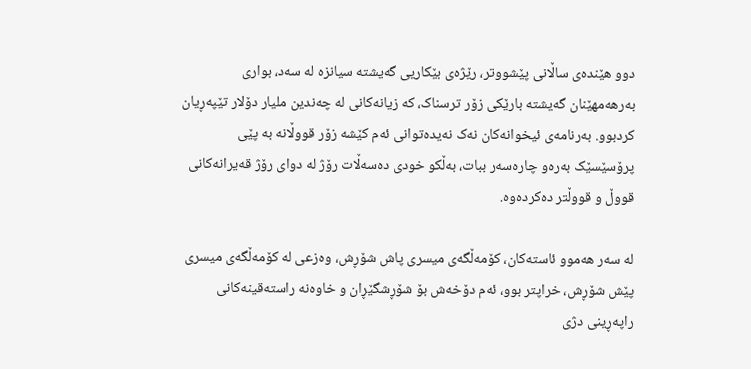دوو هێندەی ساڵانی پێشووتر، رێژەی بێکاریی گەیشتە سیانزە لە سەد، بواری بەرهەمهێنان گەیشتە بارێکی زۆر ترسناک، کە زیانەکانی لە چەندین ملیار دۆلار تێپەڕیان کردبوو. بەرنامەی ئیخوانەکان نەک نەیدەتوانی ئەم کێشە زۆر قووڵانە بە پێی پرۆسێسێک بەرەو چارەسەر ببات، بەڵکو خودی دەسەڵات رۆژ لە دوای رۆژ قەیرانەکانی قووڵ و قووڵتر دەکردەوە.

لە سەر هەموو ئاستەکان، کۆمەڵگەی میسری پاش شۆڕش، وەزعی لە کۆمەڵگەی میسری پێش شۆڕش، خراپتر بوو، ئەم دۆخەش بۆ شۆڕشگێڕان و خاوەنە راستەقینەکانی راپەڕینی دژی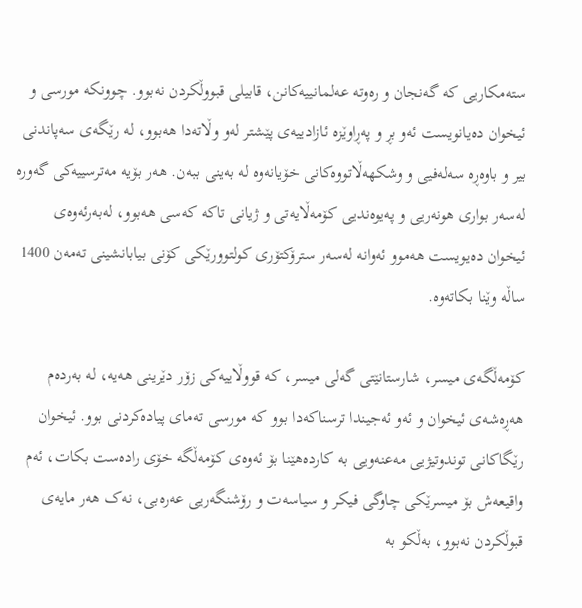ستەمکاریی کە گەنجان و رەوتە عەلمانییەکانن، قابیلی قبووڵکردن نەبوو. چوونکە مورسی و ئیخوان دەیانویست ئەو بڕ و پەڕاوێزە ئازادییەی پێشتر لەو وڵاتەدا هەبوو، لە رێگەی سەپاندنی بیر و باوەڕە سەلەفیی و وشکهەڵاتووەکانی خۆیانەوە لە بەینی ببەن. هەر بۆیە مەترسییەکی گەورە لەسەر بواری هونەریی و پەیوەندیی کۆمەڵایەتی و ژیانی تاکە کەسی هەبوو، لەبەرئەوەی ئیخوان دەیویست هەموو ئەوانە لەسەر سترۆکتۆری کولتوورێکی کۆنی بیابانشینی تەمەن 1400 ساڵە وێنا بکاتەوە.

کۆمەڵگەی میسر، شارستانێتی گەلی میسر، کە قووڵاییەکی زۆر دێرینی هەیە، لە بەردەم هەڕەشەی ئیخوان و ئەو ئەجیندا ترسناکەدا بوو کە مورسی تەمای پیادەکردنی بوو. ئیخوان رێگاکانی توندوتیژیی مەعنەویی بە کاردەهێنا بۆ ئەوەی کۆمەڵگە خۆی رادەست بکات، ئەم واقیعەش بۆ میسرێکی چاوگی فیکر و سیاسەت و رۆشنگەریی عەرەبی، نەک هەر مایەی قبوڵکردن نەبوو، بەڵکو بە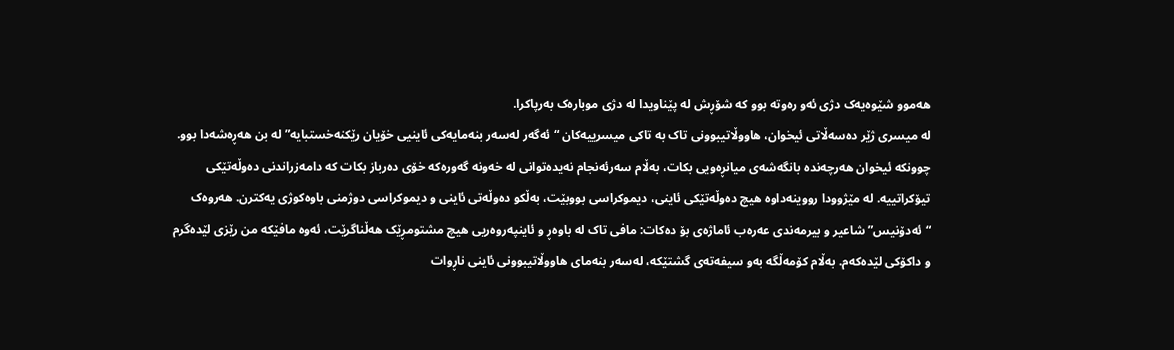هەموو شێوەیەک دژی ئەو رەوتە بوو کە شۆڕش لە پێناویدا لە دژی موبارەک بەرپاکرا.
لە میسری ژێر دەسەڵاتی ئیخوان، هاووڵاتیبوونی تاک بە تاکی میسرییەکان “ئەگەر لەسەر بنەمایەکی ئاینیی خۆیان رێکنەخستبایە” لە بن هەڕەشەدا بوو. چوونکە ئیخوان هەرچەندە بانگەشەی میانڕەویی بکات، بەڵام سەرئەنجام نەیدەتوانی لە خەونە گەورەکە خۆی دەرباز بکات کە دامەزراندنی دەوڵەتێکی تیۆکراتییە. لە مێژوودا رووینەداوە هیچ دەوڵەتێکی ئاینی، دیموکراسی بووبێت، بەڵکو دەوڵەتی ئاینی و دیموکراسی دوژمنی باوەکوژی یەکترن. هەروەک “ئەدۆنیس” شاعیر و بیرمەندی عەرەب ئاماژەی بۆ دەکات: مافی تاک لە باوەڕ و ئاینپەروەریی هیچ مشتومڕێک هەڵناگرێت، ئەوە مافێکە من رێزی لێدەگرم و داکۆکی لێدەکەم. بەڵام کۆمەڵگە بەو سیفەتەی گشتێکە، لەسەر بنەمای هاووڵاتیبوونی ئاینی ناڕوات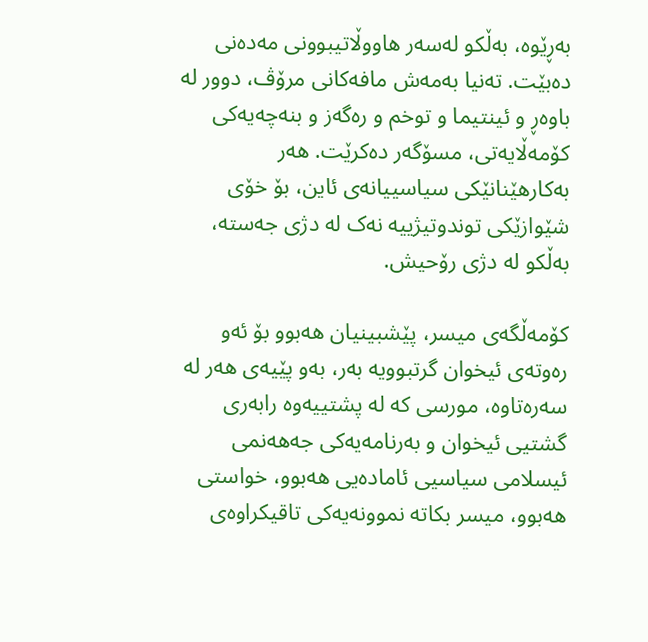بەڕێوە، بەڵکو لەسەر هاووڵاتیبوونی مەدەنی دەبێت. تەنیا بەمەش مافەکانی مرۆڤ، دوور لە باوەڕ و ئینتیما و توخم و رەگەز و بنەچەیەکی کۆمەڵایەتی، مسۆگەر دەکرێت. هەر بەکارهێنانێکی سیاسییانەی ئاین، بۆ خۆی شێوازێکی توندوتیژییە نەک لە دژی جەستە، بەڵکو لە دژی رۆحیش.

کۆمەڵگەی میسر، پێشبینیان هەبوو بۆ ئەو رەوتەی ئیخوان گرتبوویە بەر، بەو پێیەی هەر لە سەرەتاوە، مورسی کە لە پشتییەوە رابەری گشتیی ئیخوان و بەرنامەیەکی جەهەنمی ئیسلامی سیاسیی ئامادەیی هەبوو، خواستی هەبوو، میسر بکاتە نموونەیەکی تاقیکراوەی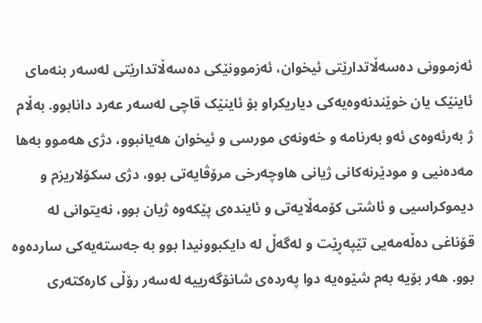ئەزموونی دەسەڵاتدارێتی ئیخوان، ئەزموونێکی دەسەڵاتدارێتی لەسەر بنەمای ئاینێک یان خوێندنەوەیەکی دیاریکراو بۆ ئاینێک قاچی لەسەر عەرد دانابوو. بەڵام ژ بەرئەوەی ئەو بەرنامە و خەونەی مورسی و ئیخوان هەیانبوو، دژی هەموو بەها مەدەنیی و مودێرنەکانی ژیانی هاوچەرخی مرۆڤایەتی بوو، دژی سکۆلاریزم و دیموکراسیی و ئاشتی کۆمەڵایەتی و ئایندەی پێکەوە ژیان بوو، نەیتوانی لە قۆناغی دەڵەمەیی تێپەڕێت و لەگەڵ لە دایکبوونیدا بوو بە جەستەیەکی ساردەوە بوو. هەر بۆیە بەم شێوەیە دوا پەردەی شانۆگەرییە لەسەر رۆڵی کارەکتەری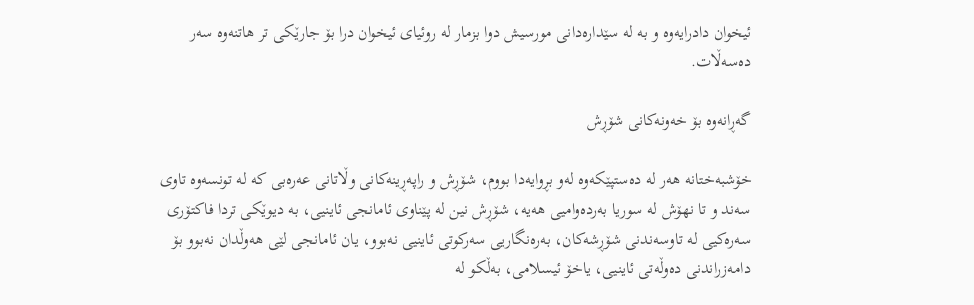ئیخوان دادرایەوە و بە لە سێدارەدانی مورسیش دوا بزمار لە روئیای ئیخوان درا بۆ جارێکی تر هاتنەوە سەر دەسەڵات.

گەڕانەوە بۆ خەونەکانی شۆڕش

خۆشبەختانە هەر لە دەستپێکەوە لەو بڕوایەدا بووم، شۆڕش و راپەڕینەکانی وڵاتانی عەرەبی کە لە تونسەوە تاوی سەند و تا نهۆش لە سوریا بەردەوامیی هەیە، شۆڕش نین لە پێناوی ئامانجی ئاینیی، بە دیوێکی تردا فاکتۆری سەرەکیی لە تاوسەندنی شۆڕشەکان، بەرەنگاریی سەرکوتی ئاینیی نەبوو، یان ئامانجی لێی هەوڵدان نەبوو بۆ دامەزراندنی دەوڵەتی ئاینیی، یاخۆ ئیسلامی، بەڵکو لە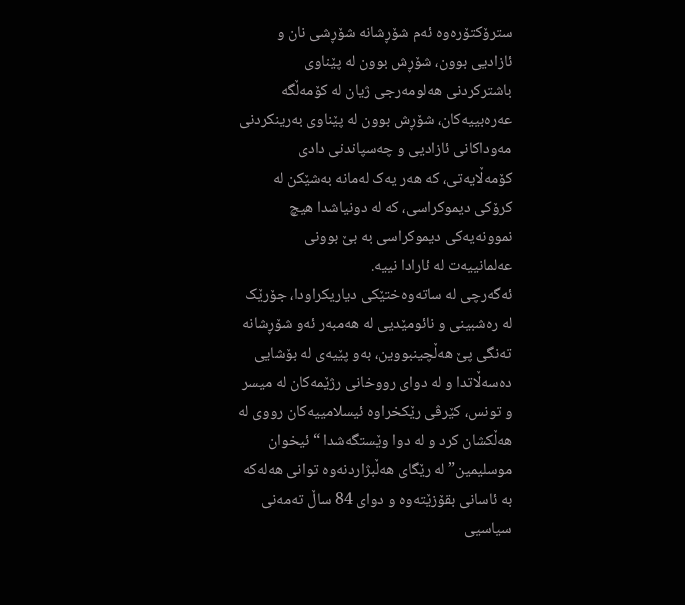سترۆکتۆرەوە ئەم شۆڕشانە شۆڕشی نان و ئازادیی بوون، شۆڕش بوون لە پێناوی باشترکردنی هەلومەرجی ژیان لە کۆمەڵگە عەرەبییەکان، شۆڕش بوون لە پێناوی بەرینکردنی مەوداکانی ئازادیی و چەسپاندنی دادی کۆمەڵایەتی، کە هەر یەک لەمانە بەشێکن لە کرۆکی دیموکراسی، کە لە دونیاشدا هیچ نموونەیەکی دیموکراسی بە بێ بوونی عەلمانییەت لە ئارادا نییە.
ئەگەرچی لە ساتەوەختێکی دیاریکراودا، جۆرێک لە رەشبینی و نائومێدیی لە هەمبەر ئەو شۆڕشانە تەنگی پێ هەڵچینبووین، بەو پێیەی لە بۆشایی دەسەڵاتدا و لە دوای رووخانی رژێمەکان لە میسر و تونس، کێرڤی رێکخراوە ئیسلامییەکان رووی لە هەڵکشان کرد و لە دوا وێستگەشدا “ئیخوان موسلیمین” لە رێگای هەڵبژاردنەوە توانی هەلەکە بە ئاسانی بقۆزێتەوە و دوای 84 ساڵ تەمەنی سیاسیی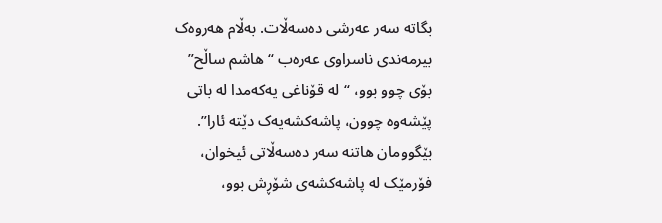بگاتە سەر عەرشی دەسەڵات. بەڵام هەروەک بیرمەندی ناسراوی عەرەب “هاشم ساڵح” بۆی چوو بوو، “لە قۆناغی یەکەمدا لە باتی پێشەوە چوون، پاشەکشەیەک دێتە ئارا”. بێگوومان هاتنە سەر دەسەڵاتی ئیخوان، فۆرمێک لە پاشەکشەی شۆڕش بوو،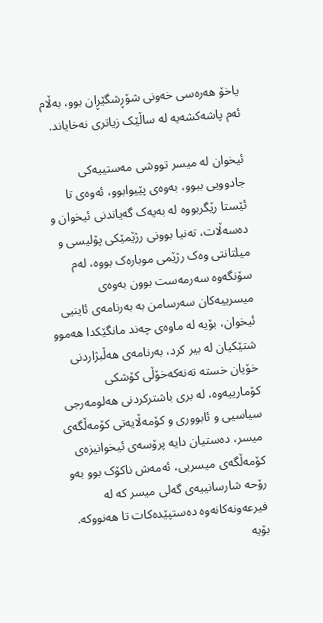یاخۆ هەرەسی خەونی شۆڕشگێڕان بوو، بەڵام ئەم پاشەکشەیە لە ساڵێک زیاتری نەخایاند.

ئیخوان لە میسر تووشی مەستییەکی جادوویی ببوو، بەوەی پێیوابوو، ئەوەی تا ئێستا رێگربووە لە بەیەک گەیاندنی ئیخوان و دەسەڵات، تەنیا بوونی رژێمێکی پۆلیسی و میلتانتی وەک رژێمی موبارەک بووە، لەم سۆنگەوە سەرمەست بوون بەوەی میسرییەکان سەرسامن بە بەرنامەی ئاینیی ئیخوان، بۆیە لە ماوەی چەند مانگێکدا هەموو شتێکیان لە بیر کرد، بەرنامەی هەڵبژاردنی خۆیان خستە تەنەکەخۆڵی کۆشکی کۆمارییەوە، لە بری باشترکردنی هەلومەرجی سیاسیی و ئابووری و کۆمەڵایەتی کۆمەڵگەی میسر، دەستیان دایە پرۆسەی ئیخوانیزەی کۆمەڵگەی میسریی، ئەمەش ناکۆک بوو بەو رۆحە شارسانییەی گەلی میسر کە لە فیرعەونەکانەوە دەستپێدەکات تا هەنووکە. بۆیە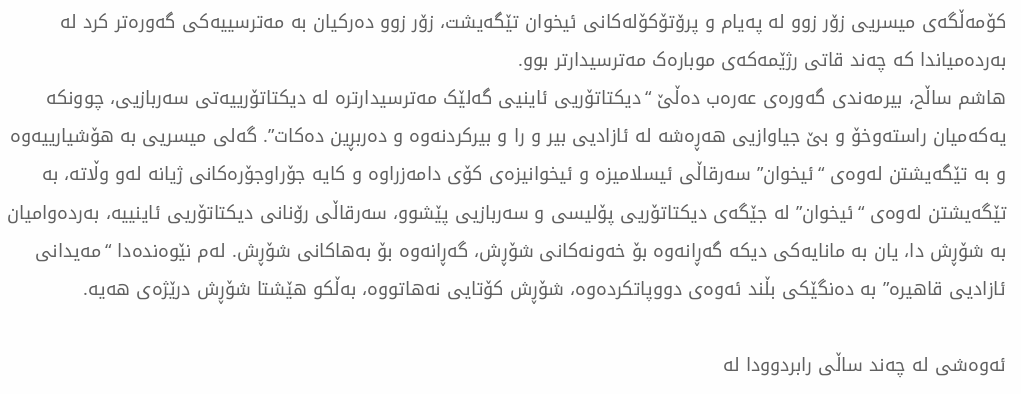کۆمەڵگەی میسریی زۆر زوو لە پەیام و پرۆتۆکۆلەکانی ئیخوان تێگەیشت، زۆر زوو دەرکیان بە مەترسییەکی گەورەتر کرد لە بەردەمیاندا کە چەند قاتی رژێمەکەی موبارەک مەترسیدارتر بوو.
هاشم ساڵح، بیرمەندی گەورەی عەرەب دەڵێ “دیکتاتۆریی ئاینیی گەلێک مەترسیدارترە لە دیکتاتۆرییەتی سەربازیی، چوونکە یەکەمیان راستەوخۆ و بێ جیاوازیی هەڕەشە لە ئازادیی بیر و را و بیرکردنەوە و دەربڕین دەکات”. گەلی میسریی بە هۆشیارییەوە و بە تێگەیشتن لەوەی “ئیخوان” سەرقاڵی ئیسلامیزە و ئیخوانیزەی کۆی دامەزراوە و کایە جۆراوجۆرەکانی ژیانە لەو وڵاتە، بە تێگەیشتن لەوەی “ئیخوان” لە جێگەی دیکتاتۆریی پۆلیسی و سەربازیی پێشوو، سەرقاڵی رۆنانی دیکتاتۆریی ئاینییە، بەردەوامیان بە شۆڕش دا، یان بە مانایەکی دیکە گەڕانەوە بۆ خەونەکانی شۆڕش، گەڕانەوە بۆ بەهاکانی شۆڕش. لەم نێوەندەدا “مەیدانی ئازادیی قاهیرە” بە دەنگێکی بڵند ئەوەی دووپاتکردەوە، شۆڕش کۆتایی نەهاتووە، بەڵکو هێشتا شۆڕش درێژەی هەیە.

ئەوەشی لە چەند ساڵی رابردوودا لە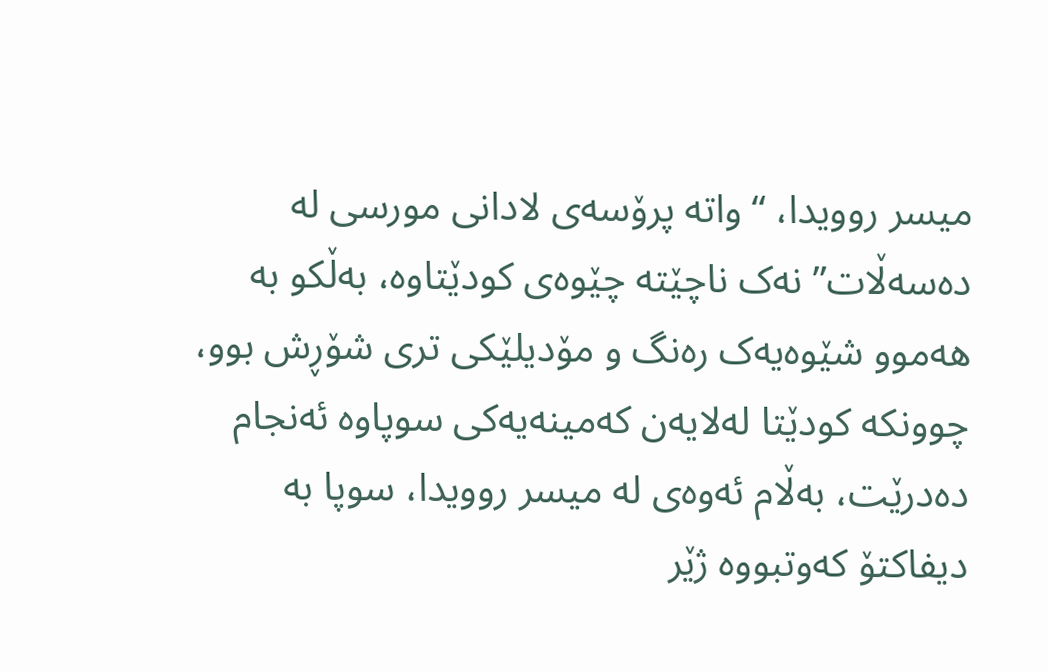میسر روویدا، “واتە پرۆسەی لادانی مورسی لە دەسەڵات” نەک ناچێتە چێوەی کودێتاوە، بەڵکو بە هەموو شێوەیەک رەنگ و مۆدیلێکی تری شۆڕش بوو، چوونکە کودێتا لەلایەن کەمینەیەکی سوپاوە ئەنجام دەدرێت، بەڵام ئەوەی لە میسر روویدا، سوپا بە دیفاکتۆ کەوتبووە ژێر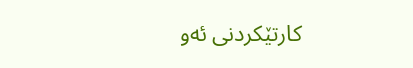کارتێکردنی ئەو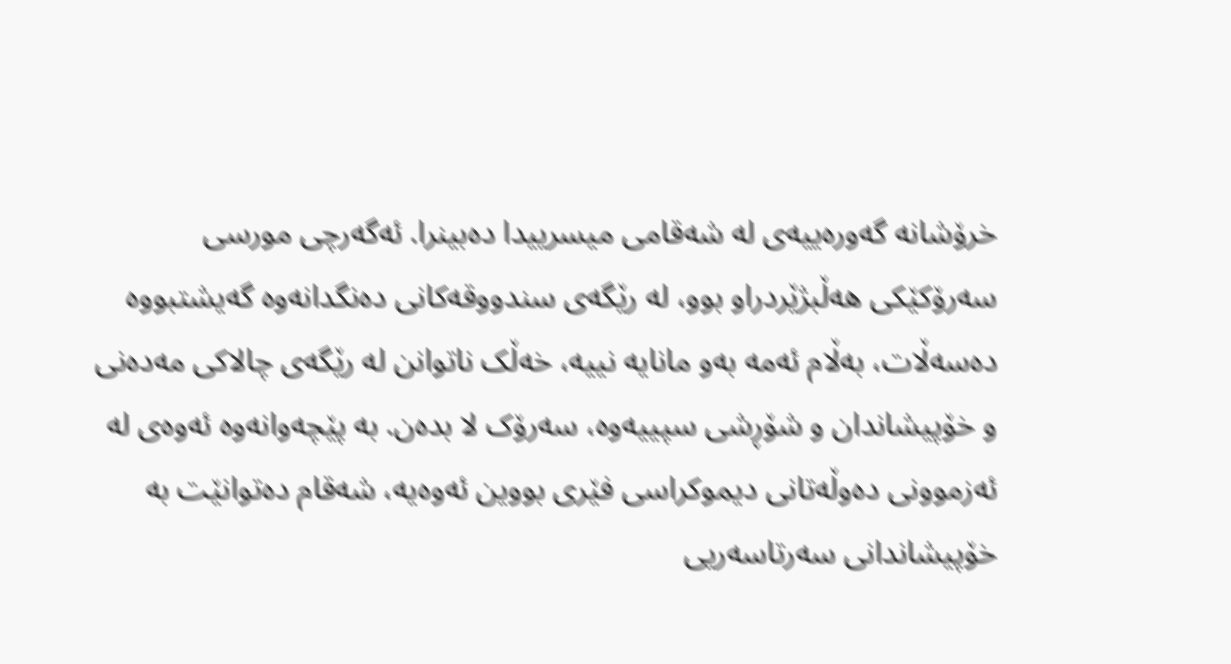خرۆشانە گەورەییەی لە شەقامی میسرییدا دەبینرا. ئەگەرچی مورسی سەرۆکێکی هەڵبژێردراو بوو، لە رێگەی سندووقەکانی دەنگدانەوە گەیشتبووە دەسەڵات، بەڵام ئەمە بەو مانایە نییە، خەڵک ناتوانن لە رێگەی چالاکی مەدەنی و خۆپیشاندان و شۆڕشی سپییەوە، سەرۆک لا بدەن. بە پێچەوانەوە ئەوەی لە ئەزموونی دەوڵەتانی دیموکراسی فێری بووین ئەوەیە، شەقام دەتوانێت بە خۆپیشاندانی سەرتاسەریی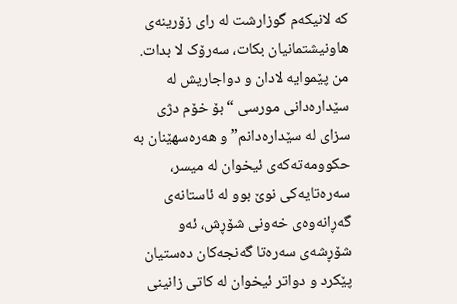کە لانیکەم گوزارشت لە رای زۆرینەی هاونیشتمانیان بکات، سەرۆک لا بدات.
من پێموایە لادان و دواجاریش لە سێدارەدانی مورسی “بۆ خۆم دژی سزای لە سێدارەدانم” و هەرەسهێنان بە حکوومەتەکەی ئیخوان لە میسر، سەرەتایەکی نوێ بوو لە ئاستانەی گەڕانەوەی خەونی شۆڕش، ئەو شۆڕشەی سەرەتا گەنجەکان دەستیان پێکرد و دواتر ئیخوان لە کاتی زانینی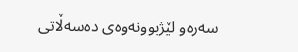سەرەو لێژبوونەوەی دەسەڵاتی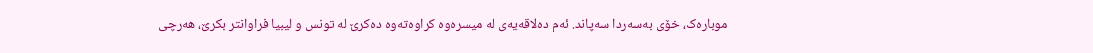موبارەک، خۆی بەسەردا سەپاند. ئەم دەلاقەیەی لە میسرەوە کراوەتەوە دەکرێ لە تونس و لیبیا فراوانتر بکرێ، هەرچی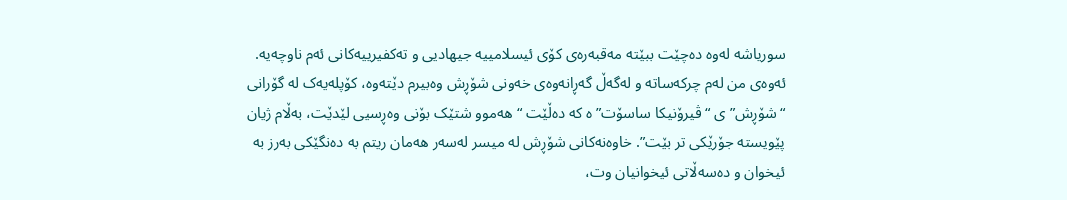سوریاشە لەوە دەچێت ببێتە مەقبەرەی کۆی ئیسلامییە جیهادیی و تەکفیرییەکانی ئەم ناوچەیە. ئەوەی من لەم چرکەساتە و لەگەڵ گەڕانەوەی خەونی شۆڕش وەبیرم دێتەوە، کۆپلەیەک لە گۆرانی “شۆڕش”ی “ڤیرۆنیکا ساسۆت”ە کە دەڵێت “هەموو شتێک بۆنی وەڕسیی لێدێت، بەڵام ژیان پێویستە جۆرێکی تر بێت”. خاوەنەکانی شۆڕش لە میسر لەسەر هەمان ریتم بە دەنگێکی بەرز بە ئیخوان و دەسەڵاتی ئیخوانیان وت،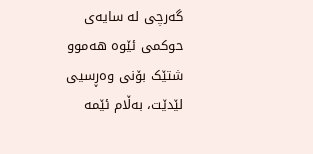گەرچی لە سایەی حوکمی ئێوە هەموو شتێک بۆنی وەڕسیی لێدێت، بەڵام ئێمە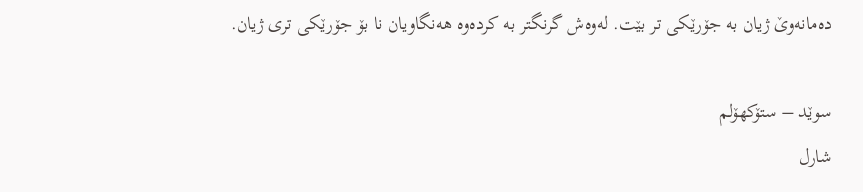دەمانەوێ ژیان بە جۆرێکی تر بێت. لەوەش گرنگتر بە کردەوە هەنگاویان نا بۆ جۆرێکی تری ژیان.

سوێد – ستۆکهۆلم
شارل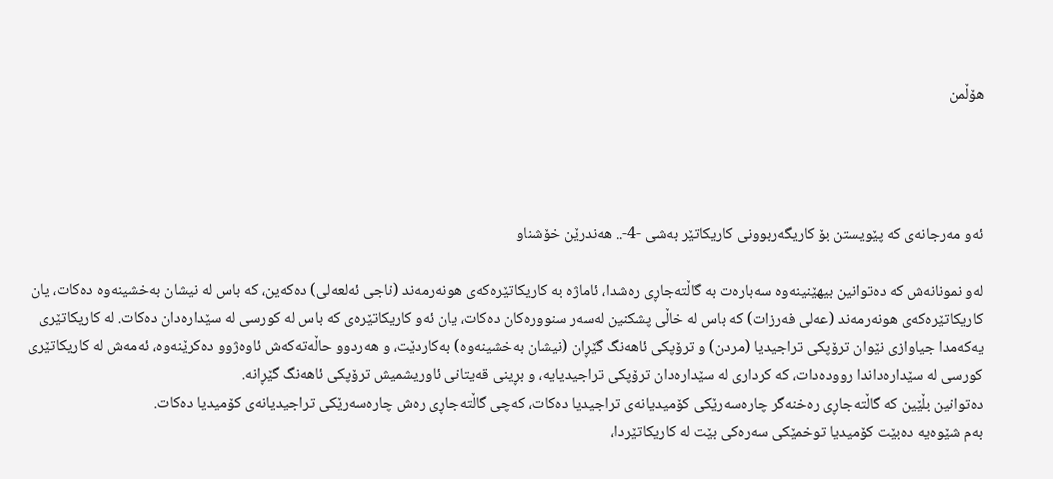هۆڵمن




ئه‌و مه‌رجانه‌ی کە پێویستن‌ بۆ كاریگه‌ربوونی كاریكاتێر به‌شی -4-.. هه‌ندرێن خۆشناو

له‌و نمونانه‌ش كه‌ ده‌توانین بیهێنینه‌وه‌ سه‌باره‌ت به‌ گاڵته‌جاڕی ره‌شدا، ئاماژه‌ به‌ كاریكاتێره‌كه‌ی هونه‌رمه‌ند (ناجی ئه‌لعه‌لی) ده‌كه‌ین، كه‌ باس له‌ نیشان به‌خشینه‌وه‌ ده‌كات، یان كاریكاتێره‌كه‌ی هونه‌رمه‌ند (عه‌لی فه‌رزات) كه‌ باس له‌ خاڵی پشكنین له‌سه‌ر سنووره‌كان ده‌كات، یان ئه‌و كاریكاتێره‌ی كه‌ باس له‌ كورسی له‌ سێداره‌دان ده‌كات. له‌ كاریكاتێری یه‌كه‌مدا جیاوازی نێوان ترۆپكی تراجیدیا (مردن) و ترۆپكی ئاهه‌نگ گێڕان (نیشان به‌خشینه‌وه‌) به‌كاردێت، و هه‌ردوو حاڵه‌ته‌كه‌ش ئاوه‌ژوو ده‌كرێنه‌وه‌، ئه‌مه‌ش له‌ كاریكاتێری كورسی له‌ سێداره‌داندا رووده‌دات، كه‌ كرداری له‌ سێداره‌دان ترۆپكی تراجیدیایه‌، و بڕینی قه‌یتانی ئاوریشمیش ترۆپكی ئاهه‌نگ گێڕانه‌.
ده‌توانین بڵێین كه‌ گاڵته‌جاڕی ره‌خنه‌گر چاره‌سه‌رێكی كۆمیدیانه‌ی تراجیدیا ده‌كات، كه‌چی گاڵته‌جاڕی ره‌ش چاره‌سه‌رێكی تراجیدیانه‌ی كۆمیدیا ده‌كات.
به‌م شێوه‌یه‌ ده‌بێت كۆمیدیا توخمێكی سه‌ره‌كی بێت له‌ كاریكاتێردا،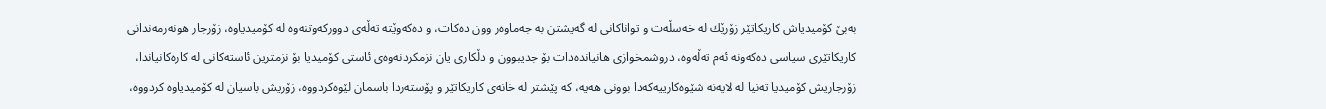به‌بێ كۆمیدیاش كاریكاتێر زۆرێك له‌ خه‌سڵه‌ت و تواناكانی له‌ گه‌یشتن به‌ جه‌ماوه‌ر وون ده‌كات، و ده‌كه‌وێته‌ ته‌ڵه‌ی دووركه‌وتنه‌وه‌ له ‌كۆمیدیاوە، زۆرجار هونه‌رمه‌ندانی كاریكاتێری سیاسی ده‌كه‌ونه‌ ئه‌م ته‌ڵه‌وه‌، دروشمخوازی هانیانده‌دات بۆ جدیبوون و دڵكاری یان نزمكردنه‌وه‌ی ئاستی كۆمیدیا بۆ نزمترین ئاسته‌كانی له‌ كاره‌كانیاندا، زۆرجاریش كۆمیدیا ته‌نیا له‌ لایه‌نه‌ شێوه‌كارییه‌كه‌‌دا بوونی هه‌یه‌، كه‌ پێشتر له‌ خانه‌ی كاریكاتێر و پۆسته‌ردا باسمان لێوه‌كردووه‌، زۆریش باسیان له‌ كۆمیدیاوه‌ كردووه‌،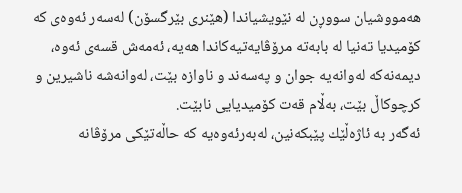هه‌مووشیان سووڕن له‌ نێویشیاندا (هێنری بێرگسۆن) له‌سه‌ر ئه‌وه‌ی كه‌ كۆمیدیا ته‌نیا له‌ بابه‌ته‌ مرۆڤایه‌تیه‌كاندا هەیە، ئه‌مه‌ش قسه‌ی ئه‌وه‌، دیمه‌نه‌كه‌ له‌وانه‌یه‌ جوان و په‌سه‌ند و ناوازه‌ بێت، له‌وانه‌شه‌ ناشیرین و كرچوكاڵ بێت، به‌ڵام قه‌ت كۆمیدیایی نابێت.
ئه‌گه‌ر به‌ ئاژه‌ڵێك پێبكه‌نین، له‌به‌رئه‌وه‌یه‌ كه‌ حاڵه‌تێكی مرۆڤانه‌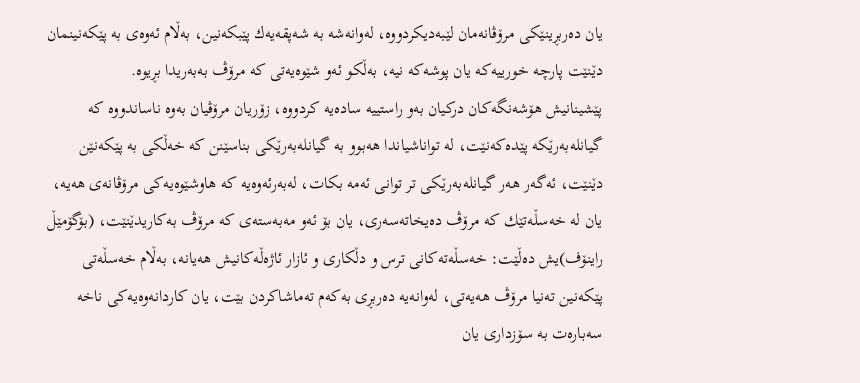یان ده‌ربڕینێكی مرۆڤانه‌مان لێبه‌دیكردووه‌، له‌وانه‌شه‌ به‌ شه‌پقه‌یه‌ك پێبكه‌نین، به‌ڵام ئه‌وه‌ی به‌ پێكه‌نینمان دێنێت پارچه‌ خورییه‌كه‌ یان پوشه‌كه‌ نیه‌، به‌ڵكو ئه‌و شێوه‌یه‌تی كه‌ مرۆڤ بەبەریدا بڕیوە‌.
پێشینانیش هۆشه‌نگه‌كان دركیان به‌و راستییه‌ ساده‌یه‌ كردووه‌، زۆریان مرۆڤیان به‌وه‌ ناساندووه‌ كه‌ گیانله‌به‌رێكه‌ پێده‌كه‌نێت، له‌ تواناشیاندا هه‌بوو به‌ گیانله‌به‌رێكی بناسێنن كه‌ خه‌ڵكی به‌ پێكه‌نێن دێنێت، ئه‌گه‌ر هه‌ر گیانله‌به‌رێكی تر توانی ئه‌مه‌ بكات، له‌به‌رئه‌وه‌یه‌ كه‌ هاوشێوه‌یه‌كی ‌مرۆڤانه‌ی هه‌یه‌، یان له‌ خه‌سڵه‌تێك كه‌ مرۆڤ ده‌یخاته‌سه‌ری، یان بۆ ئه‌و مه‌به‌سته‌ی كه‌ مرۆڤ به‌كاریدێنێت، (بۆگۆمێڵ راینۆف)یش ده‌ڵێت: خه‌سڵه‌ته‌كانی ترس و دڵكاری و ئازار ئاژه‌ڵه‌كانیش هه‌یانه‌، به‌ڵام خه‌سڵه‌تی پێكه‌نین ته‌نیا مرۆڤ هه‌یه‌تی، له‌وانه‌یه‌ ده‌ربڕی به‌كه‌م ته‌ماشاكردن بێت، یان كاردانه‌وه‌یه‌كی ناخه‌ سه‌باره‌ت به‌ سۆزداری یان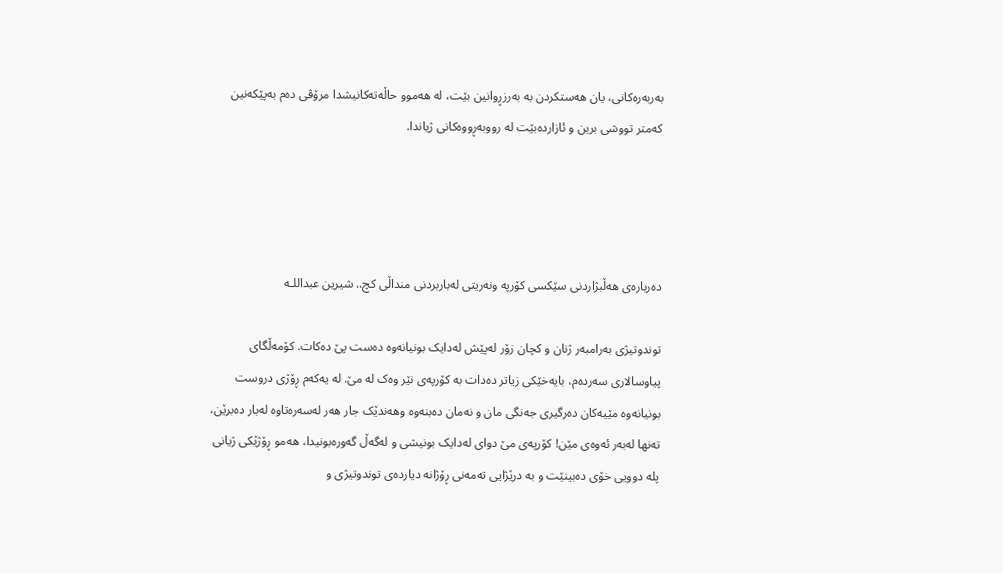به‌ربه‌ره‌كانی، یان هه‌ستكردن به‌ به‌رزڕوانین بێت، له‌ هه‌موو حاڵه‌ته‌كانیشدا مرۆڤی ده‌م به‌پێكه‌نین كه‌متر تووشی برین و ئازارده‌بێت له‌ رووبه‌ڕووه‌كانی ژیاندا.




دەربارەی هەڵبژاردنی سێکسی کۆرپە ونەریتی لەباربردنی منداڵی کچ.. شیرین عبداللـه

توندوتیژی بەرامبەر ژنان و کچان زۆر لەپێش لەدایک بونیانەوە دەست پێ دەکات. کۆمەڵگای پیاوسالاری سەردەم، بایەخێکی زیاتر دەدات بە کۆرپەی نێر وەک لە مێ. لە یەکەم ڕۆژی دروست بونیانەوە مێیەکان دەرگیری جەنگی مان و نەمان دەبنەوە وهەندێک جار هەر لەسەرەتاوە لەبار دەبرێن، تەنها لەبەر ئەوەی مێن! کۆرپەی مێ دوای لەدایک بونیشی و لەگەڵ گەورەبونیدا، هەمو ڕۆژێکی ژیانی پلە دوویی خۆی دەبینێت و بە درێژایی تەمەنی ڕۆژانە دیاردەی توندوتیژی و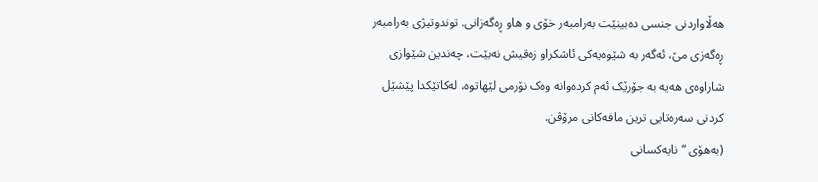هەڵاواردنی جنسی دەبینێت بەرامبەر خۆی و هاو ڕەگەزانی. توندوتیژی بەرامبەر ڕەگەزی مێ، ئەگەر بە شێوەیەکی ئاشکراو زەقیش نەبێت، چەندین شێوازی شاراوەی هەیە بە جۆرێک ئەم کردەوانە وەک نۆرمی لێهاتوە، لەکاتێکدا پێشێل کردنی سەرەتایی ترین مافەکانی مرۆڤن.
(بەهۆی “نایەکسانی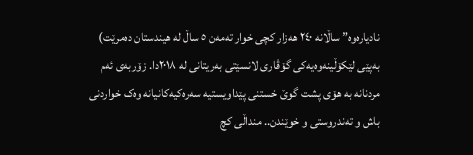نادیارەوە” ساڵانە ٢٤٠ هەزار کچی خوار تەمەن ٥ ساڵ لە هیندستان دەمرێت) بەپێی لێکۆڵینەوەیەکی گۆڤاری لانسێتی بەریتانی لە ٢٠١٨دا. زۆربەی ئەم مردنانە بە هۆی پشت گوێ خستنی پێداویستیە سەرەکیەکانیانە وەک خواردنی باش و تەندروستی و خوێندن.. منداڵی کچ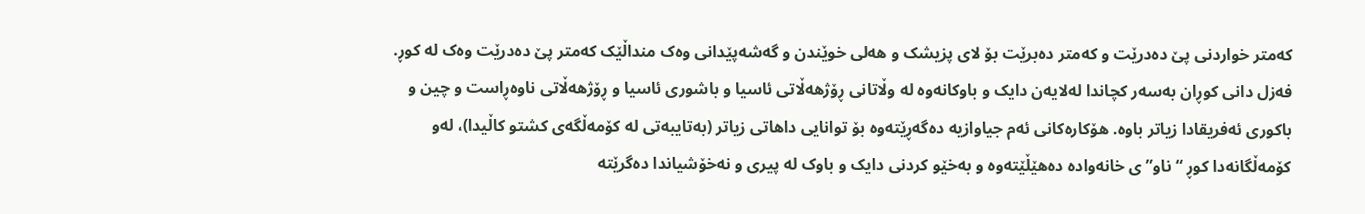کەمتر خواردنی پێ دەدرێت و کەمتر دەبرێت بۆ لای پزیشک و هەلی خوێندن و گەشەپێدانی وەک منداڵێک کەمتر پێ دەدرێت وەک لە کوڕ.
فەزل دانی کوڕان بەسەر کچاندا لەلایەن دایک و باوکانەوە لە وڵاتانی ڕۆژهەڵاتی ئاسیا و باشوری ئاسیا و ڕۆژهەڵاتی ناوەڕاست و چین و باکوری ئەفریقادا زیاتر باوە. هۆکارەکانی ئەم جیاوازیە دەگەڕێتەوە بۆ توانایی داهاتی زیاتر (بەتایبەتی لە کۆمەڵگەی کشتو کاڵیدا)، لەو کۆمەڵگانەدا کوڕ “ناو”ی خانەوادە دەهێڵێتەوە و بەخێو کردنی دایک و باوک لە پیری و نەخۆشیاندا دەگرێتە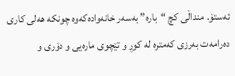ئەستۆ. منداڵی کچ “بارە” بەسەر خانەوادەکەوە چونکە هەلی کاری دەرامەت بەرزی کەمترە لە کوڕ و تێچوی مارەیی و دۆری و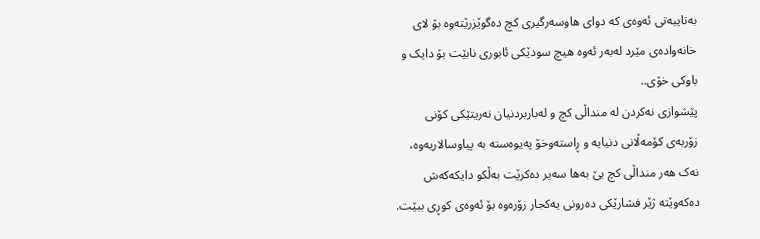بەتایبەتی ئەوەی کە دوای هاوسەرگیری کچ دەگوێزرێتەوە بۆ لای خانەوادەی مێرد لەبەر ئەوە هیچ سودێکی ئابوری نابێت بۆ دایک و باوکی خۆی..
پێشوازی نەکردن لە منداڵی کچ و لەباربردنیان نەریتێکی کۆنی زۆربەی کۆمەڵانی دنیایە و ڕاستەوخۆ پەیوەستە بە پیاوسالاریەوە، نەک هەر منداڵی کچ بێ بەها سەیر دەکرێت بەڵکو دایکەکەش دەکەوێتە ژێر فشارێکی دەرونی یەکجار زۆرەوە بۆ ئەوەی کوڕی ببێت.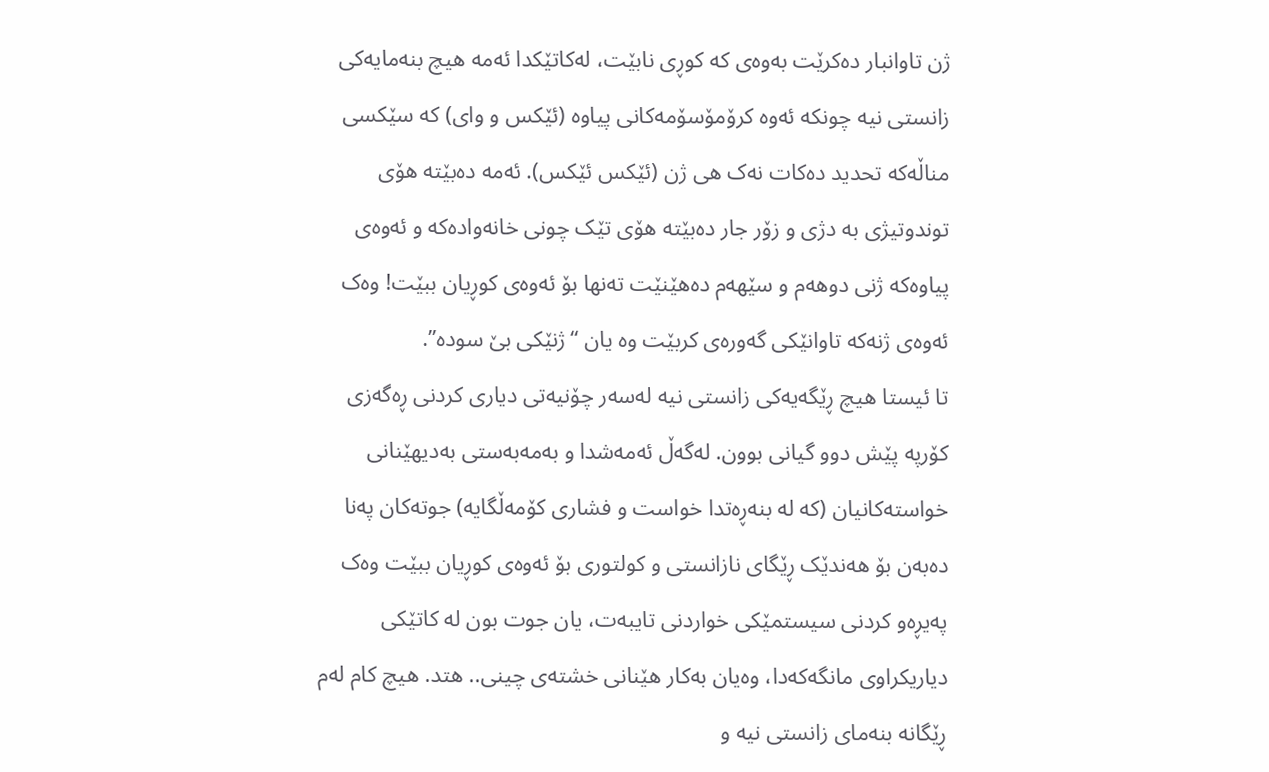ژن تاوانبار دەکرێت بەوەی کە کوڕی نابێت، لەکاتێکدا ئەمە هیچ بنەمایەکی زانستی نیە چونکە ئەوە کرۆمۆسۆمەکانی پیاوە (ئێکس و وای) کە سێکسی مناڵەکە تحدید دەکات نەک هی ژن (ئێکس ئێکس). ئەمە دەبێتە هۆی توندوتیژی بە دژی و زۆر جار دەبێتە هۆی تێک چونی خانەوادەکە و ئەوەی پیاوەکە ژنی دوهەم و سێهەم دەهێنێت تەنها بۆ ئەوەی کوڕیان ببێت! وەک ئەوەی ژنەکە تاوانێکی گەورەی کربێت وە یان “ژنێکی بێ سودە”.
تا ئیستا هیچ ڕێگەیەکی زانستی نیە لەسەر چۆنیەتی دیاری کردنی ڕەگەزی کۆرپە پێش دوو گیانی بوون. لەگەڵ ئەمەشدا و بەمەبەستی بەدیهێنانی خواستەکانیان (کە لە بنەڕەتدا خواست و فشاری کۆمەڵگایە) جوتەکان پەنا دەبەن بۆ هەندێک ڕێگای نازانستی و کولتوری بۆ ئەوەی کوڕیان ببێت وەک پەیڕەو کردنی سیستمێکی خواردنی تایبەت، یان جوت بون لە کاتێکی دیاریکراوی مانگەکەدا، وەیان بەکار هێنانی خشتەی چینی.. هتد. هیچ کام لەم ڕێگانە بنەمای زانستی نیە و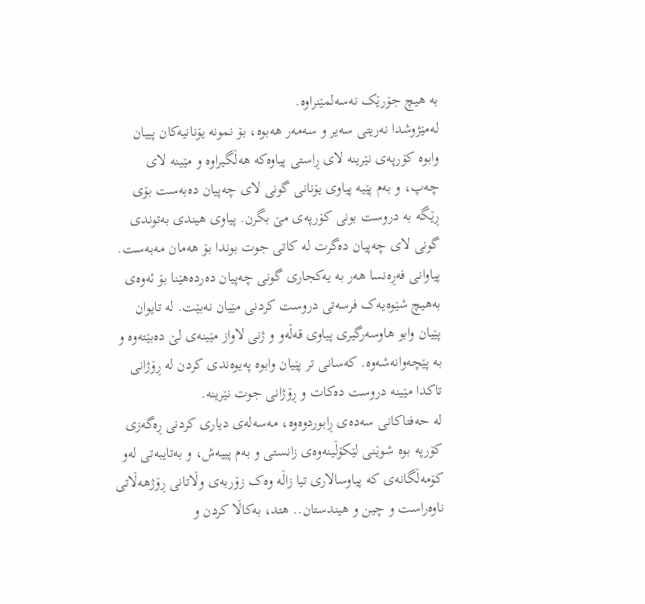بە هیچ جۆرێک نەسەلمێنراوە.
لەمێژوشدا نەریتی سەیر و سەمەر هەبوە، بۆ نمونە یۆنانیەکان پییان وابوە کۆرپەی نێرینە لای ڕاستی پیاوەکە هەڵگیراوە و مێینە لای چەپ، و بەم پێیە پیاوی یۆنانی گونی لای چەپیان دەبەست بۆی ڕێگە بە دروست بونی کۆرپەی مێ بگرن. پیاوی هیندی بەتوندی گونی لای چەپیان دەگرت لە کاتی جوت بوندا بۆ هەمان مەبەست. پیاوانی فەڕەنسا هەر بە یەکجاری گونی چەپیان دەردەهێنا بۆ ئەوەی بەهیچ شێوەیەک فرسەتی دروست کردنی مێیان نەبێت. لە تایوان پێیان وابو هاوسەرگیری پیاوی قەڵەو و ژنی لاواز مێینەی لێ دەبێتەوە و بە پێچەوانەشەوە. کەسانی تر پێیان وابوە پەیوەندی کردن لە ڕۆژانی تاکدا مێینە دروست دەکات و ڕۆژانی جوت نێرینە.
لە حەفتاکانی سەدەی ڕابوردوەوە، مەسەلەی دیاری کردنی ڕەگەزی کۆرپە بوە شوێنی لێکۆڵینەوەی زانستی و بەم پییەش، و بەتایبەتی لەو کۆمەڵگانەی کە پیاوسالاری تیا زاڵە وەک زۆربەی وڵاتانی ڕۆژهەڵاتی ناوەراست و چین و هیندستان.. هتد، بەکاڵا کردن و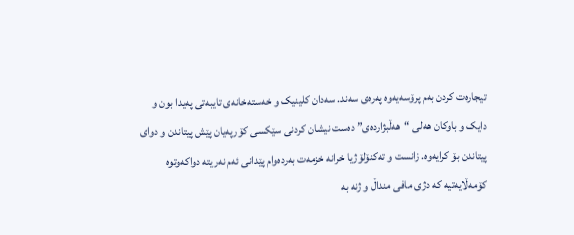تیجارەت کردن بەم پرۆسەیەوە پەرەی سەند. سەدان کلینیک و خەستەخانەی تایبەتی پەیدا بون و دایک و باوکان هەلی “هەڵبژاردەی” دەست نیشان کردنی سێکسی کۆرپەیان پێش پیتاندن و دوای پیتاندن بۆ کرایەوە. زانست و تەکنۆلۆژیا خرانە خزمەت بەردەوام پێدانی ئەم نەریتە دواکەوتوە کۆمەڵایەتیە کە دژی مافی منداڵ و ژنە بە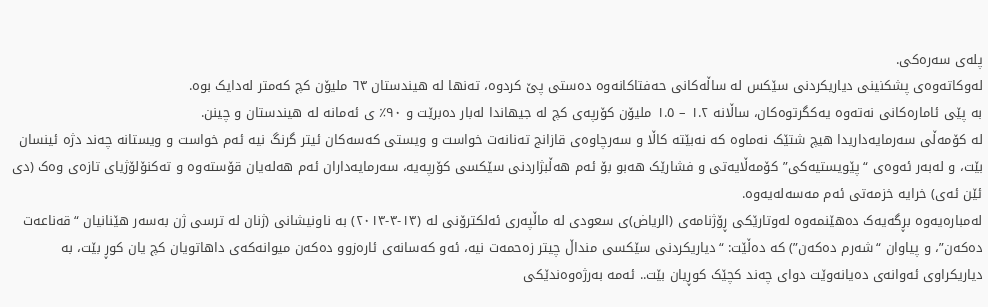پلەی سەرەکی.
لەوکاتەوەی پشکنینی دیاریکردنی سێکس لە ساڵەکانی حەفتاکانەوە دەستی پێ کردوە، تەنها لە هیندستان ٦٣ ملیۆن کچ کەمتر لەدایک بوە.
بە پێی ئامارەکانی نەتەوە یەکگرتوەکان، ساڵانە ١.٢ – ١.٥ ملیۆن کۆرپەی کچ لە جیهاندا لەبار دەبرێت و ٩٠٪ ی ئەمانە لە هیندستان و چینن.
لە کۆمەڵی سەرمایەداریدا هیچ شتێک نەماوە کە نەبێتە کاڵا و سەرچاوەی قازانج تەنانەت خواست و ویستی کەسەکان ئیتر گرنگ نیە ئەم خواست و ویستانە چەند دژە ئینسان بێت، و لەبەر ئەوەی “پێویستیەکی” کۆمەڵایەتی و فشارێک هەبو بۆ ئەم هەڵبژاردنی سێکسی کۆرپەیە، سەرمایەداران ئەم هەلەیان قۆستەوە و تەکنۆلۆژیای تازەی وەک (دی ئێن ئەی) خرایە خزمەتی ئەم مەسەلەیەوە.
لەمبارەیەوە بڕگەیەک دەهێنمەوە لەوتارێکی ڕۆژنامەی (الریاض)ی سعودی لە ماڵپەری ئەلکترۆنی لە (١٣-٣-٢٠١٣) بە ناونیشانی (ژنان لە ترسی ژن بەسەر هێنانیان “قەناعەت دەکەن”، و پیاوان “شەرم دەکەن”) کە دەڵێت: “دیاریکردنی سێکسی منداڵ چیتر زەحمەت نیە، ئەو کەسانەی ئارەزوو دەکەن میوانەکەی داهاتویان کچ یان کوڕ بێت، بە دیاریکراوی ئەوانەی دەیانەوێت دوای چەند کچێک کوڕیان بێت.. ئەمە بەرژەوەندێکی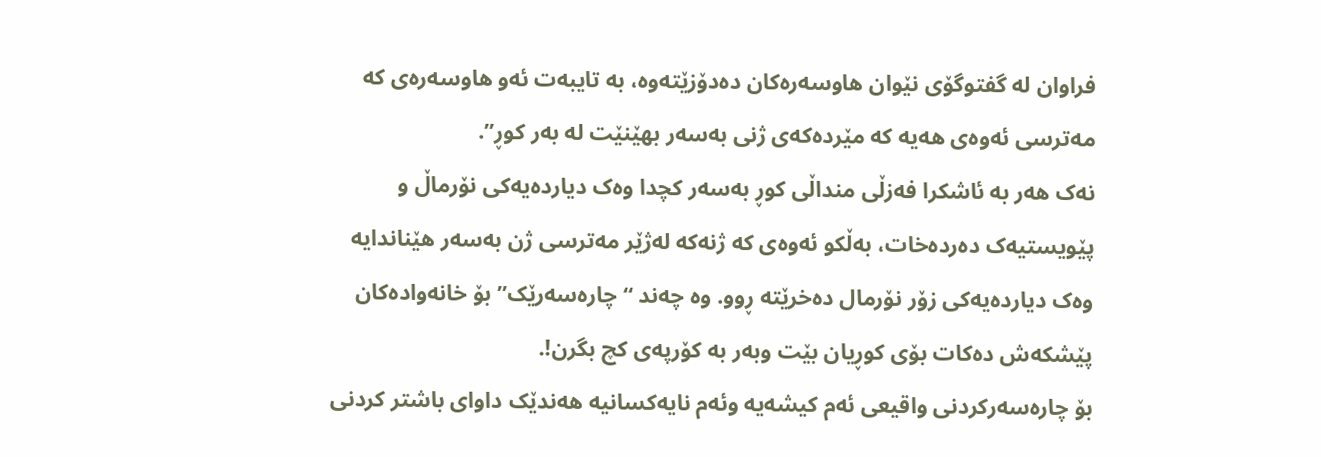فراوان لە گفتوگۆی نێوان هاوسەرەکان دەدۆزێتەوە، بە تایبەت ئەو هاوسەرەی کە مەترسی ئەوەی هەیە کە مێردەکەی ژنی بەسەر بهێنێت لە بەر کوڕ”.
نەک هەر بە ئاشکرا فەزڵی منداڵی کوڕ بەسەر کچدا وەک دیاردەیەکی نۆرماڵ و پێویستیەک دەردەخات، بەڵکو ئەوەی کە ژنەکە لەژێر مەترسی ژن بەسەر هێناندایە وەک دیاردەیەکی زۆر نۆرمال دەخرێتە ڕوو. وە چەند “چارەسەرێک” بۆ خانەوادەکان پێشکەش دەکات بۆی کوڕیان بێت وبەر بە کۆرپەی کچ بگرن!.
بۆ چارەسەرکردنی واقیعی ئەم کیشەیە وئەم نایەکسانیە هەندێک داوای باشتر کردنی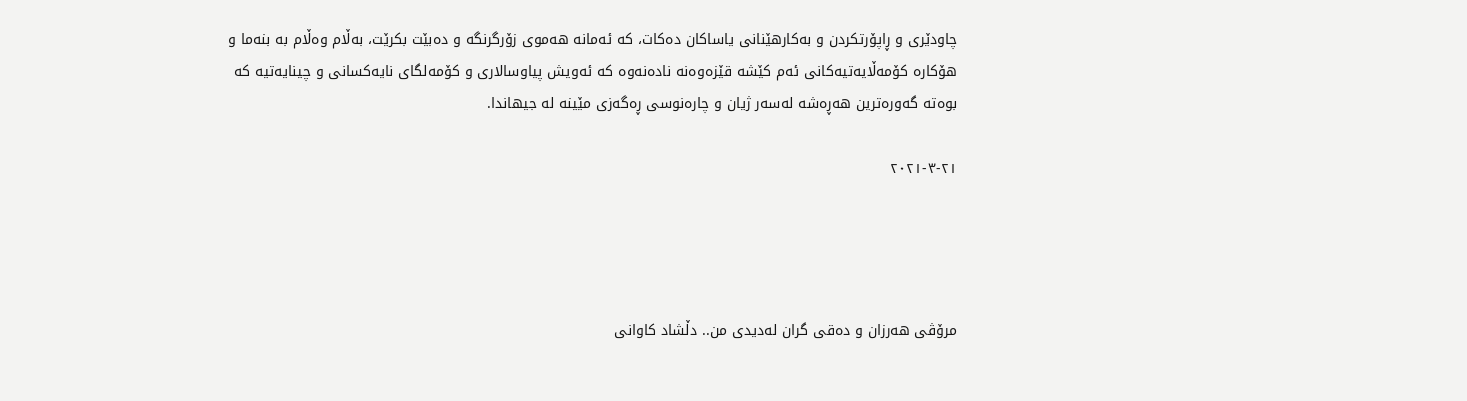چاودێری و ڕاپۆرتکردن و بەکارهێنانی یاساکان دەکات، کە ئەمانە هەموی زۆرگرنگە و دەبێت بکرێت، بەڵام وەڵام بە بنەما و هۆکارە کۆمەڵایەتیەکانی ئەم کێشە قێزەوەنە نادەنەوە کە ئەویش پیاوسالاری و کۆمەلگای نایەکسانی و چینایەتیە کە بوەتە گەورەترین هەڕەشە لەسەر ژیان و چارەنوسی ڕەگەزی مێینە لە جیهاندا.

٢١-٣-٢٠٢١




مرۆڤی هەرزان و دەقی گران لەدیدی من.. دڵشاد کاوانی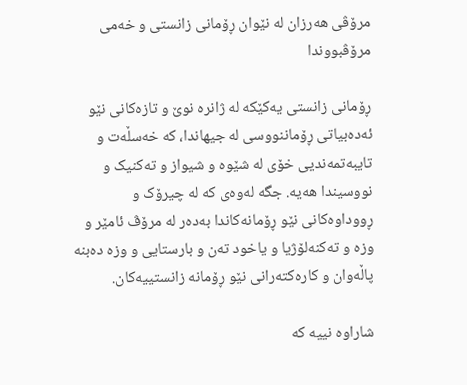مرۆڤی هەرزان لە نێوان ڕۆمانی زانستی و خەمی مرۆڤبووندا

ڕۆمانی زانستی یەکێکە لە ژانرە نوێ و تازەکانی نێو ئەدەبیاتی ڕۆماننووسی لە جیهاندا، کە خەسڵەت و تایبەتمەندیی خۆی لە شێوە و شیواز و تەکنیک و نووسیندا هەیە. جگە لەوەی کە لە چیرۆک و ڕووداوەکانی نێو ڕۆمانەکاندا بەدەر لە مرۆڤ ئامێر و وزە و تەکنەلۆژیا و یاخود تەن و بارستایی و وزە دەبنە پاڵەوان و کارەکتەرانی نێو ڕۆمانە زانستییەکان.

شاراوە نییە کە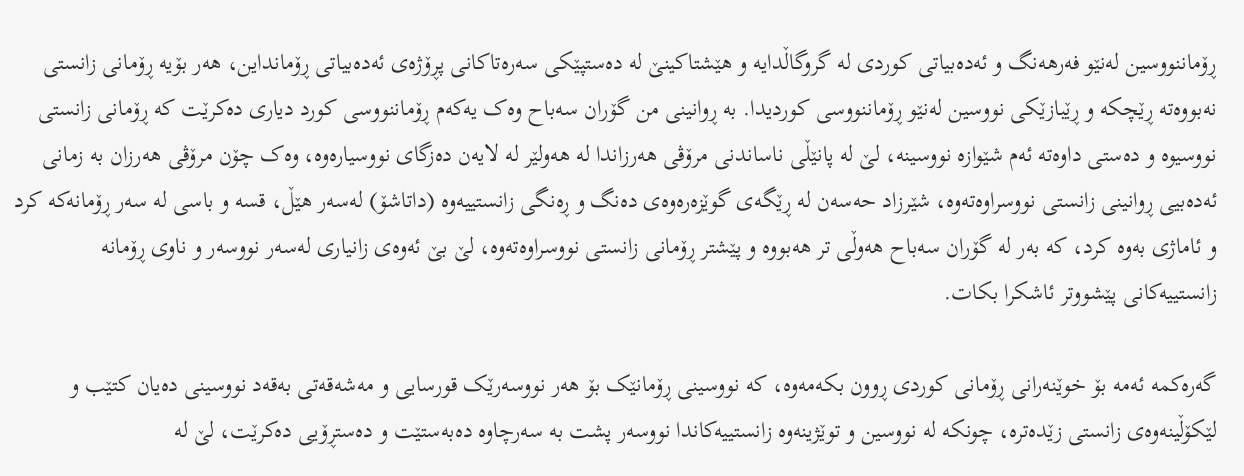ڕۆماننووسین لەنێو فەرهەنگ و ئەدەبیاتی کوردی لە گروگاڵدایە و هێشتاکینێ لە دەستپێکی سەرەتاکانی پڕۆژەی ئەدەبیاتی ڕۆمانداین، هەر بۆیە ڕۆمانی زانستی نەبووەتە ڕێچکە و ڕێبازێکی نووسین لەنێو ڕۆماننووسی کوردیدا. بە ڕوانینی من گۆران سەباح وەک یەکەم ڕۆماننووسی کورد دیاری دەکرێت کە ڕۆمانی زانستی نووسیوە و دەستی داوەتە ئەم شێوازە نووسینە، لێ لە پانێڵی ناساندنی مرۆڤی هەرزاندا لە هەولێر لە لایەن دەزگای نووسیارەوە، وەک چۆن مرۆڤی هەرزان بە زمانی ئەدەبیی ڕوانینی زانستی نووسراوەتەوە، شێرزاد حەسەن لە ڕێگەی گوێزەرەوەی دەنگ و ڕەنگی زانستییەوە (داتاشۆ) لەسەر هێڵ، قسە و باسی لە سەر ڕۆمانەکە کرد و ئاماژی بەوە کرد، کە بەر لە گۆران سەباح هەوڵی تر هەبووە و پێشتر ڕۆمانی زانستی نووسراوەتەوە، لێ بێ ئەوەی زانیاری لەسەر نووسەر و ناوی ڕۆمانە زانستییەکانی پێشووتر ئاشکرا بکات.

گەرەکمە ئەمە بۆ خوێنەرانی ڕۆمانی کوردی ڕوون بکەمەوە، کە نووسینی ڕۆمانێک بۆ هەر نووسەرێک قورسایی و مەشەقەتی بەقەد نووسینی دەیان کتێب و لێکۆڵینەوەی زانستی زێدەترە، چونکە لە نووسین و توێژینەوە زانستییەکاندا نووسەر پشت بە سەرچاوە دەبەستێت و دەستڕۆیی دەکرێت، لێ لە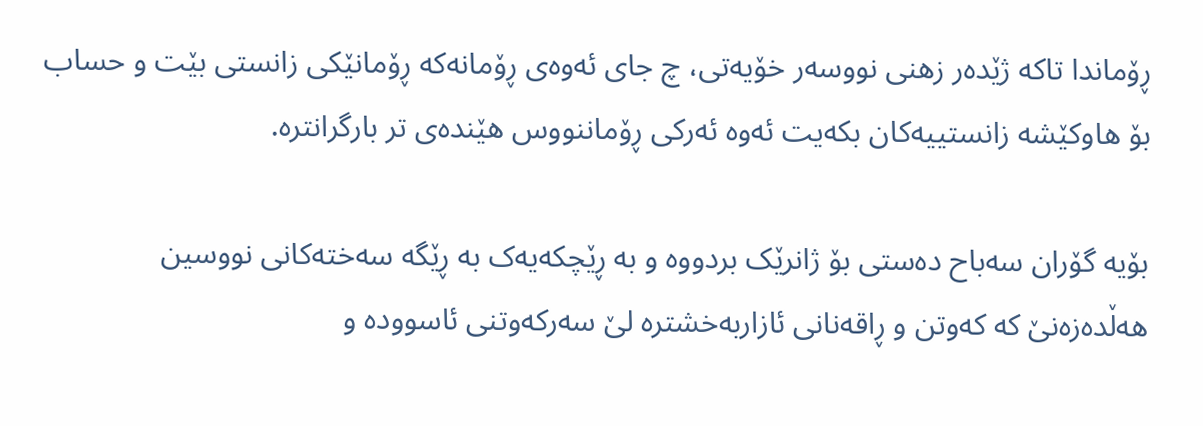ڕۆماندا تاکە ژێدەر زهنی نووسەر خۆیەتی، چ جای ئەوەی ڕۆمانەکە ڕۆمانێکی زانستی بێت و حساب بۆ هاوکێشە زانستییەکان بکەیت ئەوە ئەرکی ڕۆماننووس هێندەی تر بارگرانترە.

بۆیە گۆران سەباح دەستی بۆ ژانرێک بردووە و بە ڕێچکەیەک بە ڕێگە سەختەکانی نووسین هەڵدەزەنێ کە کەوتن و ڕاقەنانی ئازاربەخشترە لێ سەرکەوتنی ئاسوودە و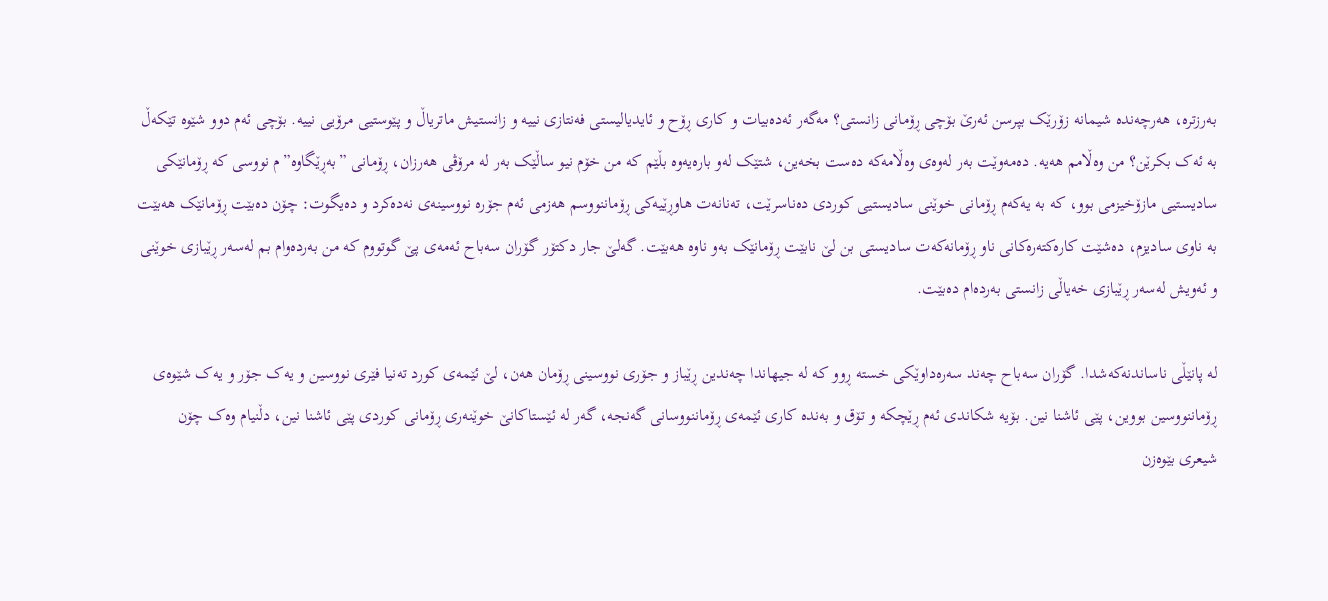بەرزترە، هەرچەندە شیمانە زۆرێک بپرسن ئەرێ بۆچی ڕۆمانی زانستی؟ مەگەر ئەدەبیات و کاری ڕۆح و ئایدیالیستی فەنتازی نییە و زانستیش ماتریاڵ و پێوستیی مرۆیی نییە. بۆچی ئەم دوو شێوە تێکەڵ بە ئەک بکرێن؟ من وەڵامم هەیە. دەمەوێت بەر لەوەی وەڵامەکە دەست بخەین، شتێک لەو بارەیەوە بڵێم کە من خۆم نیو ساڵێک بەر لە مرۆڤی هەرزان، ڕۆمانی ”بەڕێگاوە”م نووسی کە ڕۆمانێکی سادیستیی مازۆخیزمی بوو، کە بە یەکەم ڕۆمانی خوێنی سادیستیی کوردی دەناسرێت، تەنانەت هاوڕێیەکی ڕۆماننووسم هەزمی ئەم جۆرە نووسینەی نەدەکرد و دەیگوت: چۆن دەبێت ڕۆمانێک هەبێت بە ناوی سادیزم، دەشێت کارەکتەرەکانی ناو ڕۆمانەکەت سادیستی بن لێ نابێت ڕۆمانێک بەو ناوە هەبێت. گەلێ جار دکتۆر گۆران سەباح ئەمەی پێ گوتووم کە من بەردەوام بم لەسەر ڕێبازی خوێنی و ئەویش لەسەر ڕێبازی خەیاڵی زانستی بەردەام دەبێت.

لە پانێڵی ناساندنەکەشدا. گۆران سەباح چەند سەرەداوێکی خستە ڕوو کە لە جیهاندا چەندین ڕێباز و جۆری نووسینی ڕۆمان هەن، لێ ئێمەی کورد تەنیا فێری نووسین و یەک جۆر و یەک شێوەی ڕۆماننووسین بووین، پێی ئاشنا نین. بۆیە شکاندی ئەم ڕێچکە و تۆق و بەندە کاری ئێمەی ڕۆماننووسانی گەنجە، گەر لە ئێستاکانێ خوێنەری ڕۆمانی کوردی پێی ئاشنا نین، دڵنیام وەک چۆن شیعری بێوەزن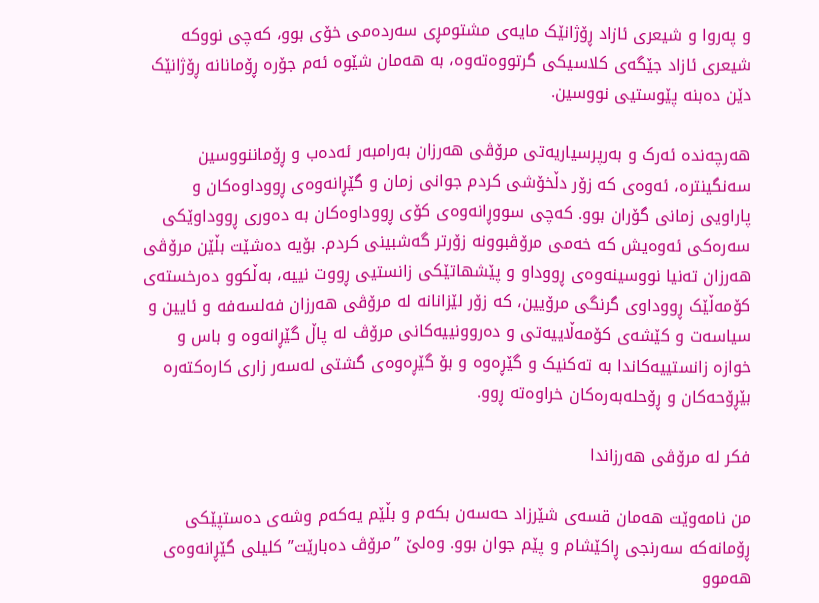و پەروا و شیعری ئازاد ڕۆژانێک مایەی مشتومڕی سەردەمی خۆی بوو، کەچی نووکە شیعری ئازاد جێگەی کلاسیکی گرتووەتەوە، بە هەمان شێوە ئەم جۆرە ڕۆمانانە ڕۆژانێک دێن دەبنە پێوستیی نووسین.

هەرچەندە ئەرک و بەرپرسیاریەتی مرۆڤی هەرزان بەرامبەر ئەدەب و ڕۆماننووسین سەنگینترە، ئەوەی کە زۆر دڵخۆشی کردم جوانی زمان و گێڕانەوەی ڕووداوەکان و پاراویی زمانی گۆران بوو. کەچی سووڕانەوەی کۆی ڕووداوەکان بە دەوری ڕووداوێکی سەرەکی ئەوەیش کە خەمی مرۆڤبوونە زۆرتر گەشبینی کردم. بۆیە دەشێت بڵێن مرۆڤی هەرزان تەنیا نووسینەوەی ڕووداو و پێشهاتێکی زانستیی ڕووت نییە، بەڵکوو دەرخستەی کۆمەڵێک ڕووداوی گرنگی مرۆیین، کە زۆر لێزانانە لە مرۆڤی هەرزان فەلسەفە و ئایین و سیاسەت و کێشەی کۆمەڵاییەتی و دەروونییەکانی مرۆڤ لە پاڵ گێڕانەوە و باس و خوازە زانستییەکاندا بە تەکنیک و گێڕەوە و بۆ گێڕەوەی گشتی لەسەر زاری کارەکتەرە بێڕۆحەکان و ڕۆحلەبەرەکان خراوەتە ڕوو.

فکر لە مرۆڤی هەرزاندا

من نامەوێت هەمان قسەی شێرزاد حەسەن بکەم و بڵێم یەکەم وشەی دەستپێکی ڕۆمانەکە سەرنجی ڕاکێشام و پێم جوان بوو. وەلێ ”مرۆڤ دەبارێت” کلیلی گێڕانەوەی هەموو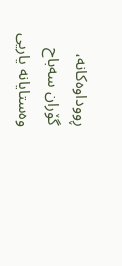ڕووداوەکانە، گۆران سەباح وەستایانە یاریی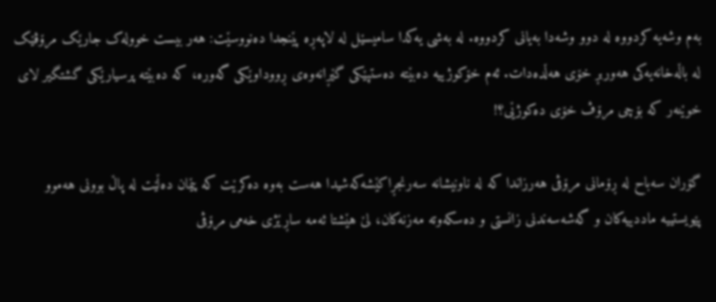بەم وشەیە کردووە لە دوو وشەدا بەیانی کردووە. لە بەشی یەکدا سامیسێل لە لاپەڕە پێنجدا دەنووسێت: هەر بیست خوولەک جارێک مرۆڤێک لە باڵەخانەیەکی هەوربڕ خۆی هەڵدەدات. ئەم خۆکوژییە دەبێتە دەستپێکی گێڕانەوەی ڕووداوێکی گەورە، کە دەبێتە پرسیارێکی گشتگیر لای خوێنەر کە بۆچی مرۆڤ خۆی دەکوژێی؟!

گۆران سەباح لە ڕۆمانی مرۆڤی هەرزاندا کە لە ناونیشانە سەرنجڕاکێشەکەشیدا هەست بەوە دەکرێت کە پێمان دەڵێت لە پاڵ بوونی هەموو پێویستییە ماددییەکان و گەشەسەندنی زانستی و دەسکەوتە مەزنەکان، لێ هێشتا ئەمە ساڕێژی خەمی مرۆڤی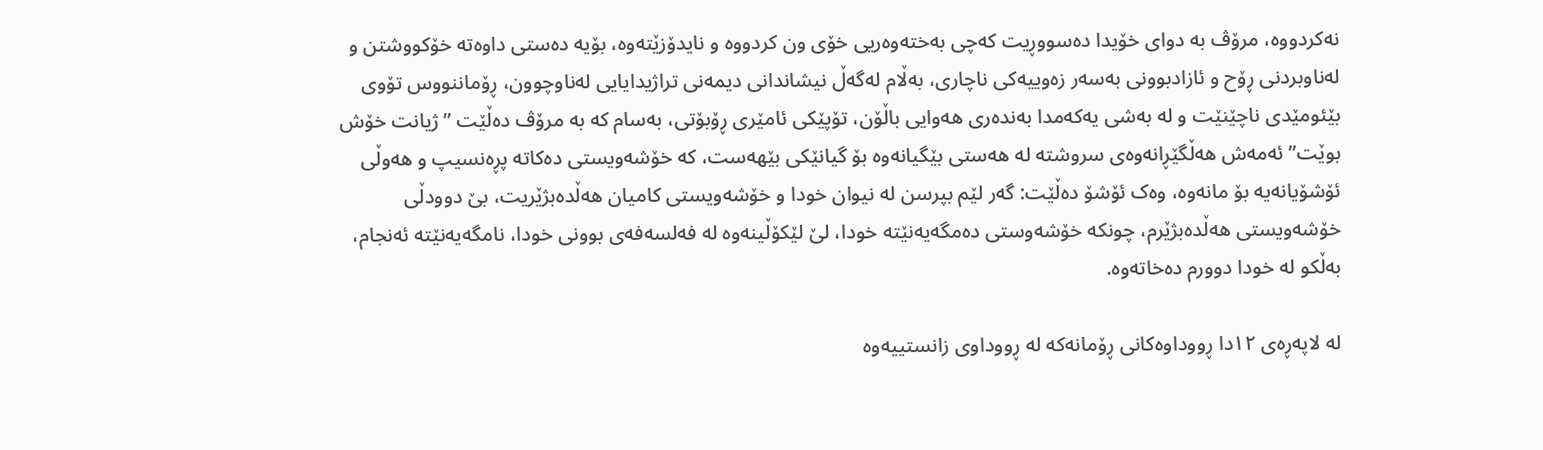نەکردووە، مرۆڤ بە دوای خۆیدا دەسووڕیت کەچی بەختەوەریی خۆی ون کردووە و نایدۆزێتەوە، بۆیە دەستی داوەتە خۆکووشتن و لەناوبردنی ڕۆح و ئازادبوونی بەسەر زەوییەکی ناچاری، بەڵام لەگەڵ نیشاندانی دیمەنی تراژیدایایی لەناوچوون، ڕۆماننووس تۆوی بێئومێدی ناچێنێت و لە بەشی یەکەمدا بەندەری هەوایی باڵۆن، تۆپێکی ئامێری ڕۆبۆتی، بەسام کە بە مرۆڤ دەڵێت ”ژیانت خۆش بوێت” ئەمەش هەڵگێڕانەوەی سروشتە لە هەستی بێگیانەوە بۆ گیانێکی بێهەست، کە خۆشەویستی دەکاتە پڕەنسیپ و هەوڵی ئۆشۆیانەیە بۆ مانەوە، وەک ئۆشۆ دەڵێت: گەر لێم بپرسن لە نیوان خودا و خۆشەویستی کامیان هەڵدەبژێریت، بێ دوودڵی خۆشەویستی هەڵدەبژێرم، چونکە خۆشەوستی دەمگەیەنێتە خودا، لێ لێکۆڵینەوە لە فەلسەفەی بوونی خودا، نامگەیەنێتە ئەنجام، بەڵکو لە خودا دوورم دەخاتەوە.

لە لاپەڕەی ١٢دا ڕووداوەکانی ڕۆمانەکە لە ڕووداوی زانستییەوە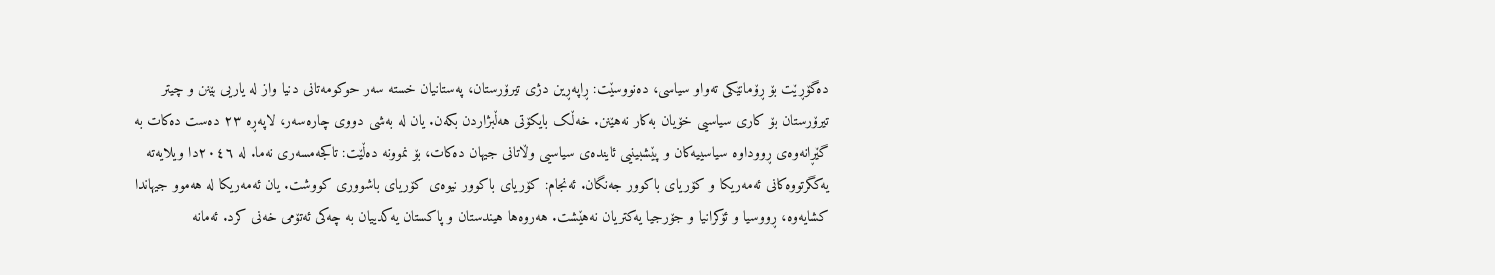دەگۆڕێت بۆ ڕۆمانێکی تەواو سیاسی، دەنووسێت: ڕاپەڕین دژی تیرۆرستان، پەستانیان خستە سەر حوکومەتانی دنیا واز لە یاریی بێنن و چیتر تیرۆرستان بۆ کاری سیاسیی خۆیان بەکار نەهێنن. خەڵک بایکۆتی هەڵبژاردن بکەن. یان لە بەشی دووی چارەسەر، لاپەڕە ٢٣ دەست دەکات بە گێڕانەوەی ڕووداوە سیاسییەکان و پێشبینیی ئایندەی سیاسیی وڵاتانی جیهان دەکات، بۆ نموونە دەڵێت: تاکجەمسەری نەما. لە ٢٠٤٦دا ویلایەتە یەکگرتووەکانی ئەمەریکا و کۆریای باکوور جەنگان. ئەنجام: کۆریای باکوور نیوەی کۆریای باشووری کووشت. یان ئەمەریکا لە هەموو جیهاندا کشایەوە، ڕووسیا و ئۆکرانیا و جۆرجیا یەکتریان نەهێشت. هەروەها هیندستان و پاکستان یەکدییان بە چەکی ئەتۆمی خەنی کرد. ئەمانە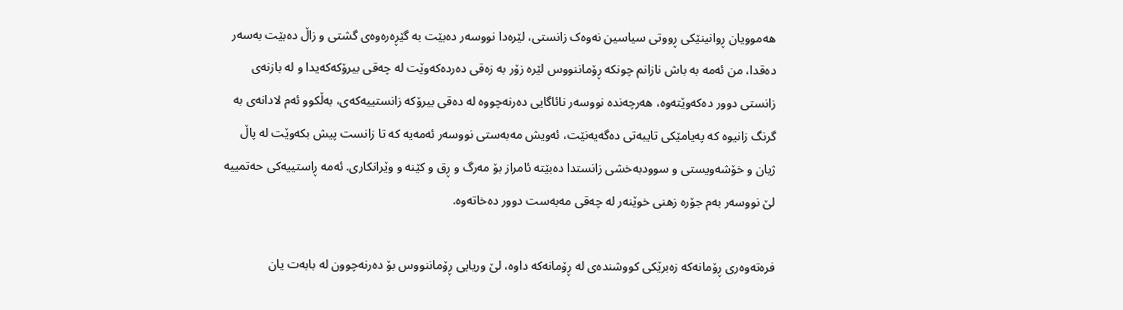هەموویان ڕوانینێکی ڕووتی سیاسین نەوەک زانستی، لێرەدا نووسەر دەبێت بە گێڕەرەوەی گشتی و زاڵ دەبێت بەسەر دەقدا، من ئەمە بە باش نازانم چونکە ڕۆماننووس لێرە زۆر بە زەقی دەردەکەوێت لە چەقی بیرۆکەکەیدا و لە بازنەی زانستی دوور دەکەوێتەوە، هەرچەندە نووسەر نائاگایی دەرنەچووە لە دەقی بیرۆکە زانستییەکەی، بەڵکوو ئەم لادانەی بە گرنگ زانیوە کە پەیامێکی تایبەتی دەگەیەنێت، ئەویش مەبەستی نووسەر ئەمەیە کە تا زانست پیش بکەوێت لە پاڵ ژیان و خۆشەویستی و سوودبەخشی زانستدا دەبێتە ئامراز بۆ مەرگ و ڕق و کێنە و وێرانکاری. ئەمە ڕاستییەکی حەتمییە لێ نووسەر بەم جۆرە زهنی خوێنەر لە چەقی مەبەست دوور دەخاتەوە.

فرەتەوەری ڕۆمانەکە زەبرێکی کووشندەی لە ڕۆمانەکە داوە، لێ وریایی ڕۆماننووس بۆ دەرنەچوون لە بابەت یان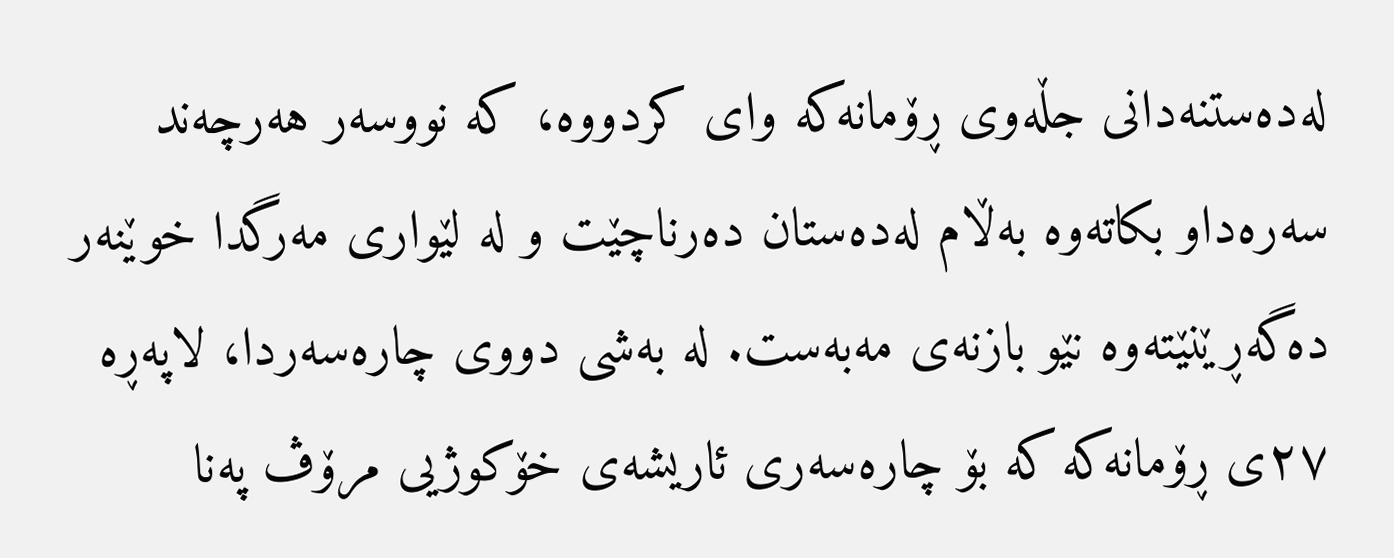لەدەستنەدانی جڵەوی ڕۆمانەکە وای کردووە، کە نووسەر هەرچەند سەرەداو بکاتەوە بەڵام لەدەستان دەرناچێت و لە لێواری مەرگدا خوێنەر دەگەڕێنێتەوە نێو بازنەی مەبەست. لە بەشی دووی چارەسەردا، لاپەڕە ٢٧ی ڕۆمانەکە کە بۆ چارەسەری ئاریشەی خۆکوژیی مرۆڤ پەنا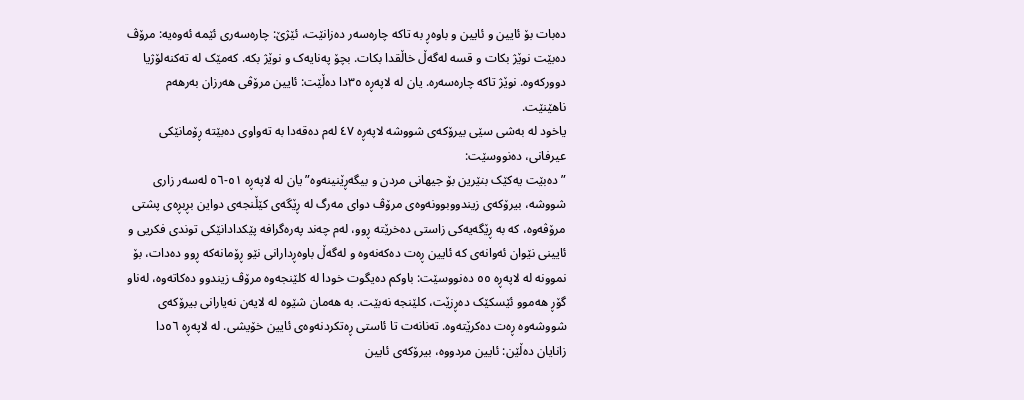دەبات بۆ ئایین و ئایین و باوەڕ بە تاکە چارەسەر دەزانێت، ئێژێ: چارەسەری ئێمە ئەوەیە: مرۆڤ دەبێت نوێژ بکات و قسە لەگەڵ خاڵقدا بکات. بچۆ پەنایەک و نوێژ بکە. کەمێک لە تەکنەلۆژیا دوورکەوە. نوێژ تاکە چارەسەرە. یان لە لاپەڕە ٣٥دا دەڵێت: ئایین مرۆڤی هەرزان بەرهەم ناهێنێت.
یاخود لە بەشی سێی بیرۆکەی شووشە لاپەڕە ٤٧ لەم دەقەدا بە تەواوی دەبێتە ڕۆمانێکی عیرفانی، دەنووسێت:
”دەبێت یەکێک بنێرین بۆ جیهانی مردن و بیگەڕێنینەوە” یان لە لاپەڕە ٥١-٥٦ لەسەر زاری شووشە، بیرۆکەی زیندووبوونەوەی مرۆڤ دوای مەرگ لە ڕێگەی کێڵنجەی دواین بڕبڕەی پشتی مرۆڤەوە، کە بە ڕێگەیەکی زاستی دەخرێتە ڕوو، لەم چەند پەرەگرافە پێکدادانێکی توندی فکریی و ئایینی نێوان ئەوانەی کە ئایین ڕەت دەکەنەوە و لەگەڵ باوەڕدارانی نێو ڕۆمانەکە ڕوو دەدات، بۆ نموونە لە لاپەڕە ٥٥ دەنووسێت: باوکم دەیگوت خودا لە کلێنجەوە مرۆڤ زیندوو دەکاتەوە، لەناو گۆڕ هەموو ئێسکێک دەڕزێت، کلێنجە نەبێت. بە هەمان شێوە لە لایەن نەیارانی بیرۆکەی شووشەوە ڕەت دەکرێتەوە. تەنانەت تا ئاستی ڕەتکردنەوەی ئایین خۆیشی. لە لاپەڕە ٥٦دا زانایان دەڵێن: ئایین مردووە، بیرۆکەی ئایین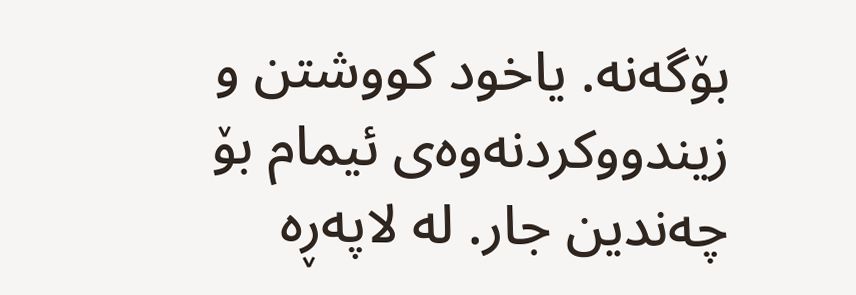بۆگەنە. یاخود کووشتن و زیندووکردنەوەی ئیمام بۆ چەندین جار. لە لاپەڕە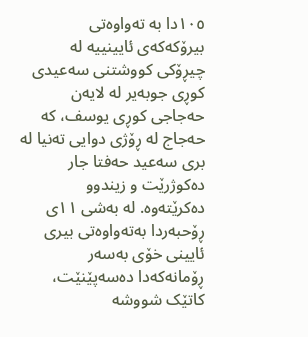١٠٥دا بە تەواوەتی بیرۆکەکەی ئایینییە لە چیڕۆکی کووشتنی سەعیدی کوڕی جوبەیر لە لایەن حەجاجی کوڕی یوسف، کە حەجاج لە ڕۆژی دوایی تەنیا لە بری سەعید حەفتا جار دەکوژرێت و زیندوو دەکرێتەوە. لە بەشی ١١ی ڕۆحبەردا بەتەواوەتی بیری ئایینی خۆی بەسەر ڕۆمانەکەدا دەسەپێنێت، کاتێک شووشە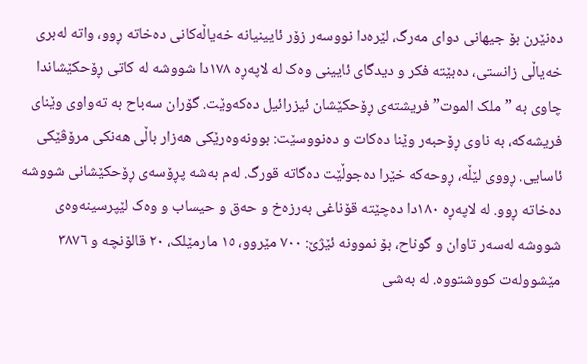دەنێرن بۆ جیهانی دوای مەرگ، لێرەدا نووسەر زۆر ئایینیانە خەیاڵەکانی دەخاتە ڕوو، واتە لەبری خەیاڵی زانستی، دەبێتە فکر و دیدگای ئایینی وەک لە لاپەڕە ١٧٨دا شووشە لە کاتی ڕۆحکێشاندا چاوی بە ”ملک الموت” فریشتەی ڕۆحکێشان ئیزرائیل دەکەوێت. گۆران سەباح بە تەواوی وێنای فریشەکە، بە ناوی ڕۆحبەر وێنا دەکات و دەنووسێت: بوونەوەرێکی هەزار باڵی هەنکی مرۆڤێکی ئاسایی. ڕووی لێڵە، ڕوحەکە خێرا دەجوڵێت دەگاتە قورگ. لەم بەشە پڕۆسەی ڕۆحکێشانی شووشە دەخاتە ڕوو. لە لاپەڕە ١٨٠دا دەچێتە قۆناغی بەرزەخ و حەق و حیساب و وەک لێپرسینەوەی شووشە لەسەر تاوان و گوناح، بۆ نموونە ئێژێ: ٧٠٠ مێروو، ١٥ مارمێلک، ٢٠ قالۆنچە و ٣٨٧٦ مێشوولەت کووشتووە. لە بەشی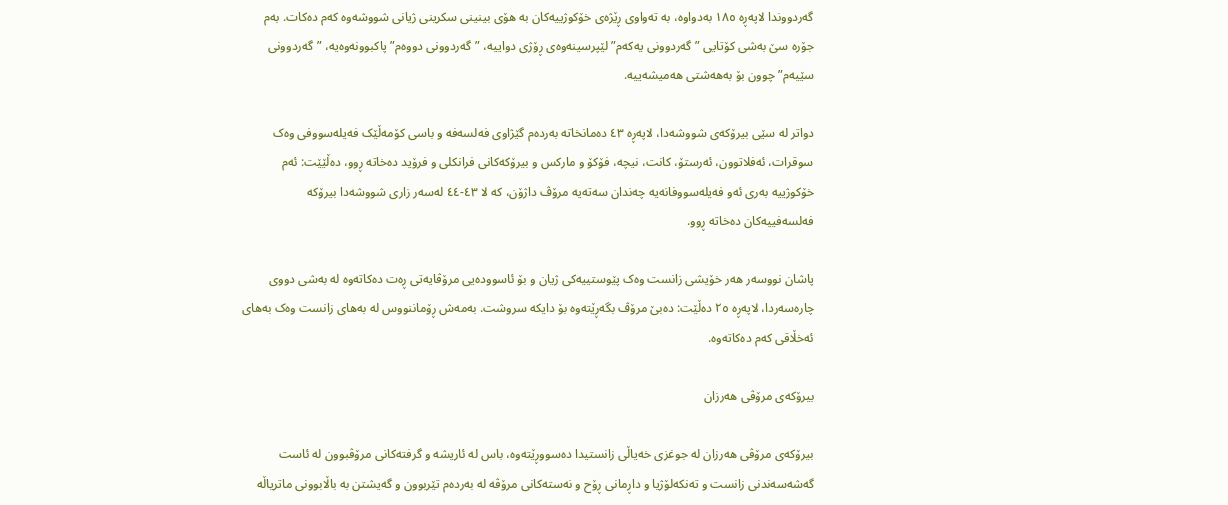گەردووندا لاپەڕە ١٨٥ بەدواوە، بە تەواوی ڕێژەی خۆکوژییەکان بە هۆی بینینی سکرینی ژیانی شووشەوە کەم دەکات. بەم جۆرە سێ بەشی کۆتایی ”گەردوونی یەکەم” لێپرسینەوەی ڕۆژی دواییە، ”گەردوونی دووەم” پاکبوونەوەیە، ”گەردوونی سێیەم” چوون بۆ بەهەشتی هەمیشەییە.

دواتر لە سێی بیرۆکەی شووشەدا، لاپەڕە ٤٣ دەمانخاتە بەردەم گێژاوی فەلسەفە و باسی کۆمەڵێک فەیلەسووفی وەک سوقرات، ئەفلاتوون، ئەرستۆ، کانت، نیچە، فۆکۆ و مارکس و بیرۆکەکانی فرانکلی و فرۆید دەخاتە ڕوو، دەڵێێت: ئەم خۆکوژییە بەری ئەو فەیلەسووفانەیە چەندان سەتەیە مرۆڤ داژۆن، کە لا ٤٣-٤٤ لەسەر زاری شووشەدا بیرۆکە فەلسەفییەکان دەخاتە ڕوو.

پاشان نووسەر هەر خۆیشی زانست وەک پێوستییەکی ژیان و بۆ ئاسوودەیی مرۆڤایەتی ڕەت دەکاتەوە لە بەشی دووی چارەسەردا، لاپەڕە ٢٥ دەڵێت: دەبێ مرۆڤ بگەڕێتەوە بۆ دایکە سروشت. بەمەش ڕۆماننووس لە بەهای زانست وەک بەهای ئەخڵاقی کەم دەکاتەوە.

بیرۆکەی مرۆڤی هەرزان

بیرۆکەی مرۆڤی هەرزان لە جوغزی خەیاڵی زانستیدا دەسووڕێتەوە، باس لە ئاریشە و گرفتەکانی مرۆڤبوون لە ئاست گەشەسەندنی زانست و تەنکەلۆژیا و داڕمانی ڕۆح و نەستەکانی مرۆڤە لە بەردەم تێربوون و گەیشتن بە باڵابوونی ماتریاڵە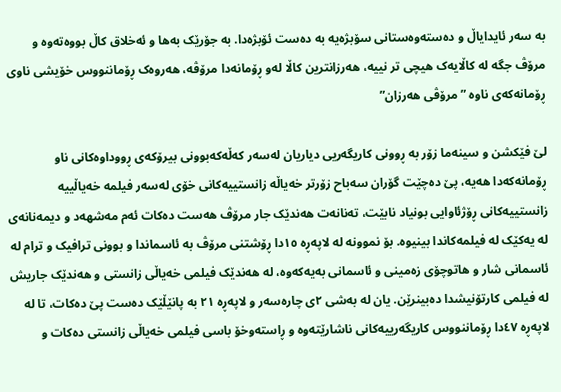بە سەر ئایدایاڵ و دەستەوەستانی سۆبژەیە بە دەست ئۆبژەدا. بە جۆرێک بەها و ئەخلاق کاڵ بووەتەوە و مرۆڤ جگە لە کاڵایەک هیچی تر نییە، هەرزانترین کاڵا لەو ڕۆمانەدا مرۆڤە، هەروەک ڕۆماننووس خۆیشی ناوی ڕۆمانەکەی ناوە ”مرۆڤی هەرزان”

لێ فێکشن و سینەما زۆر بە ڕوونی کاریگەریی دیاریان لەسەر کەڵەکەبوونی بیرۆکەی ڕووداوەکانی ناو ڕۆمانەکەدا هەیە، پێ دەچێت گۆران سەباح زۆرتر خەیاڵە زانستییەکانی خۆی لەسەر فیلمە خەیاڵییە زانستییەکانی ڕۆژئاوایی بونیاد نابێت، تەنانەت هەندێک جار مرۆڤ هەست دەکات ئەم مەشهەد و دیمەنانەی لە یەکێک لە فیلمەکاندا بینیوە. بۆ نموونە لە لاپەڕە ١٥دا ڕۆشتنی مرۆڤ بە ئاسماندا و بوونی ترافیک و ترام لە ئاسمانی شار و هاتوچۆی زەمینی و ئاسمانی بەیەکەوە، لە هەندێک فیلمی خەیاڵی زانستی و هەندێک جاریش لە فیلمی کارتۆنیشدا دەبینرێن. یان لە بەشی ٢ی چارەسەر و لاپەڕە ٢١ بە پانێڵێک دەست پێ دەکات، تا لە لاپەڕە ٤٧دا ڕۆماننووس کاریگەرییەکانی ناشارێتەوە و ڕاستەوخۆ باسی فیلمی خەیاڵی زانستی دەکات و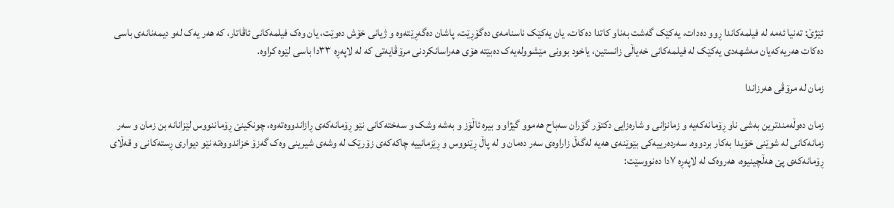ئێژێ: تەنیا ئەمە لە فیلمەکاندا ڕوو دەدات، یەکێک گەشت بەناو کاتدا دەکات، یان یەکێک ناسنامەی دەگۆڕێت، پاشان دەگەڕێتەوە و ژیانی خۆش دەوێت، یان وەک فیلمەکانی ئاڤاتار، کە هەر یەک لەو دیمەنانەی باسی دەکات هەریەکەیان مەشهەدی یەکێک لە فیلمەکانی خەیاڵی زانستین، یاخود بوونی مێشوولەیەک دەبێتە هۆی هەراسانکردنی مرۆڤایەتی کە لە لاپەڕە ٣٣دا باسی لێوە کراوە.

زمان لە مرۆڤی هەرزاندا

زمان دەوڵەمندترین بەشی ناو ڕۆمانەکەیە و زمانزانی و شارەزایی دکتۆر گۆران سەباح هەموو گیژاو و بیرە ئاڵۆز و بەشە وشک و سەختەکانی نێو ڕۆمانەکەی ڕازاندووەتەوە، چونکینێ ڕۆماننووس لێزانانە بن زمان و سەر زمانەکانی لە شوێنی خۆیدا بەکار بردووە. سەردەرییەکی بێوێنەی هەیە لەگەڵ زاراوەی سەر دەمان و لە پاڵ ڕێنووس و ڕێزمانییە چاکەکەی زۆرێک لە وشەی شیرینی وەک گەزۆ خزاندووەتە نێو دیواری ڕستەکانی و قەڵای ڕۆمانەکەی پێ هەڵچینیوە، هەروەک لە لاپەڕە ٧دا دەنووسێت: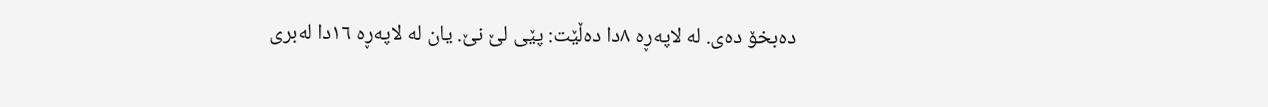دەبخۆ دەی. لە لاپەڕە ٨دا دەڵێت: پێی لێ نێ. یان لە لاپەڕە ١٦دا لەبری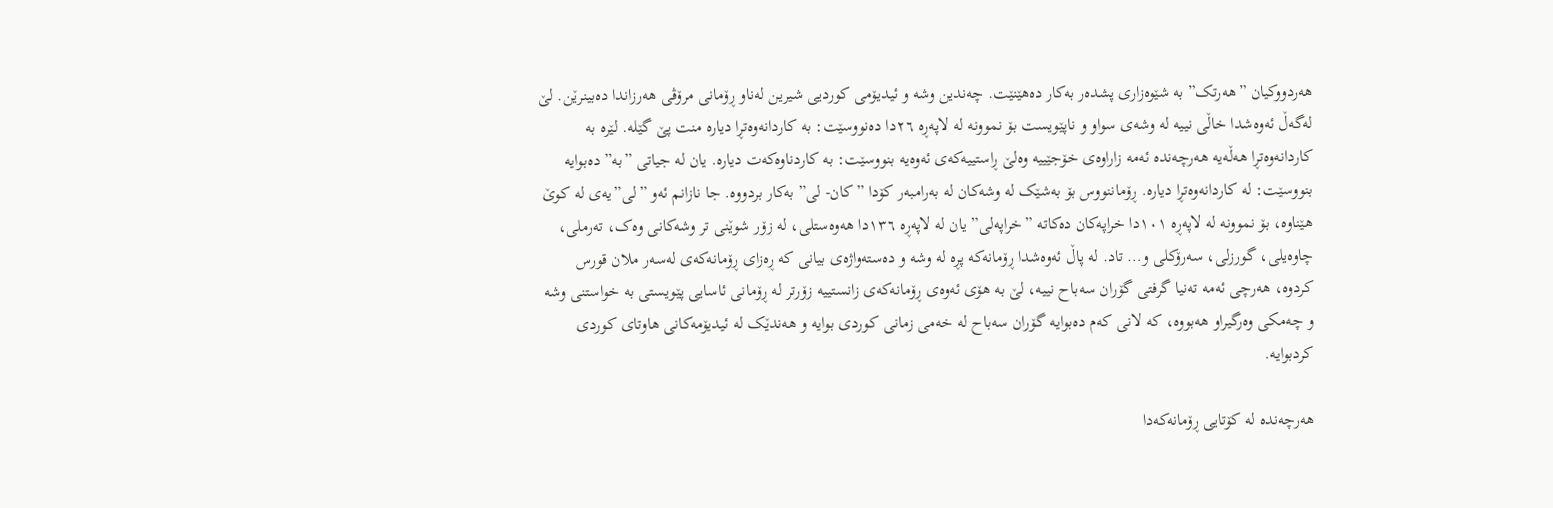هەردووکیان ”هەرتک” بە شێوەزاری پشدەر بەکار دەهێنێت. چەندین وشە و ئیدیۆمی کوردیی شیرین لەناو ڕۆمانی مرۆڤی هەرزاندا دەبینرێن. لێ لەگەڵ ئەوەشدا خاڵی نییە لە وشەی سواو و ناپێویست بۆ نموونە لە لاپەڕە ٢٦دا دەنووسێت: بە کاردانەوەتڕا دیارە منت پێ گێلە. لێرە بە کاردانەوەتڕا هەڵەیە هەرچەندە ئەمە زاراوەی خۆجێییە وەلێ ڕاستییەکەی ئەوەیە بنووسێت: بە کاردناوەکەت دیارە. یان لە جیاتی ”بە” دەبوایە بنووسێت: لە کاردانەوەتڕا دیارە. ڕۆماننووس بۆ بەشێک لە وشەکان لە بەرامبەر کۆدا ”کان- لی” بەکار بردووە. جا نازانم ئەو ”لی”یەی لە کوێ هێناوە، بۆ نموونە لە لاپەڕە ١٠١دا خراپەکان دەکاتە ”خراپەلی” یان لە لاپەڕە ١٣٦دا هەوەستلی، لە زۆر شوێنی تر وشەکانی وەک، تەرملی، چاوەیلی، گورزلی، سەرۆکلی و… تاد. لە پاڵ ئەوەشدا ڕۆمانەکە پڕە لە وشە و دەستەواژەی بیانی کە ڕەزای ڕۆمانەکەی لەسەر ملان قورس کردوە، هەرچی ئەمه تەنیا گرفتی گۆران سەباح نییە، لێ بە هۆی ئەوەی ڕۆمانەکەی زانستییە زۆرتر لە ڕۆمانی ئاسایی پێویستی بە خواستنی وشە و چەمکی وەرگیراو هەبووە، کە لانی کەم دەبوایە گۆران سەباح لە خەمی زمانی کوردی بوایە و هەندێک لە ئیدیۆمەکانی هاوتای کوردی کردبوایە.

هەرچەندە لە کۆتایی ڕۆمانەکەدا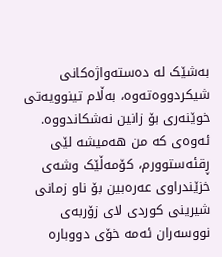بەشێک لە دەستەواژەکانی شیکردووەتەوە، بەڵام تینوویەتی خوێنەری بۆ زانین نەشکاندووە. ئەوەی کە من هەمیشە لێی ڕقئەستوورم، کۆمەڵێک وشەی خزێندراوی عەرەبین بۆ ناو زمانی شیرینی کوردی لای زۆربەی نووسەران ئەمە خۆی دووبارە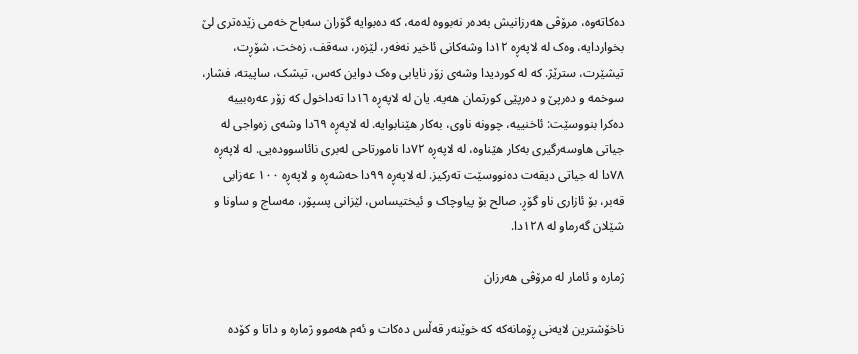دەکاتەوە، مرۆڤی هەرزانیش بەدەر نەبووە لەمە، کە دەبوایە گۆران سەباح خەمی زێدەتری لێ بخواردایە، وەک لە لاپەڕە ١٢دا وشەکانی ئاخیر نەفەر، لێزەر، سەقف، زەخت، شۆڕت، تیشێرت، سترێژ. کە لە کوردیدا وشەی زۆر نایابی وەک دواین کەس، تیشک، ساپیتە، فشار، سوخمە و دەرپێ و دەرپێی کورتمان هەیە. یان لە لاپەڕە ١٦دا تەداخول کە زۆر عەرەبییە دەکرا بنووسێت: ئاخنییە، چوونە ناوی، بەکار هێنابوایە. لە لاپەڕە ٦٩دا وشەی زەواجی لە جیاتی هاوسەرگیری بەکار هێناوە، لە لاپەڕە ٧٢دا نامورتاحی لەبری نائاسوودەیی. لە لاپەڕە ٧٨دا لە جیاتی دیقەت دەنووسێت تەرکیز. لە لاپەڕە ٩٩دا حەشەڕە و لاپەڕە ١٠٠ عەزابی قەبر، بۆ ئازاری ناو گۆڕ. صالح بۆ پیاوچاک و ئیختیساس، لێزانی پسپۆر، مەساج و ساونا و شێلان گەرماو لە ١٢٨دا.

ژمارە و ئامار لە مرۆڤی هەرزان

ناخۆشترین لایەنی ڕۆمانەکە کە خوێنەر قەڵس دەکات و ئەم هەموو ژمارە و داتا و کۆدە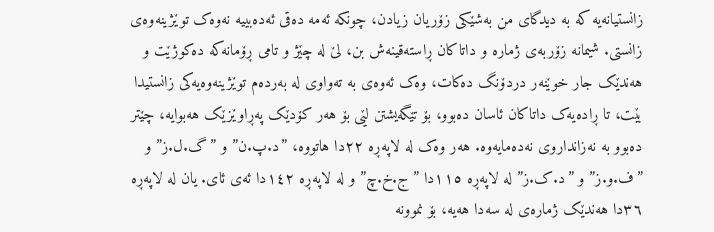زانستیانەیە کە بە دیدگای من بەشێکی زۆریان زیادن، چونکە ئەمە دەقی ئەدەبییە نەوەک توێژینەوەی زانستی. شیمانە زۆربەی ژمارە و داتاکان ڕاستەقینەش بن، لێ لە چێژ و تامی ڕۆمانەکە دەکوژێت و هەندێک جار خوێنەر دردۆنگ دەکات، وەک ئەوەی بە تەواوی لە بەردەم توێژینەوەیەکی زانستیدا بێت، تا ڕادەیەک داتاکان ئاسان دەبوو، بۆ تێگەیشتن لێی بۆ هەر کۆدێک پەڕاوێزێک هەبوایە، چێتر دەبوو بە نەزانداروی نەدەمایەوە. هەر وەک لە لاپەڕە ٢٢دا هاتووە، ”د.پ.ن” و ”گ.ل.ز” و ”ف.و.ز” و ”د.ک.ز” لە لاپەڕە ١١٥دا ”ج.خ.چ” و لە لاپەڕە ١٤٢دا ئەی ئای. یان لە لاپەڕە ٣٦دا هەندێک ژمارەی لە سەدا هەیە، بۆ نموونە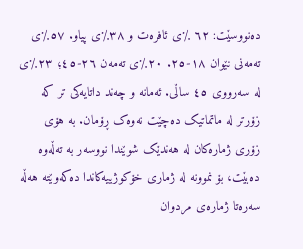دەنووسێت: ٦٢ ٪ی ئافرەت و ٣٨٪ی پیاو. ٥٧٪ی تەمەنی نێوان ١٨-٢٥. ٢٠٪ی تەمەن ٢٦-٤٥؛ ٢٣٪ی لە سەرووی ٤٥ ساڵی. ئەمانە و چەند داتایەکی تر کە زۆرتر لە ماتماتیک دەچێت نەوەک ڕۆمان. بە هۆی زۆری ژمارەکان لە هەندێک شوێندا نووسەر بە تەڵەوە دەبێت، بۆ نموونە لە ژماری خۆکوژییەکاندا دەکەوێتە هەڵە سەرەتا ژمارەی مردوان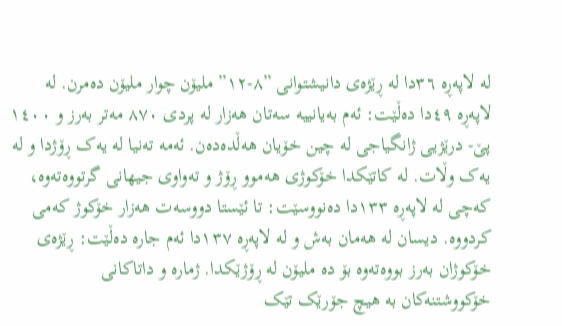لە لاپەڕە ٣٦دا لە ڕێژەی دانیشتوانی ”٨-١٢” ملیۆن چوار ملیۆن دەمرن. لە لاپەڕە ٤٩دا دەڵێت: ئەم بەیانییە سەتان هەزار لە پردی ٨٧٠ مەتر بەرز و ١٤٠٠ پێ- درێژیی ژانگیاجی لە چین خۆیان هەڵدەدەن. ئەمە تەنیا لە یەک ڕۆژدا و لە یەک وڵات. لە کاتێکدا خۆکوژی هەموو ڕۆژ و تەواوی جیهانی گرتووەتەوە، کەچی لە لاپەڕە ١٣٣دا دەنووسێت: تا ئێستا دووسەت هەزار خۆکوژ کەمی کردووە. دیسان لە هەمان بەش و لە لاپەڕە ١٣٧دا ئەم جارە دەڵێت: ڕێژەی خۆکوژان بەرز بووەتەوە بۆ دە ملیۆن لە ڕۆژێکدا. ژمارە و داتاکانی خۆکووشتنەکان بە هیچ جۆرێک تێک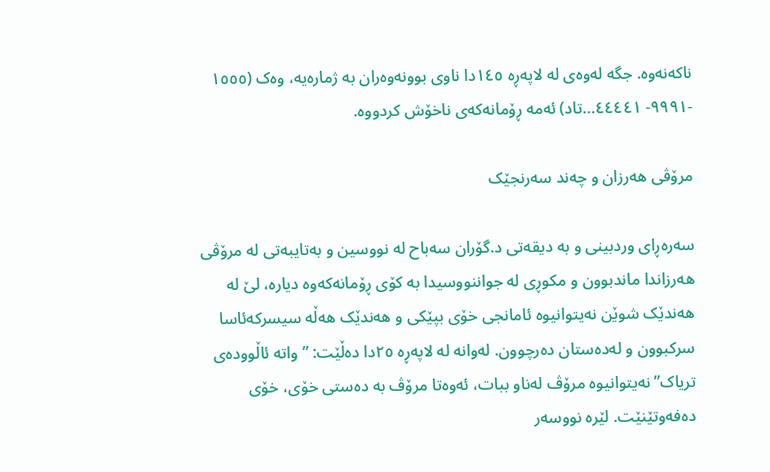ناکەنەوە. جگە لەوەی لە لاپەڕە ١٤٥دا ناوی بوونەوەران بە ژمارەیە، وەک (١٥٥٥ -٩٩٩١- ٤٤٤٤١…تاد) ئەمە ڕۆمانەکەی ناخۆش کردووە.

مرۆڤی هەرزان و چەند سەرنجێک

سەرەڕای وردبینی و بە دیقەتی د.گۆران سەباح لە نووسین و بەتایبەتی لە مرۆڤی هەرزاندا ماندبوون و مکوڕی لە جواننووسیدا بە کۆی ڕۆمانەکەوە دیارە، لێ لە هەندێک شوێن نەیتوانیوە ئامانجی خۆی بپێکی و هەندێک هەڵە سیسرکەئاسا سرکبوون و لەدەستان دەرچوون. لەوانە لە لاپەڕە ٢٥دا دەڵێت: ”واتە ئاڵوودەی تریاک” نەیتوانیوە مرۆڤ لەناو ببات، ئەوەتا مرۆڤ بە دەستی خۆی، خۆی دەفەوتێنێت. لێرە نووسەر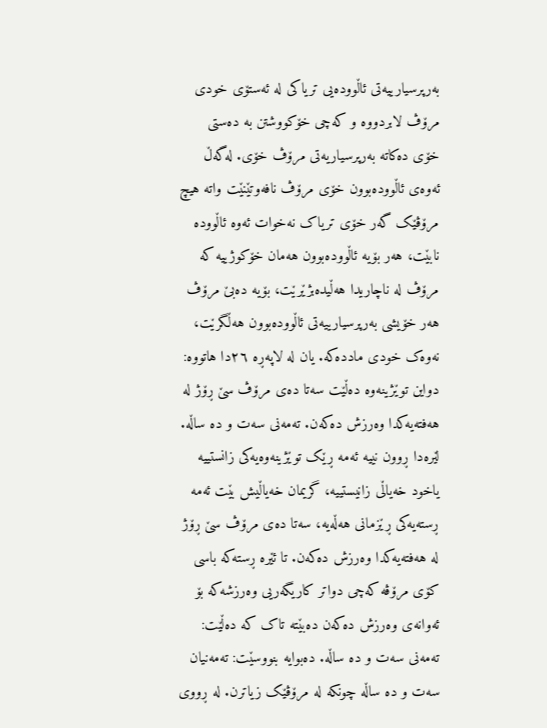بەرپرسیارییەتی ئاڵوودەیی تریاکی لە ئەستۆی خودی مرۆڤ لابردووە و کەچی خۆکووشتن بە دەستی خۆی دەکاتە بەرپرسیاریەتی مرۆڤ خۆی. لەگەڵ ئەوەی ئاڵوودەبوون خۆی مرۆڤ نافەوتێنێت واتە هیچ مرۆڤێک گەر خۆی تریاک نەخوات ئەوە ئاڵوودە نابێت، هەر بۆیە ئاڵوودەبوون هەمان خۆکوژییە کە مرۆڤ لە ناچاریدا هەڵیدەبژێرێت، بۆیە دەبێ مرۆڤ هەر خۆیشی بەرپرسیارییەتی ئاڵوودەبوون هەڵگرێت، نەوەک خودی ماددەکە. یان لە لاپەڕە ٢٦دا هاتووە: دواین توێژینەوە دەڵێت سەتا دەی مرۆڤ سێ ڕۆژ لە هەفتەیەکدا وەرزش دەکەن. تەمەنی سەت و دە ساڵە. لێرەدا ڕوون نییە ئەمە ڕێک توێژینەوەیەکی زانستییە یاخود خەیاڵی زانیستییە، گریمان خەیاڵیش بێت ئەمە ڕستەیەکی ڕێزمانی هەڵەیە، سەتا دەی مرۆڤ سێ ڕۆژ لە هەفتەیەکدا وەرزش دەکەن. تا ئێرە ڕستەکە باسی کۆی مرۆڤە کەچی دواتر کاریگەریی وەرزشەکە بۆ ئەوانەی وەرزش دەکەن دەبێتە تاک کە دەڵێت: تەمەنی سەت و دە ساڵە. دەبوایە بنووسێت: تەمەنیان سەت و دە ساڵە چونکە لە مرۆڤێک زیاترن. لە ڕووی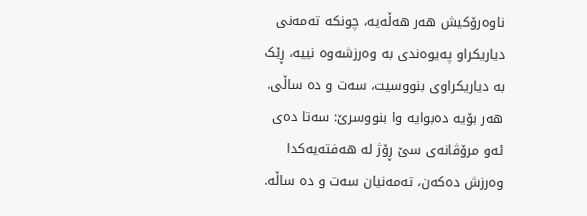ناوەرۆکیش هەر هەڵەیە، چونکە تەمەنی دیاریکراو پەیوەندی بە وەرزشەوە نییە، ڕێک بە دیاریکراوی بنووسیت، سەت و دە ساڵی. هەر بۆیە دەبوایە وا بنووسرێ: سەتا دەی ئەو مرۆڤانەی سێ ڕۆژ لە هەفتەیەکدا وەرزش دەکەن، تەمەنیان سەت و دە ساڵە.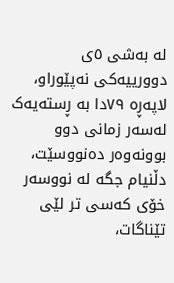لە بەشی ٥ی دوورییەکی نەپێوراو، لاپەڕە ٧٩دا بە ڕستەیەک لەسەر زمانی دوو بوونەوەر دەنووسێت، دڵنیام جگە لە نووسەر خۆی کەسی تر لێی تێناگات،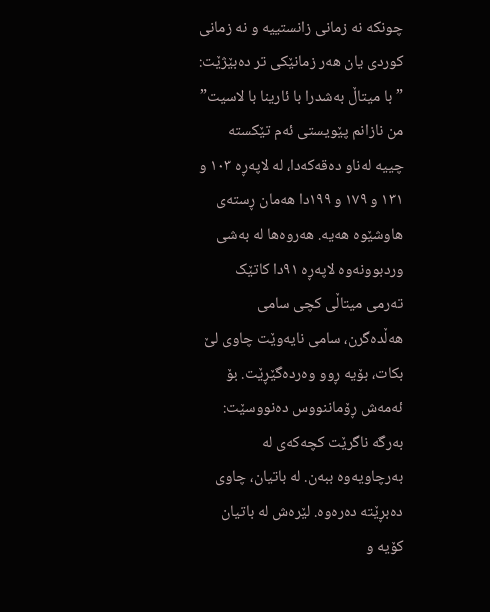چونکە نە زمانی زانستییە و نە زمانی کوردی یان هەر زمانێکی تر دەبێژێت: ”با میتاڵ بەشدرا با ئارینا با لاسیت” من نازانم پێویستی ئەم تێکستە چییە لەناو دەقەکەدا، لە لاپەڕە ١٠٣ و ١٣١ و ١٧٩ و ١٩٩دا هەمان ڕستەی هاوشێوە هەیە. هەروەها لە بەشی وردبوونەوە لاپەڕە ٩١دا کاتێک تەرمی میتاڵی کچی سامی هەڵدەگرن، سامی نایەوێت چاوی لێ بکات، بۆیە ڕوو وەردەگێڕێت. بۆ ئەمەش ڕۆماننووس دەنووسێت: بەرگە ناگرێت کچەکەی لە بەرچاویەوە ببەن. لە باتیان، چاوی دەبڕێتە دەرەوە. لێرەش لە باتیان کۆیە و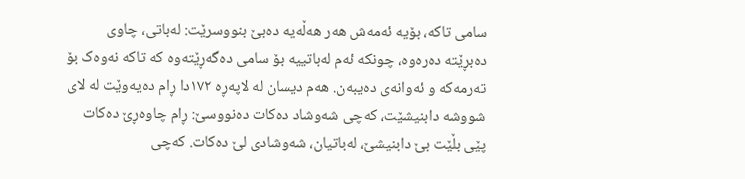سامی تاکە، بۆیە ئەمەش هەر هەڵەیە دەبێ بنووسرێت: لەباتی، چاوی دەبڕێتە دەرەوە، چونکە ئەم لەباتییە بۆ سامی دەگەڕێتەوە کە تاکە نەوەک بۆ تەرمەکە و ئەوانەی دەیبەن. هەم دیسان لە لاپەڕە ١٧٢دا ڕام دەیەوێت لە لای شووشە دابنیشێت، کەچی شەوشاد دەکات دەنووسێ: ڕام چاوەڕێ دەکات پێی بڵێت بێ دابنیشێ، لەباتیان، شەوشادی لێ دەکات. کەچی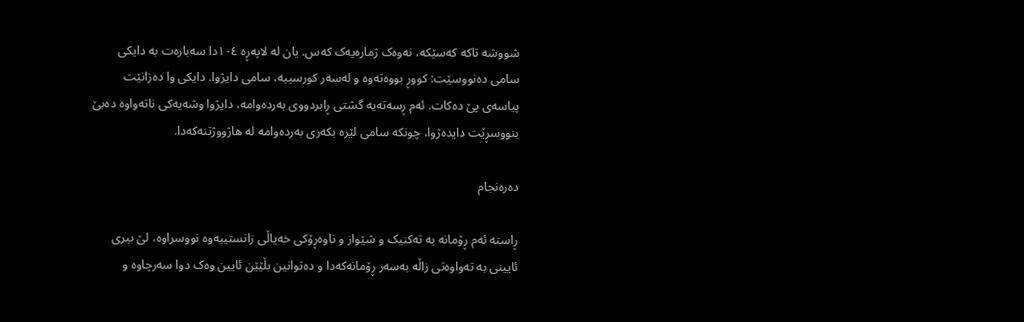شووشە تاکە کەسێکە، نەوەک ژمارەیەک کەس. یان لە لاپەڕە ١٠٤دا سەبارەت بە دایکی سامی دەنووسێت: کووڕ بووەتەوە و لەسەر کورسییە، سامی دایژوا. دایکی وا دەزانێت پیاسەی پێ دەکات. ئەم ڕسەتەیە گشتی ڕابردووی بەردەوامە، دایژوا وشەیەکی ناتەواوە دەبێ بنووسڕێت دایدەژوا، چونکە سامی لێرە بکەری بەردەوامە لە هاژووژتنەکەدا.

دەرەنجام

ڕاستە ئەم ڕۆمانە بە تەکنیک و شێواز و ناوەڕۆکی خەیاڵی زانستییەوە نووسراوە، لێ بیری ئایینی بە تەواوەتی زاڵە بەسەر ڕۆمانەکەدا و دەتوانین بڵێێن ئایین وەک دوا سەرچاوە و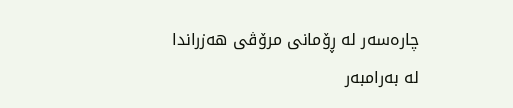چارەسەر لە ڕۆمانی مرۆڤی هەزراندا لە بەرامبەر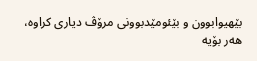بێهیوابوون و بێئومێدبوونی مرۆڤ دیاری کراوە، هەر بۆیە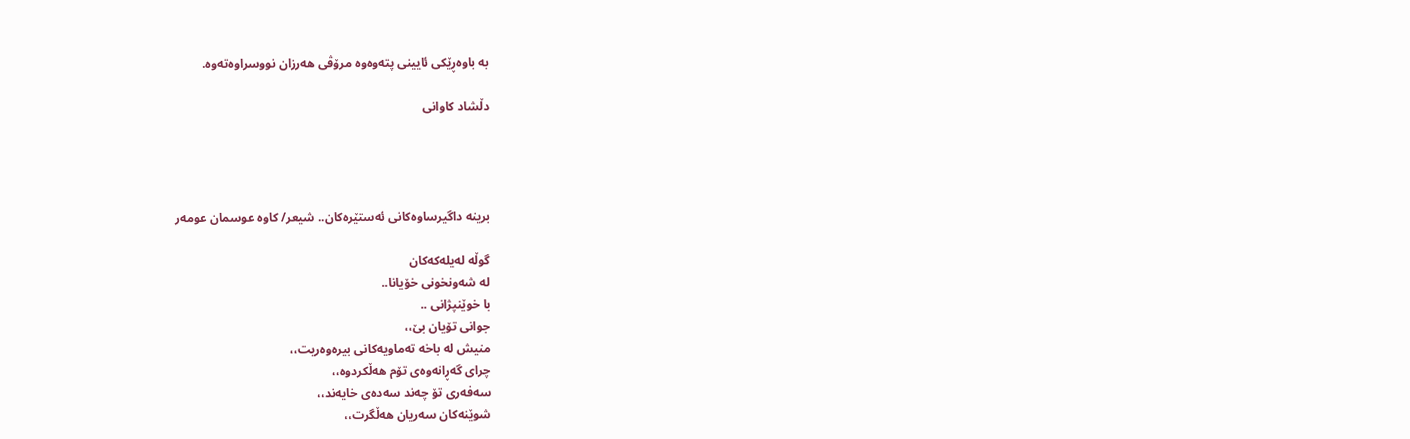بە باوەڕێکی ئایینی پتەوەوە مرۆڤی هەرزان نووسراوەتەوە.

دڵشاد کاوانی




برینە داگیرساوەکانی ئەستێرەکان.. شیعر/ کاوە عوسمان عومەر

گوڵە لەیلەکەکان
لە شەونخونی خۆیانا..
با خوێنپژانی ..
جوانی تۆیان بێ،،
منیش لە باخە تەماویەکانی بیرەوەریت،،
چرای گەڕانەوەی تۆم هەڵکردوە،،
سەفەری تۆ چەند سەدەی خایەند،،
شوێنەکان سەریان هەڵگرت،،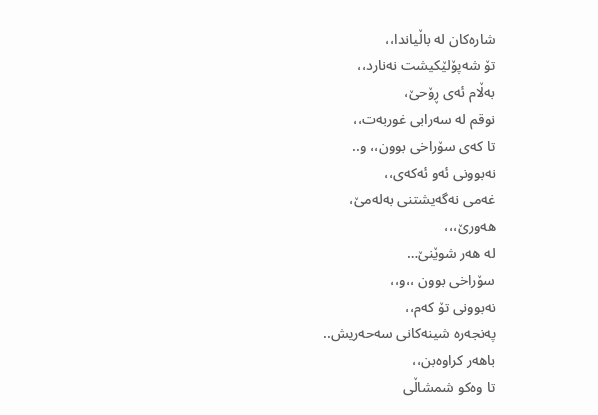شارەکان لە باڵیاندا،،
تۆ شەپۆلێکیشت نەنارد،،
بەڵام ئەی ڕۆحێ،
نوقم لە سەرابی غوربەت،،
تا کەی سۆراخی بوون،، و..
نەبوونی ئەو ئەکەی،،
غەمی نەگەیشتنی بەلەمێ،
هەورێ،،،
لە هەر شوێنێ…
سۆراخی بوون ،،و،،
نەبوونی تۆ کەم،،
پەنجەرە شینەکانی سەحەریش..
باهەر کراوەبن،،
تا وەکو شمشاڵی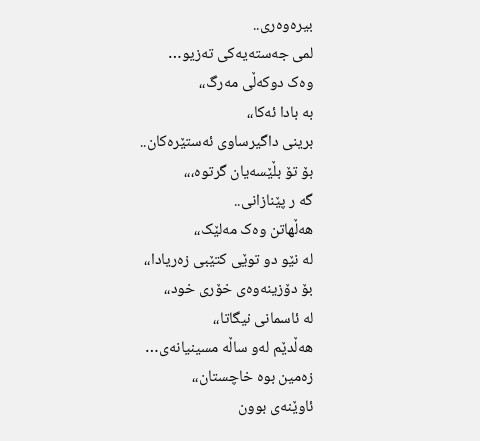بیرەوەری..
لمی جەستەیەکی تەزیو…
وەک دوکەڵی مەرگ،،
بە بادا ئەکا،،
برینی داگیرساوی ئەستێرەکان..
بۆ تۆ بڵێسەیان گرتوە،،،
گە ر پێنازانی..
هەڵهاتن وەک مەلێک،،
لە نێو دو توێی کتێبی زەریادا،،
بۆ دۆزینەوەی خۆری خود،،
لە ئاسمانی نیگاتا،،
هەڵدێم لەو ساڵە مسینیانەی…
زەمین بوە خاچستان،،
ئاوێنەی بوون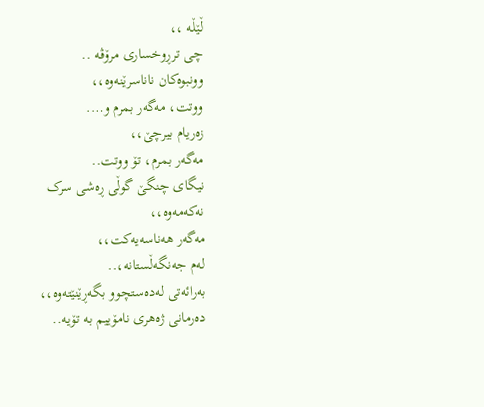ڵێڵە ،،
چی ترڕوخساری مرۆڤە ..
وونبوەکان ناناسرێنەوە،،
ووتت، مەگەر بمرم و….
زەریام بیرچێ،،
مەگەر بمرم، تۆ ووتت..
نیگای چنگێ گوڵی ڕەشی سرک نەکەمەوە،،
مەگەر هەناسەیەکت،،
لەم جەنگەڵستانە،..
بەرائەتی لەدەستچوو بگەڕێنێتەوە،،
دەرمانی ژەهری نامۆییم بە تۆیە..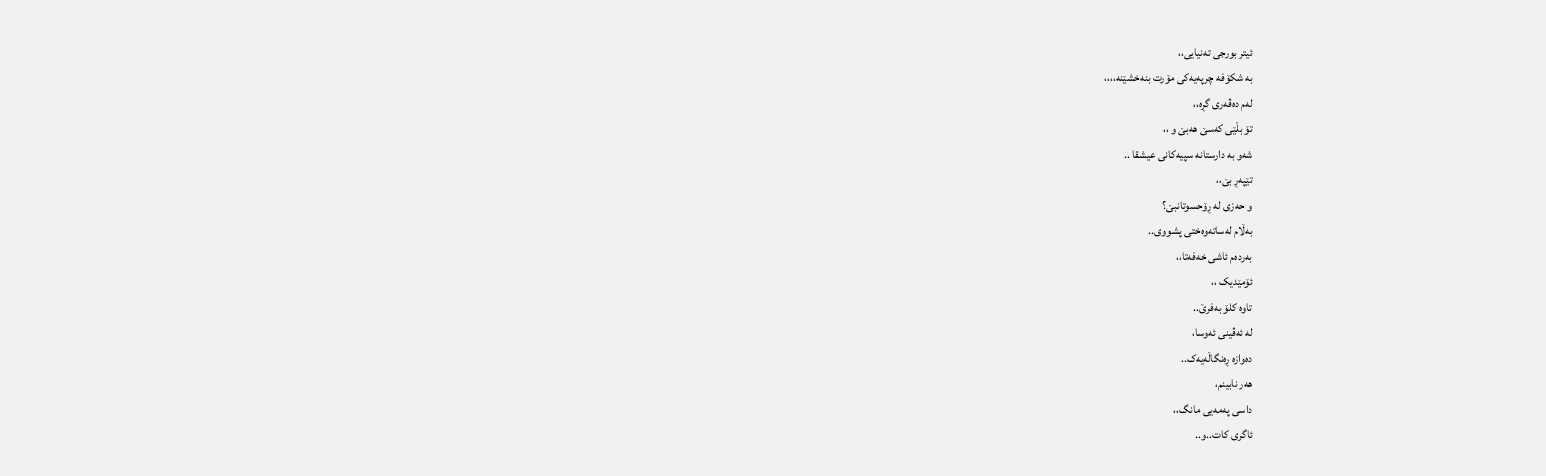ئیتر بورجی تەنیایی،،
بە شکۆفە چرپەیەکی مۆرت بنەخشێنە،،،،
لەم دەڤەری گڕە،،
تۆ بڵێی کەسێ هەبێ و ،،
شەو بە دارستانە سپیەکانی عیشقا ..
تێپەڕ بێ،،
و حەزی لە ڕۆحسوتانبێ؟
بەڵام لەساتەوەختی پشووی..
بەردەم ئاشی خەفەتا،،
ئۆمێدیک ،،
تاوە کلۆ بەفرێ..
لە ئەڤینی ئەوسا،
دەوازە ڕەنگاڵەیەک..
هەر نابینم،
داسی پەمەیی مانگ،،
ئاگری کات..و..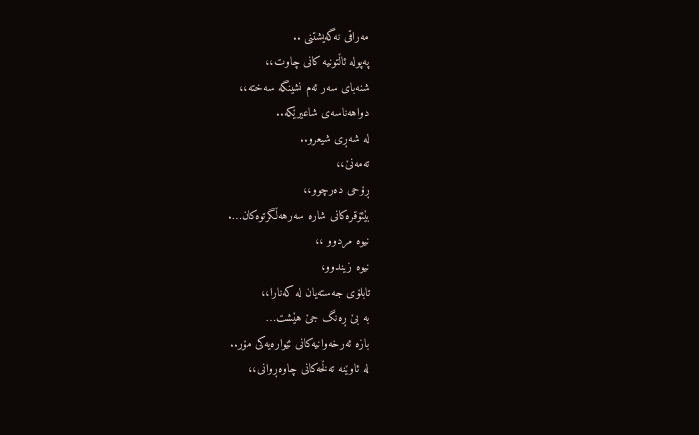مەراقی نەگەیشتنی ..
پەپولە ئاڵتونیە کانی چاوت،،
شنەبای سەر ئەم نشینگە سەختە،،
دواهەناسەی شاعیرێکە..
لە شەڕی شیعرو..
تەمەنێ،،
ڕۆحی دەرچوو،،
بێئۆقرەکانی شارە سەرهەڵگرتوەکان….
نیوە مردوو ،،
نیوە زیندوو،
تابلۆی جەستەیان لە کەنارا،،
بە بێ ڕەنگ جێ هێشت…
بازە ئەرخەوانیەکانی ئێوارەیەکی مۆر..
لە ئاوێنە تەڵخەکانی چاوەڕوانی،،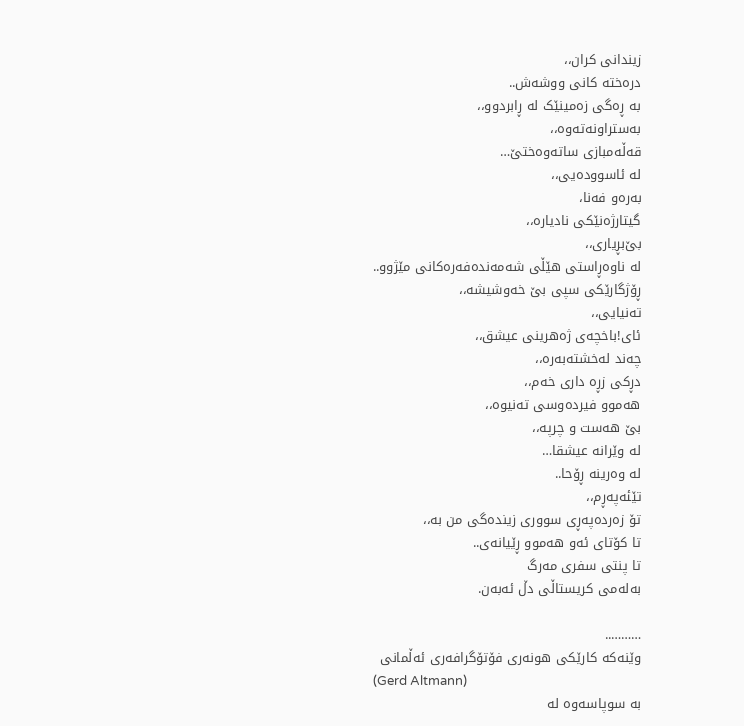زیندانی کران،،
درەختە کانی ووشەش..
بە ڕەگی زەمینێک لە ڕابردوو،،
بەستراونەتەوە،،
قەڵەمبازی ساتەوەختێ…
لە ئاسوودەیی،،
بەرەو فەنا،
گیتارژەنێکی نادیارە،،
بێ‌بڕیاری،،
لە ناوەڕاستی هێڵی شەمەندەفەرەکانی مێژوو..
ڕۆژگارێکی سپی بێ خەوشیشە،،
تەنیایی،،
ئای!باخچەی ژەهرینی عیشق،،
چەند لەخشتەبەرە،،
دڕکی زڕە داری خەم،،
هەموو فیردەوسی تەنیوە،،
بێ هەست و چرپە،،
لە وێرانە عیشقا…
لە وەرینە ڕۆحا..
تێئەپەڕم،،
تۆ زەردەپەڕی سووری زیندەگی من بە،،
تا کۆتای ئەو هەموو ڕێیانەی..
تا پنتی سفری مەرگ
بەلەمی کریستاڵی دڵ ئەبەن.

………..
وێنەکە کارێکی هونەری فۆتۆگرافەری ئەڵمانی
(Gerd Altmann)
بە سوپاسەوە لە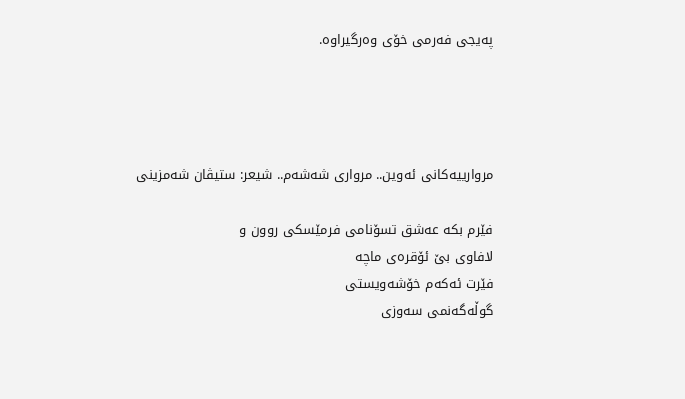پەیجی فەرمی خۆی وەرگیراوە.




مروارییەکانی ئەوین.. مرواری شەشەم.. شیعر: ستیڤان شەمزینی

فێرم بکە عەشق تسۆنامی فرمێسکی روون و
لافاوی بێ ئۆقرەی ماچە
فێرت ئەکەم خۆشەویستی
گوڵەگەنمی سەوزی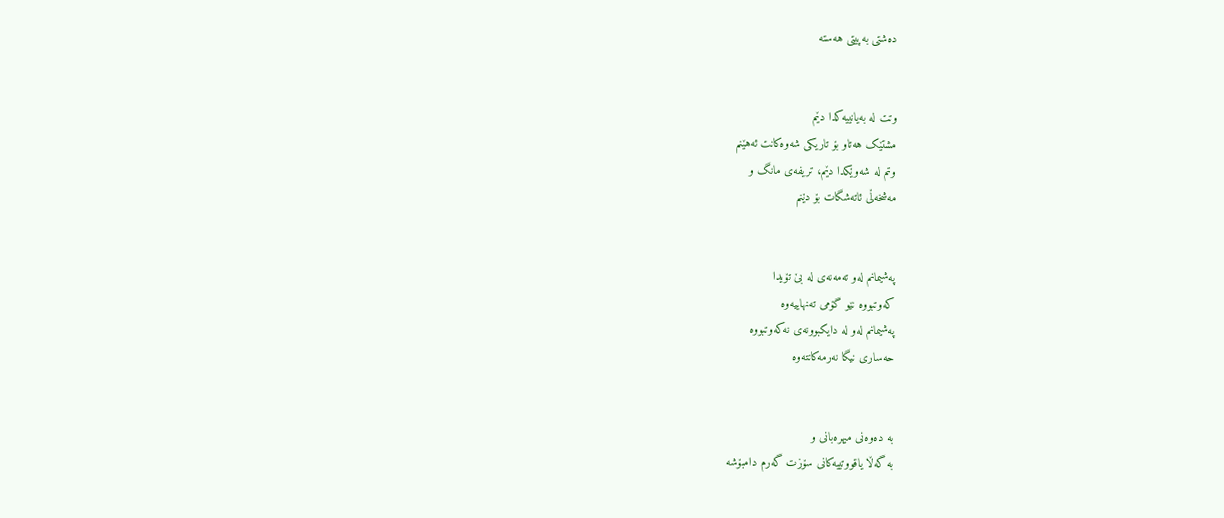دەشتی بەپیتی هەستە


وتت لە بەیانییەکدا دێم
مشتێک هەتاو بۆ تاریکی شەوەکانت ئەهێنم
وتم لە شەوێکدا دێم، تریفەی مانگ و
مەشخەڵی ئاتەشگات بۆ دێنم


پەشیمانم لەو تەمەنەی لە بێ تۆیدا
کەوتبووە نێو گۆمی تەنهاییەوە
پەشیمانم لەو لە دایکبوونەی نەکەوتبووە
حەساری نیگا نەرمەکانتەوە


بە دەوەنی میهرەبانی و
بە گەڵا یاقووتییەکانی سۆزت گەرم دامبۆشە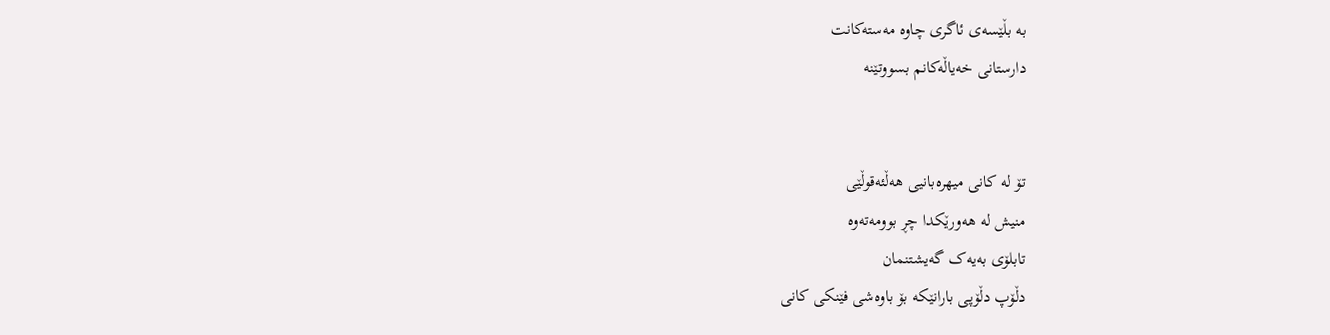بە بڵێسەی ئاگری چاوە مەستەکانت
دارستانی خەیاڵەکانم بسووتێنە


تۆ لە کانی میهرەبانیی هەڵئەقوڵێی
منیش لە هەورێکدا چڕ بوومەتەوە
تابلۆی بەیەک گەیشتنمان
دڵۆپ دڵۆپی بارانێکە بۆ باوەشی فێنکی کانی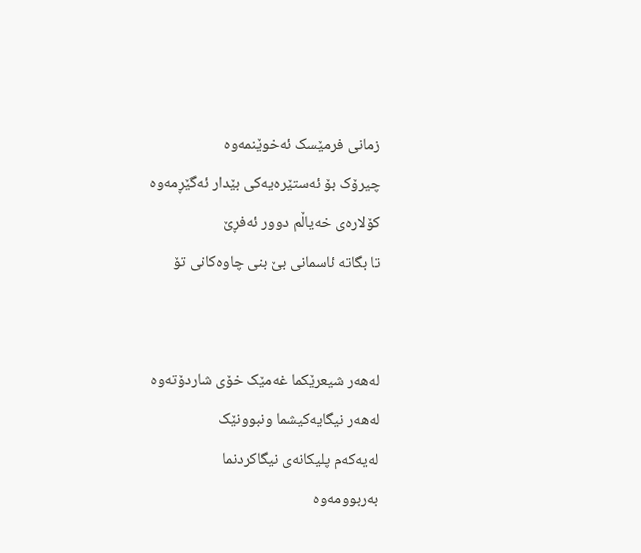زمانی فرمێسک ئەخوێنمەوە
چیرۆک بۆ ئەستێرەیەکی بێدار ئەگێڕمەوە
کۆلارەی خەیاڵم دوور ئەفڕێ
تا بگاتە ئاسمانی بێ بنی چاوەکانی تۆ


لەهەر شیعرێکما غەمێک خۆی شاردۆتەوە
لەهەر نیگایەکیشما ونبوونێک
لەیەکەم پلیکانەی نیگاکردنما
بەربوومەوە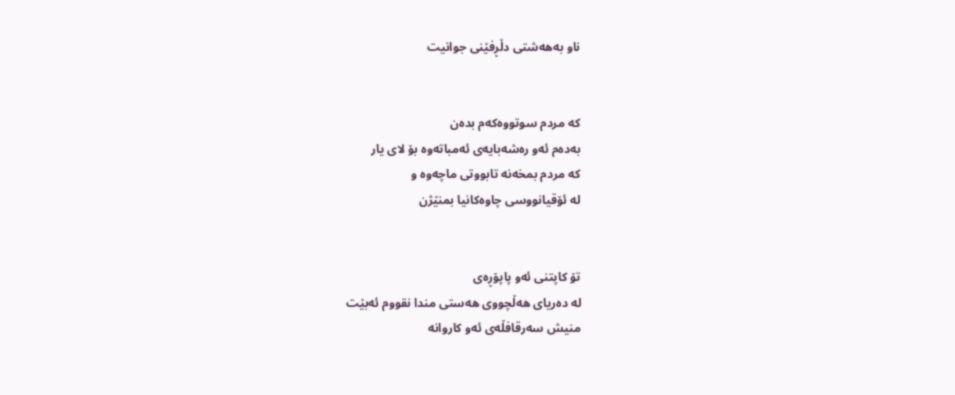ناو بەهەشتی دڵڕفێنی جوانیت


کە مردم سوتووەکەم بدەن
بەدەم ئەو رەشەبایەی ئەمباتەوە بۆ لای یار
کە مردم بمخەنە تابووتی ماچەوە و
لە ئۆقیانووسی چاوەکانیا بمنێژن


تۆ کاپتنی ئەو پاپۆڕەی
لە دەریای هەڵچووی هەستی مندا نقووم ئەبێت
منیش سەرقافڵەی ئەو کاروانە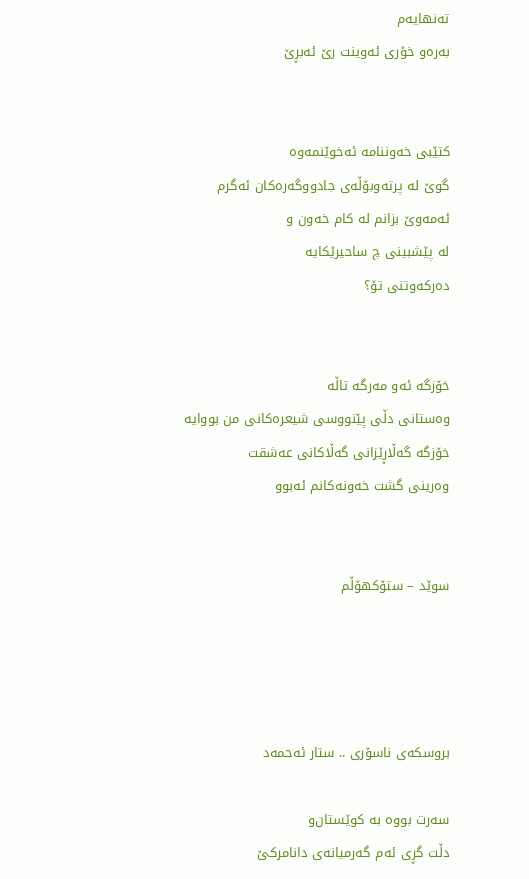تەنهایەم
بەرەو خۆری ئەوینت رێ ئەبڕێ


کتێبی خەوننامە ئەخوێنمەوە
گوێ لە پرتەوبۆڵەی جادووگەرەکان ئەگرم
ئەمەوێ بزانم لە کام خەون و
لە پێشبینی چ ساحیرێکایە
دەرکەوتنی تۆ؟


خۆزگە ئەو مەرگە تاڵە
وەستانی دڵی پێنووسی شیعرەکانی من بووایە
خۆزگە گەڵاڕێزانی گەڵاکانی عەشقت
وەرینی گشت خەونەکانم ئەبوو


سوێد – ستۆکهۆڵم




بروسكه‌ی ناسۆری .. ستار ئه‌حمه‌د

سه‌رت بووه‌ به‌ كوێستان‌و
دڵت گڕی ئه‌م گه‌رمیانه‌ی دانامركێ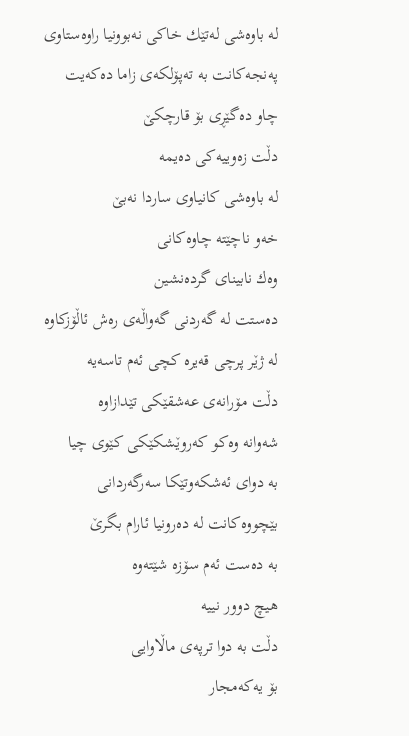له‌ باوه‌شی له‌تێك خاكی نه‌بوونیا راوه‌ستاوی
په‌نجه‌كانت به‌ ته‌پۆلكه‌ی زاما ده‌كه‌یت
چاو ده‌گێڕی بۆ قارچكێ
دڵت زه‌وییه‌كی ده‌یمه‌
له‌ باوه‌شی كانیاوی ساردا نه‌بێ
خه‌و ناچێته‌ چاوه‌كانی
وه‌ك نابینای گرده‌نشین
ده‌ستت له‌ گه‌ردنی گه‌واڵه‌ی ره‌ش ئاڵۆزكاوه‌
له‌ ژێر پرچی قه‌یره‌ كچی ئه‌م تاسه‌یه‌
دڵت مۆرانه‌ی عه‌شقێكی تێدازاوه‌
شه‌وانه‌ وه‌كو كه‌روێشكێكی كێوی چیا
به‌ دوای ئه‌شكه‌وتێكا سه‌رگه‌ردانی
بێچووه‌كانت له‌ ده‌رونیا ئارام بگرێ
به‌ ده‌ست ئه‌م سۆزه‌ شێته‌وه‌
هیچ دوور نییه‌
دڵت به‌ دوا ترپه‌ی ماڵاوایی
بۆ یه‌كه‌مجار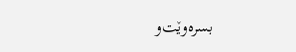بسره‌وێت‌و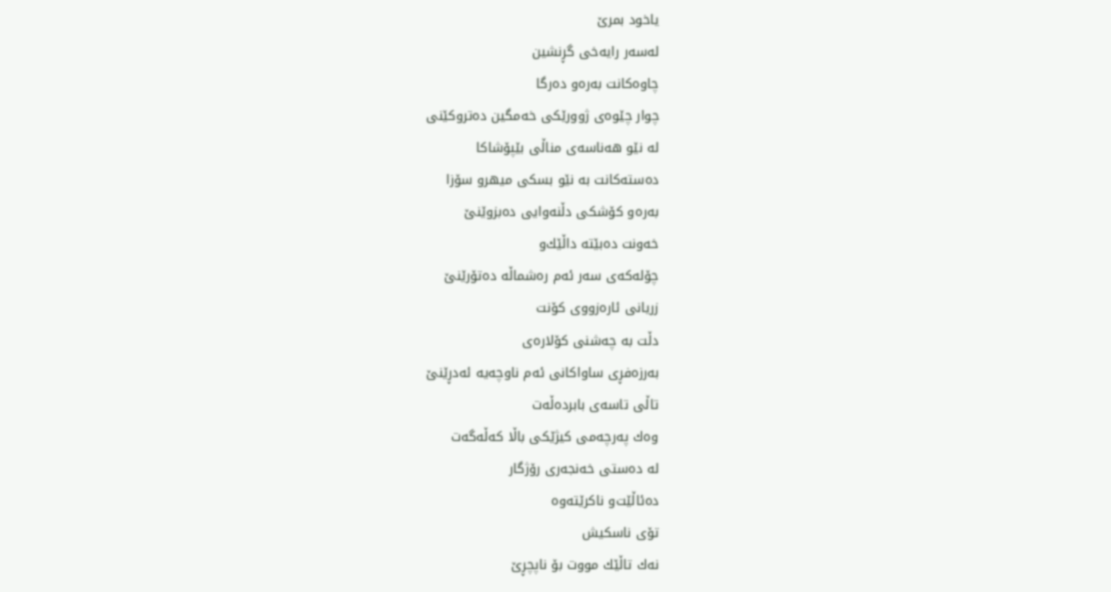یاخود بمرێ
له‌سه‌ر رایه‌خی گڕنشین
چاوه‌كانت به‌ره‌و ده‌رگا
چوار چێوه‌ی ژوورێكی خه‌مگین ده‌تروكێنی
له‌ نێو هه‌ناسه‌ی مناڵی بێپۆشاكا
ده‌سته‌كانت به‌ نێو بسكی میهرو سۆزا
به‌ره‌و كۆشكی دڵنه‌وایی ده‌بزوێنێ
خه‌ونت ده‌بێته‌ داڵێك‌و
چۆله‌كه‌ی سه‌ر ئه‌م ره‌شماڵه‌ ده‌تۆرێنێ
زریانی ئاره‌زووی كۆنت
دڵت به‌ چه‌شنی كۆلاره‌ی
به‌رزه‌فڕی ساواكانی ئه‌م ناوچه‌یه‌ ئه‌دڕێنێ
تاڵی تاسه‌ی بابرده‌ڵه‌ت
وه‌ك په‌رچه‌می كیژێكی باڵا كه‌ڵه‌گه‌ت
له‌ ده‌ستی خه‌نجه‌ری رۆژگار
ده‌ئاڵێت‌و ناكرێته‌وه‌
تۆی ناسكیش
نه‌ك تاڵێك مووت بۆ ناپچڕێ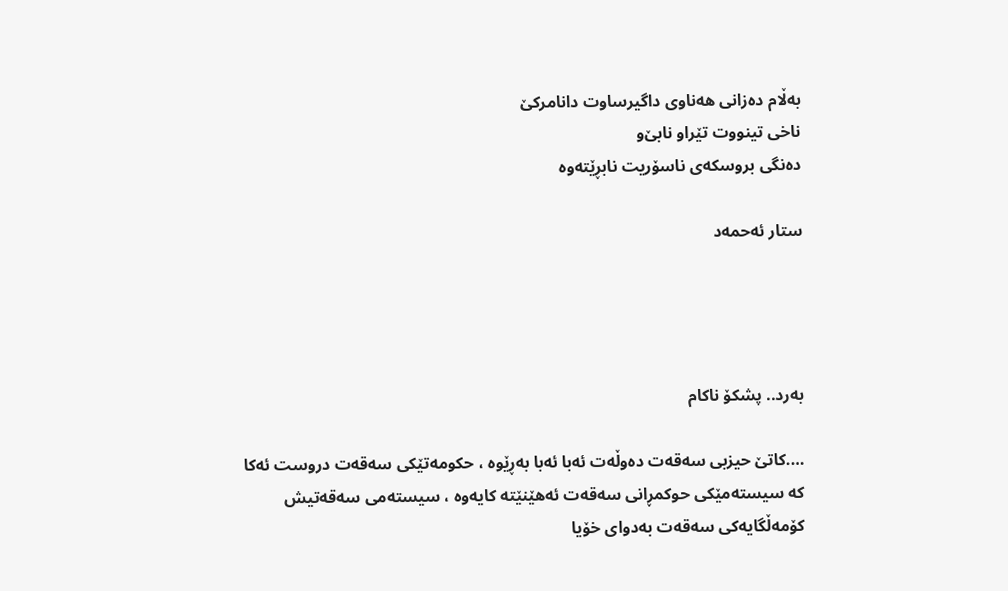به‌ڵام ده‌زانی هه‌ناوی داگیرساوت دانامركێ
ناخی تینووت تێراو نابێ‌و
ده‌نگی بروسكه‌ی ناسۆریت نابڕێته‌وه‌

ستار ئه‌حمه‌د




بەرد.. پشکۆ ناکام

….کاتێ حیزبی سەقەت دەوڵەت ئەبا ئەبا بەڕێوە ، حکومەتێکی سەقەت دروست ئەکا کە سیستەمێکی حوکمڕانی سەقەت ئەهێنێتە کایەوە ، سیستەمی سەقەتیش کۆمەڵگایەکی سەقەت بەدوای خۆیا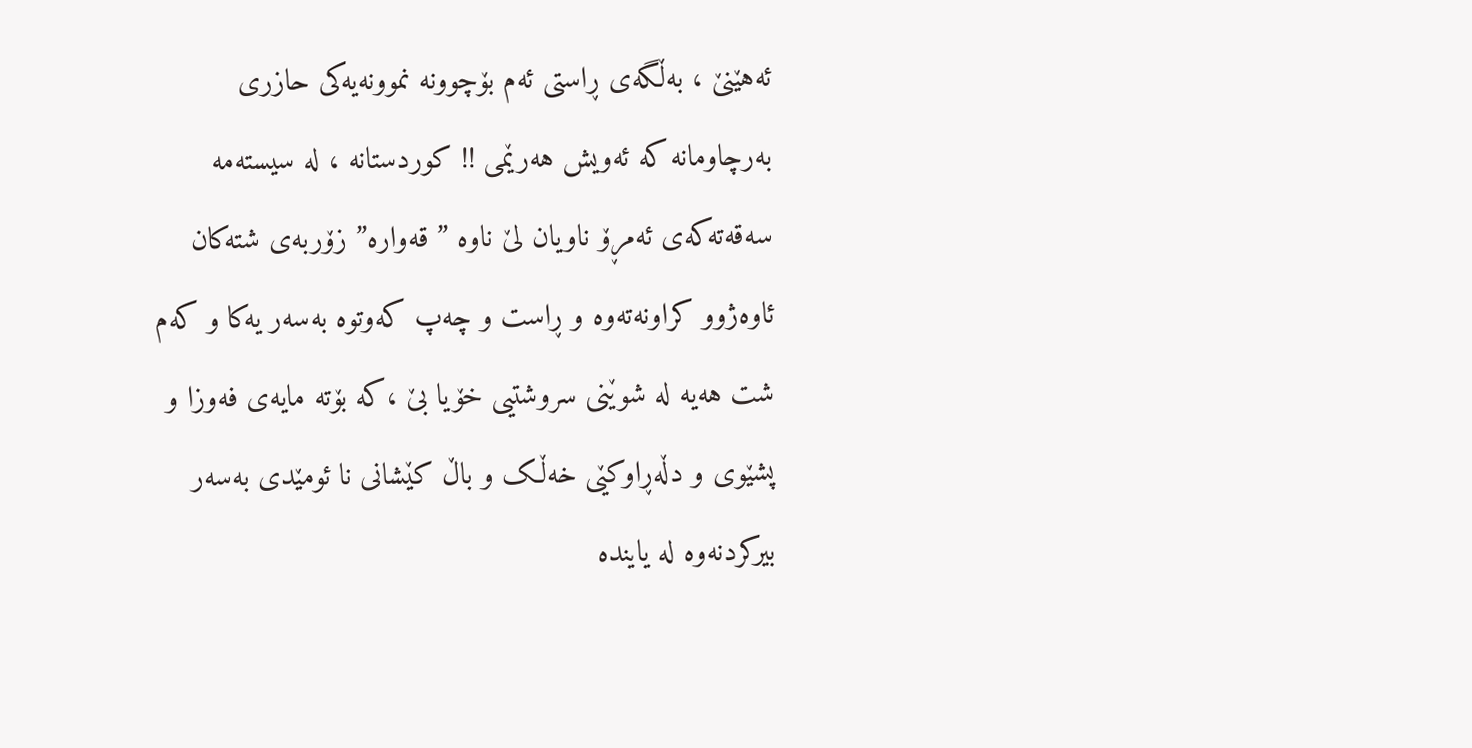ئەهێنێ ، بەڵگەی ڕاستی ئەم بۆچوونە نموونەیەکی حازری بەرچاومانە کە ئەویش هەرێمی !! كوردستانە ، لە سیستەمە سەقەتەکەی ئەمڕۆ ناویان لێ ناوە ” قەوارە” زۆربەی شتەکان ئاوەژوو کراونەتەوە و ڕاست و چەپ کەوتوە بەسەر یەکا و کەم شت هەیە لە شوێنی سروشتیی خۆیا بێ ،کە بۆتە مایەی فەوزا و پشێوی و دڵەڕاوکێی خەڵک و باڵ کێشانی نا ئومێدی بەسەر بیرکردنەوە لە یایندە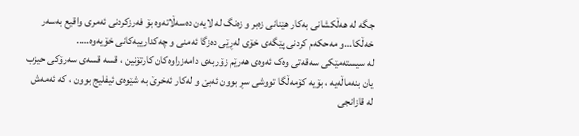جگە لە هەڵکشانی بەکار هێنانی زەبر و زەنگ لە لایەن دەسەڵاتەوە بۆ فەرزکردنی ئەمری واقیع بەسەر خەڵکا…و مەحکەم کردنی پێگەی خۆی لەڕێی دەزگا ئەمنی و چەکدارییەکانی خۆیەوە…..
لە سیستەمێکی سەقەتی وەک ئەوەی هەرێم زۆربەی دامەزراوەکان کارتۆنین ، قسە قسەی سەرۆکی حیزب یان بنەماڵەیە ، بۆیە کۆمەڵگا تووشی سڕ بوون ئەبێ و لەکار ئەخرێ بە شێوەی ئیفلیج بوون ، کە ئەمەش لە قازانجی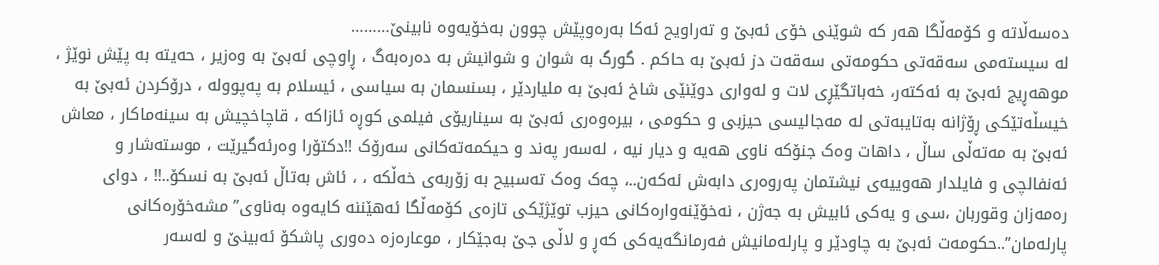دەسەڵاتە و کۆمەڵگا هەر کە شوێنی خۆی ئەبێ و تەراویح ئەکا بەرەوپێش چوون بەخۆیەوە نابینێ………
لە سیستەمی سەقەتی حکومەتی سەقەت دز ئەبێ بە حاکم . گورگ بە شوان و شوانیش بە دەرەبەگ ، ڕاوچی ئەبێ بە وەزیر ، حەیتە بە پێش نوێژ ، موهەڕیج ئەبێ بە ئەکتەر، خەباتگێڕی لات و لەواری دوێنێی شاخ ئەبێ بە ملیاردێر ، بسنسمان بە سیاسی ، ئیسلام بە پەپوولە ، درۆکردن ئەبێ بە خیسڵەتێکی ڕۆژانە بەتایبەتی لە مەجالیسی حیزبی و حکومی ، بیرەوەری ئەبێ بە سیناریۆی فیلمی کوڕە ئازاکە ، قاچاخچیش بە سینەماکار ، معاش ئەبێ بە مەتەڵی ساڵ ، داهات وەک جنۆکە ناوی هەیە و دیار نیە ، لەسەر پەند و حیکمەتەکانی سەرۆک !!دکتۆرا وەرئەگیرێت ، موستەشار و ئەنفالچی و فایلدار هەوییەی نیشتمان پەروەری دابەش ئەکەن..، چەک وەک تەسبیح بە زۆربەی خەڵکە ، ، ئاش بەتاڵ ئەبێ بە نسکۆ..!! ، دوای رەمەزان وقوربان ،سی و یەکی ئابیش بە جەژن ، نەخۆێنەوارەکانی حیزب توێژێکی تازەی کۆمەڵگا ئەهێننە کایەوە بەناوی” مشەخۆرەکانی پارلەمان”..حکومەت ئەبێ بە چاودێر و پارلەمانیش فەرمانگەیەکی کەڕ و لاڵی جێ بەجێکار ، موعارەزە دەوری پاشکۆ ئەبینێ و لەسەر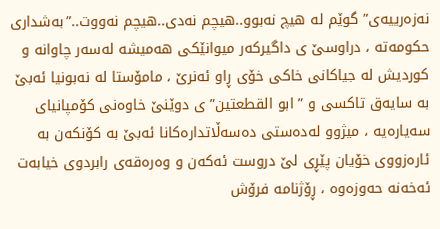نەزەرییەی” گوێم لە هیچ نەبوو..هیچم نەدی..هیچم نەووت..”بەشداری حکومەتە ، دراوسێ ی داگیرکەر میوانێکی هەمیشە لەسەر چاوانە و کوردیش لە جیاکانی خاکی خۆی ڕاو ئەنرێ ، مامۆستا لە نەبونیا ئەبێ بە سایەق تاکسی و ” ابو القطعتین” ی دوێنێ خاوەنی کۆمپانیای سەیارەیە ، میژوو لەدەستی دەسەڵاتدارەکانا ئەبێ بە کۆنکەن بە ئارەزووی خۆیان پێڕی لێ دروست ئەکەن و وەرەقەی رابردوی خیابەت ئەخەنە حەوزەوە ، ڕۆژنامە فرۆش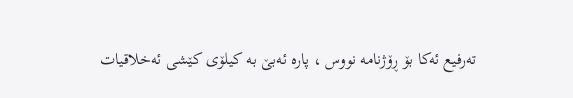تەرفیع ئەکا بۆ ڕۆژنامە نووس ، پارە ئەبێ بە کيلۆی کێشی ئەخلاقیات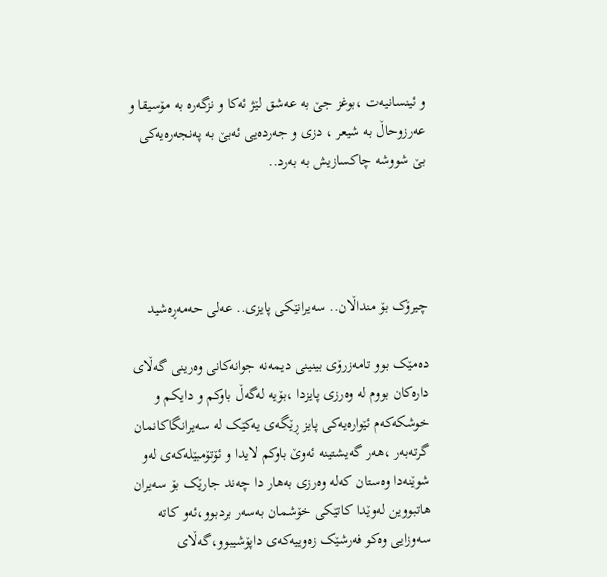و ئینسانیەت ،بوغز جێ بە عەشق لێژ ئەکا و نزگەرە بە مۆسیقا و عەرزوحاڵ بە شیعر ، دزی و جەردەیی ئەبێ بە پەنجەرەیەکی بێ شووشە چاکسازیش بە بەرد..




چیرۆک بۆ منداڵان.. سەیرانێکی پایزی.. عەلی حەمەڕەشید

دەمێک بوو تامەزرۆی بینینی دیمەنە جوانەکانی وەرینی گەڵای دارەکان بووم لە وەرزی پایزدا ،بۆیە لەگەڵ باوکم و دایکم و خوشکەکەم ئێوارەیەکی پایز ڕێگەی یەکێک لە سەیرانگاکانمان گرتەبەر ،ھەر گەیشتینە ئەوێ باوکم لایدا و ئۆتۆمبێلەکەی لەو شوێنەدا وەستان کەلە وەرزی بەھار دا چەند جارێک بۆ سەیران ھاتبووین لەوێدا کاتێکی خۆشمان بەسەر بردبوو،ئەو کاتە سەوزایی وەکو فەرشێک زەوییەکەی داپۆشیبوو،گەڵای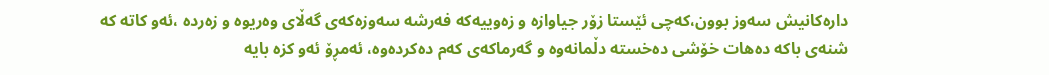دارەکانیش سەوز بوون،کەچی ئێستا زۆر جیاوازە و زەوییەکە فەرشە سەوزەکەی گەڵای وەریوە و زەردە ،ئەو کاتە کە شنەی باکە دەھات خۆشی دەخستە دڵمانەوە و گەرماکەی کەم دەکردەوە، ئەمڕۆ ئەو کزە بایە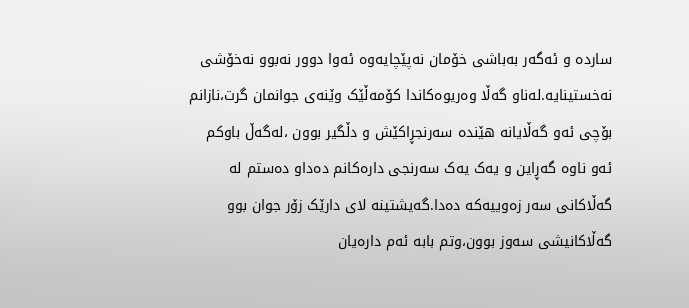ساردە و ئەگەر بەباشی خۆمان نەپێچایەوە ئەوا دوور نەبوو نەخۆشی نەخستینایە.لەناو گەڵا وەریوەکاندا کۆمەڵێک وێنەی جوانمان گرت،نازانم بۆچی ئەو گەڵایانە ھێندە سەرنجڕاکێش و دڵگیر بوون ،لەگەڵ باوکم ئەو ناوە گەڕاین و یەک یەک سەرنجی دارەکانم دەداو دەستم لە گەڵاکانی سەر زەوییەکە دەدا.گەیشتینە لای دارێک زۆر جوان بوو گەڵاکانیشی سەوز بوون،وتم بابە ئەم دارەیان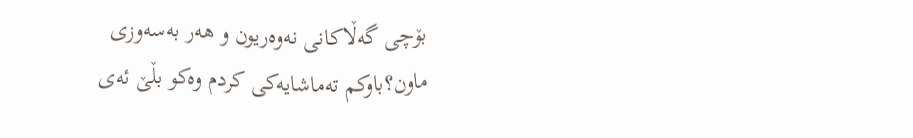بۆچی گەڵاکانی نەوەریون و ھەر بەسەوزی ماون؟باوکم تەماشایەکی کردم وەکو بڵێ ئەی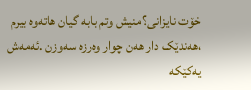خۆت نایزانی؟منیش وتم بابە گیان ھاتەوە بیرم ،ھەندێک دار ھەن چوار وەرزە سەوزن .ئەمەش یەکێکە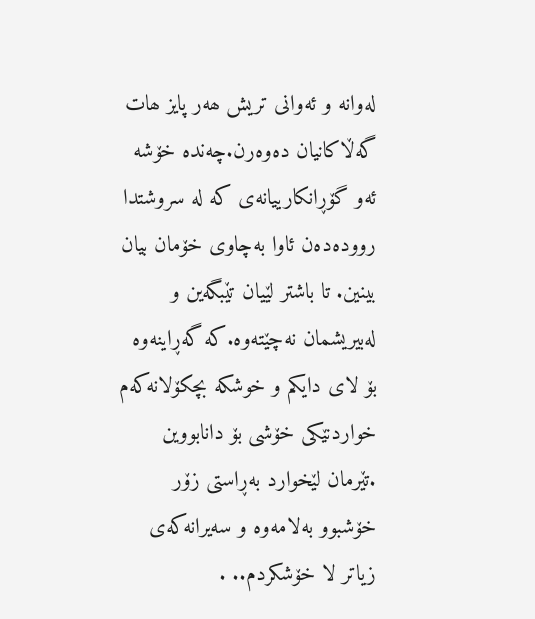لەوانە و ئەوانی تریش ھەر پایز ھات گەڵاکانیان دەوەرن.چەندە خۆشە ئەو گۆڕانکارییانەی کە لە سروشتدا روودەدەن ئاوا بەچاوی خۆمان بیان بینین. تا باشتر لێیان تێبگەین و لەبیریشمان نەچێتەوە.کە گەڕاینەوە بۆ لای دایکم و خوشکە بچکۆلانەکەم خواردنێکی خۆشی بۆ دانابووین .تێرمان لێخوارد بەڕاستی زۆر خۆشبوو بەلامەوە و سەیرانەکەی زیاتر لا خۆشکردم.. .